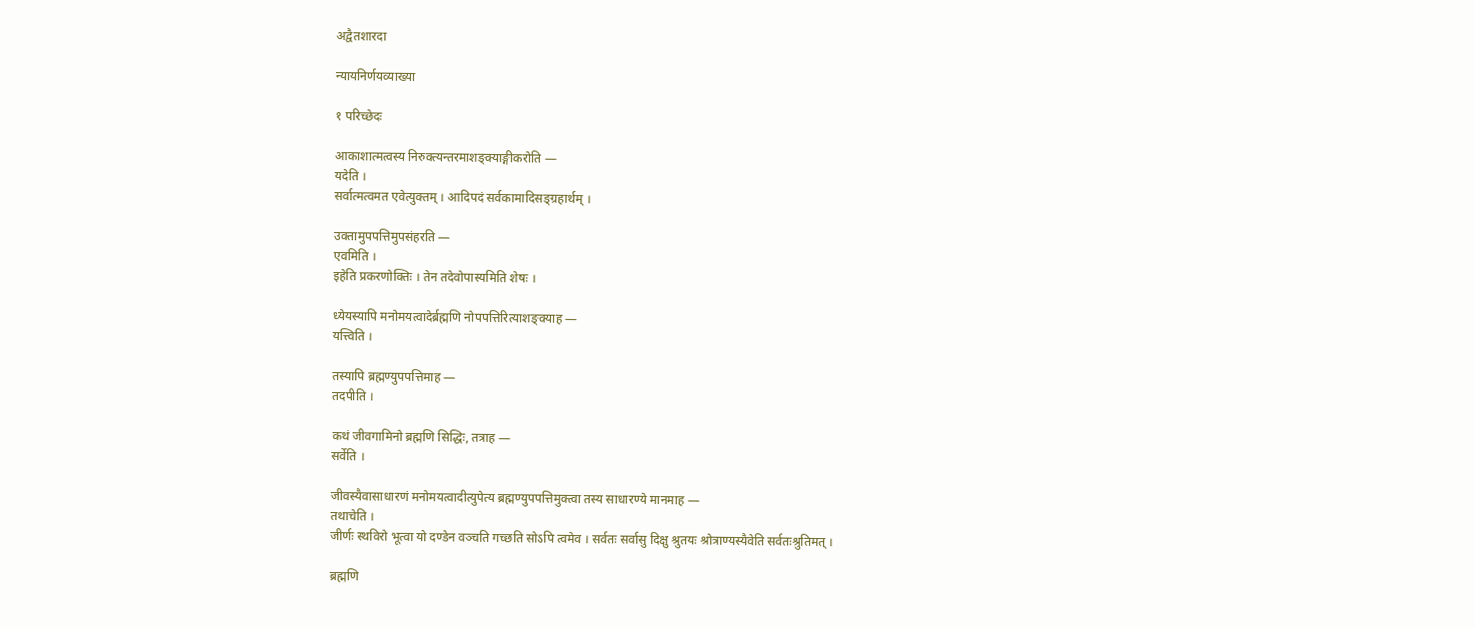अद्वैतशारदा

न्यायनिर्णयव्याख्या

१ परिच्छेदः

आकाशात्मत्वस्य निरुक्त्यन्तरमाशङ्क्याङ्गीकरोति —
यदेति ।
सर्वात्मत्वमत एवेत्युक्तम् । आदिपदं सर्वकामादिसङ्ग्रहार्थम् ।

उक्तामुपपत्तिमुपसंहरति —
एवमिति ।
इहेति प्रकरणोक्तिः । तेन तदेवोपास्यमिति शेषः ।

ध्येयस्यापि मनोमयत्वादेर्ब्रह्मणि नोपपत्तिरित्याशङ्क्याह —
यत्त्विति ।

तस्यापि ब्रह्मण्युपपत्तिमाह —
तदपीति ।

कथं जीवगामिनो ब्रह्मणि सिद्धिः, तत्राह —
सर्वेति ।

जीवस्यैवासाधारणं मनोमयत्वादीत्युपेत्य ब्रह्मण्युपपत्तिमुक्त्वा तस्य साधारण्ये मानमाह —
तथाचेति ।
जीर्णः स्थविरो भूत्वा यो दण्डेन वञ्चति गच्छति सोऽपि त्वमेव । सर्वतः सर्वासु दिक्षु श्रुतयः श्रोत्राण्यस्यैवेति सर्वतःश्रुतिमत् ।

ब्रह्मणि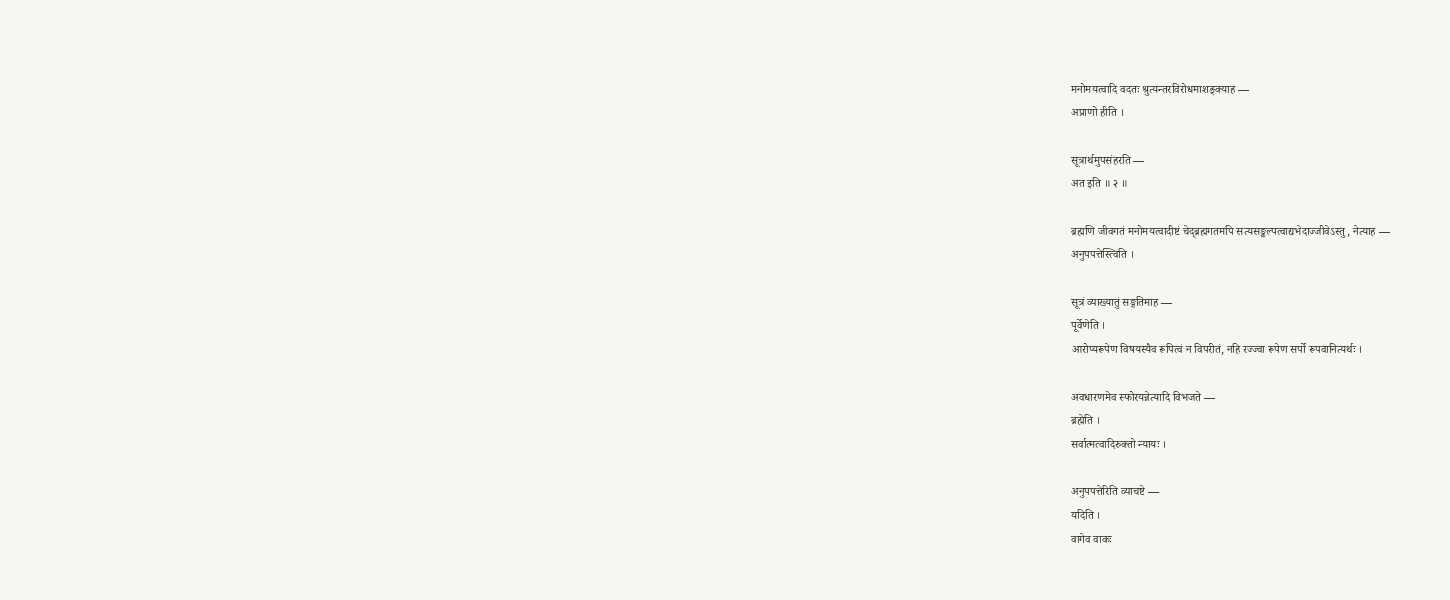मनोमयत्वादि वदतः श्रुत्यन्तरविरोधमाशङ्क्याह —
अप्राणो हीति ।

सूत्रार्थमुपसंहरति —
अत इति ॥ २ ॥

ब्रह्मणि जीवगतं मनोमयत्वादीष्टं चेद्ब्रह्मगतमपि सत्यसङ्कल्पत्वाद्यभेदाज्जीवेऽस्तु, नेत्याह —
अनुपपत्तेस्त्विति ।

सूत्रं व्याख्यातुं सङ्गतिमाह —
पूर्वेणेति ।
आरोप्यरूपेण विषयस्यैव रूपित्वं न विपरीतं, नहि रज्ज्वा रूपेण सर्पो रूपवानित्यर्थः ।

अवधारणमेव स्फोरयन्नेत्यादि विभजते —
ब्रह्मेति ।
सर्वात्मत्वादिरुक्तो न्यायः ।

अनुपपत्तेरिति व्याचष्टे —
यदिति ।
वागेव वाकः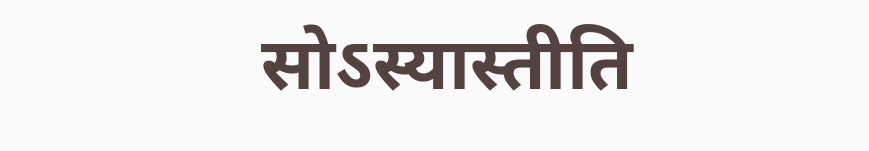सोऽस्यास्तीति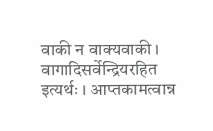वाकी न वाक्यवाकी । वागादिसर्वेन्द्रियरहित इत्यर्थः । आप्तकामत्वान्न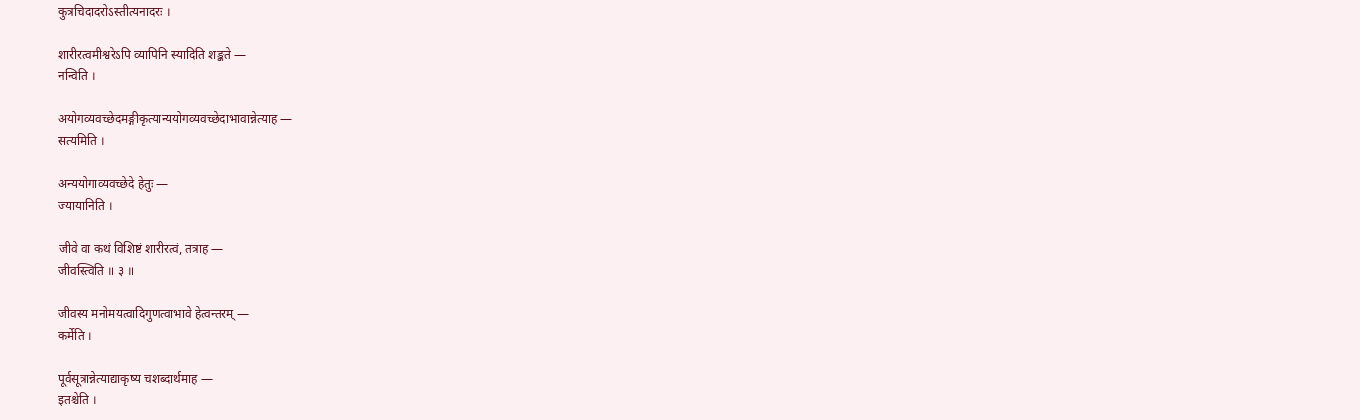कुत्रचिदादरोऽस्तीत्यनादरः ।

शारीरत्वमीश्वरेऽपि व्यापिनि स्यादिति शङ्कते —
नन्विति ।

अयोगव्यवच्छेदमङ्गीकृत्यान्ययोगव्यवच्छेदाभावान्नेत्याह —
सत्यमिति ।

अन्ययोगाव्यवच्छेदे हेतुः —
ज्यायानिति ।

जीवे वा कथं विशिष्टं शारीरत्वं, तत्राह —
जीवस्त्विति ॥ ३ ॥

जीवस्य मनोमयत्वादिगुणत्वाभावे हेत्वन्तरम् —
कर्मेति ।

पूर्वसूत्रान्नेत्याद्याकृष्य चशब्दार्थमाह —
इतश्चेति ।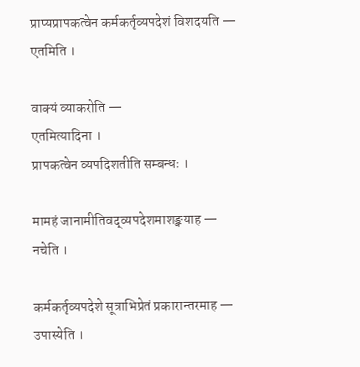प्राप्यप्रापकत्वेन कर्मकर्तृव्यपदेशं विशदयति —
एतमिति ।

वाक्यं व्याकरोति —
एतमित्यादिना ।
प्रापकत्वेन व्यपदिशतीति सम्बन्धः ।

मामहं जानामीतिवद्व्यपदेशमाशङ्क्याह —
नचेति ।

कर्मकर्तृव्यपदेशे सूत्राभिप्रेतं प्रकारान्तरमाह —
उपास्येति ।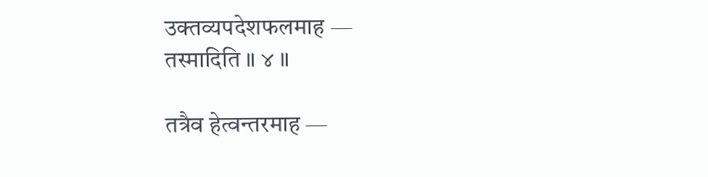उक्तव्यपदेशफलमाह —
तस्मादिति ॥ ४ ॥

तत्रैव हेत्वन्तरमाह —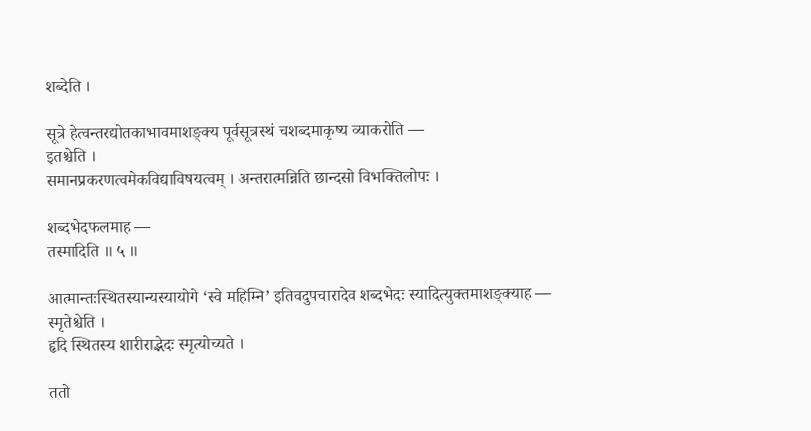शब्देति ।

सूत्रे हेत्वन्तरद्योतकाभावमाशङ्क्य पूर्वसूत्रस्थं चशब्दमाकृष्य व्याकरोति —
इतश्चेति ।
समानप्रकरणत्वमेकविद्याविषयत्वम् । अन्तरात्मन्निति छान्दसो विभक्तिलोपः ।

शब्दभेदफलमाह —
तस्मादिति ॥ ५ ॥

आत्मान्तःस्थितस्यान्यस्यायोगे ‘स्वे महिम्नि’ इतिवदुपचारादेव शब्दभेदः स्यादित्युक्तमाशङ्क्याह —
स्मृतेश्चेति ।
हृदि स्थितस्य शारीराद्भेदः स्मृत्योच्यते ।

ततो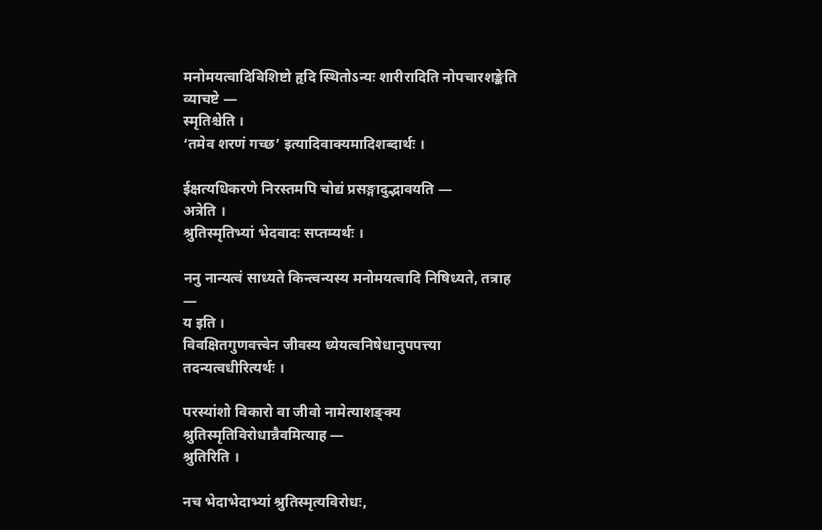मनोमयत्वादिविशिष्टो हृदि स्थितोऽन्यः शारीरादिति नोपचारशङ्केति व्याचष्टे —
स्मृतिश्चेति ।
‘तमेव शरणं गच्छ’ इत्यादिवाक्यमादिशब्दार्थः ।

ईक्षत्यधिकरणे निरस्तमपि चोद्यं प्रसङ्गादुद्भावयति —
अत्रेति ।
श्रुतिस्मृतिभ्यां भेदवादः सप्तम्यर्थः ।

ननु नान्यत्वं साध्यते किन्त्वन्यस्य मनोमयत्वादि निषिध्यते, तत्राह —
य इति ।
विवक्षितगुणवत्त्वेन जीवस्य ध्येयत्वनिषेधानुपपत्त्या तदन्यत्वधीरित्यर्थः ।

परस्यांशो विकारो वा जीवो नामेत्याशङ्क्य श्रुतिस्मृतिविरोधान्नैवमित्याह —
श्रुतिरिति ।

नच भेदाभेदाभ्यां श्रुतिस्मृत्यविरोधः,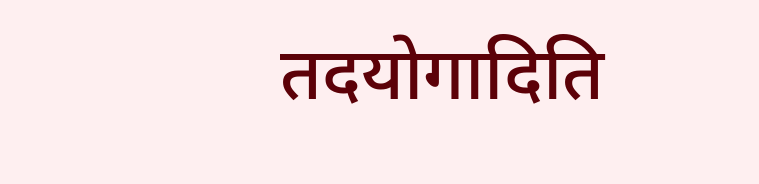तदयोगादिति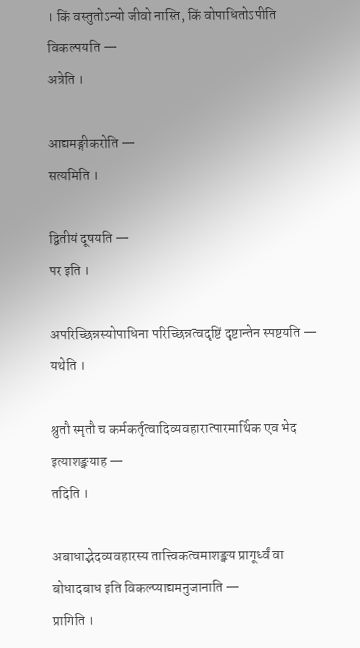। किं वस्तुतोऽन्यो जीवो नास्ति, किं वोपाधितोऽपीति विकल्पयति —
अत्रेति ।

आद्यमङ्गीकरोति —
सत्यमिति ।

द्वितीयं दूषयति —
पर इति ।

अपरिच्छिन्नस्योपाधिना परिच्छिन्नत्वदृष्टिं दृष्टान्तेन स्पष्टयति —
यथेति ।

श्रुतौ स्मृतौ च कर्मकर्तृत्वादिव्यवहारात्पारमार्थिक एव भेद इत्याशङ्क्याह —
तदिति ।

अबाधाद्भेदव्यवहारस्य तात्त्विकत्वमाशङ्क्य प्रागूर्ध्वं वा बोधादबाध इति विकल्प्याद्यमनुजानाति —
प्रागिति ।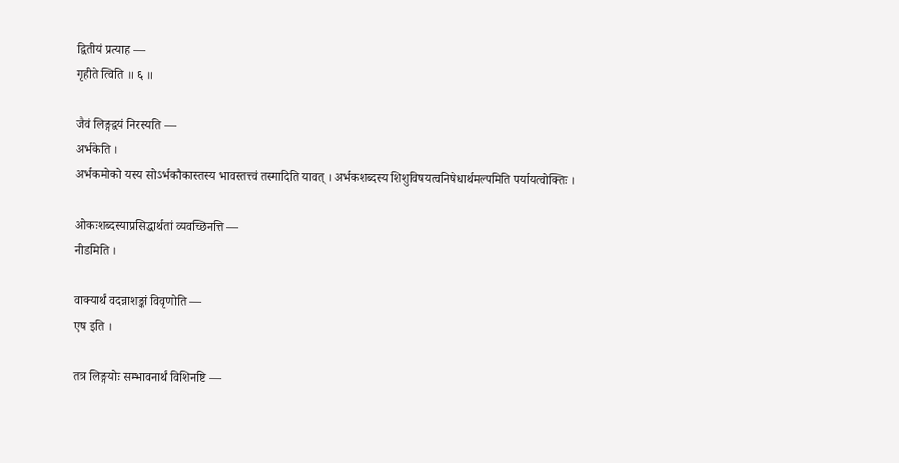द्वितीयं प्रत्याह —
गृहीते त्विति ॥ ६ ॥

जैवं लिङ्गद्वयं निरस्यति —
अर्भकेति ।
अर्भकमोको यस्य सोऽर्भकौकास्तस्य भावस्तत्त्वं तस्मादिति यावत् । अर्भकशब्दस्य शिशुविषयत्वनिषेधार्थमल्पमिति पर्यायत्वोक्तिः ।

ओकःशब्दस्याप्रसिद्धार्थतां व्यवच्छिनत्ति —
नीडमिति ।

वाक्यार्थं वदन्नाशङ्कां विवृणोति —
एष इति ।

तत्र लिङ्गयोः सम्भावनार्थं विशिनष्टि —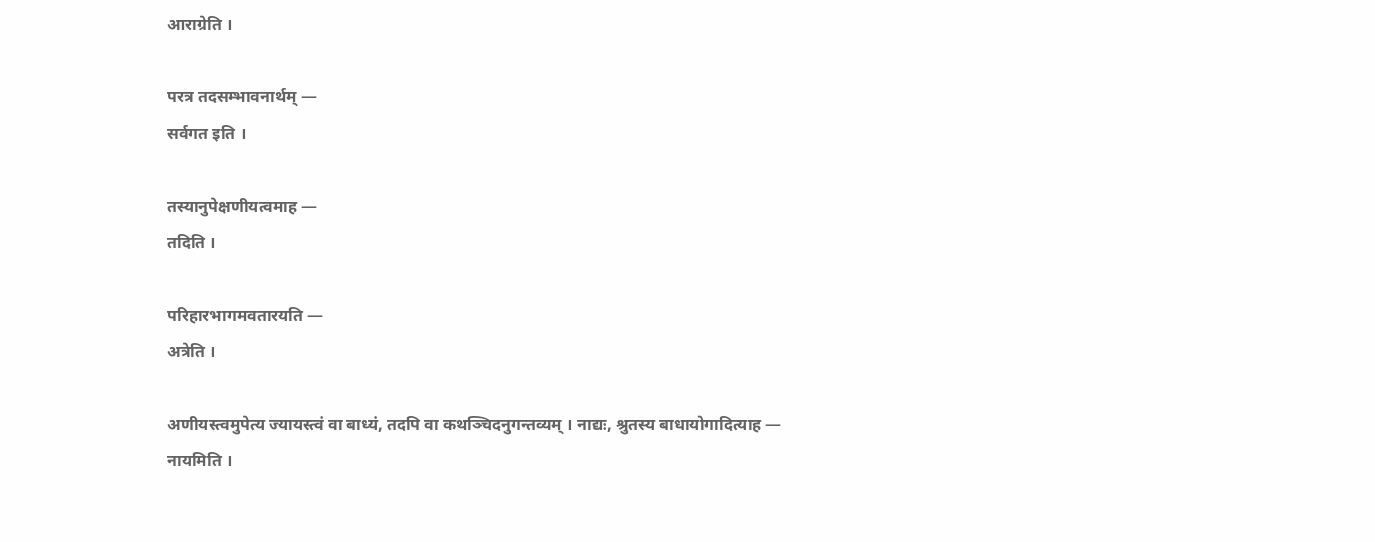आराग्रेति ।

परत्र तदसम्भावनार्थम् —
सर्वगत इति ।

तस्यानुपेक्षणीयत्वमाह —
तदिति ।

परिहारभागमवतारयति —
अत्रेति ।

अणीयस्त्वमुपेत्य ज्यायस्त्वं वा बाध्यं, तदपि वा कथञ्चिदनुगन्तव्यम् । नाद्यः, श्रुतस्य बाधायोगादित्याह —
नायमिति ।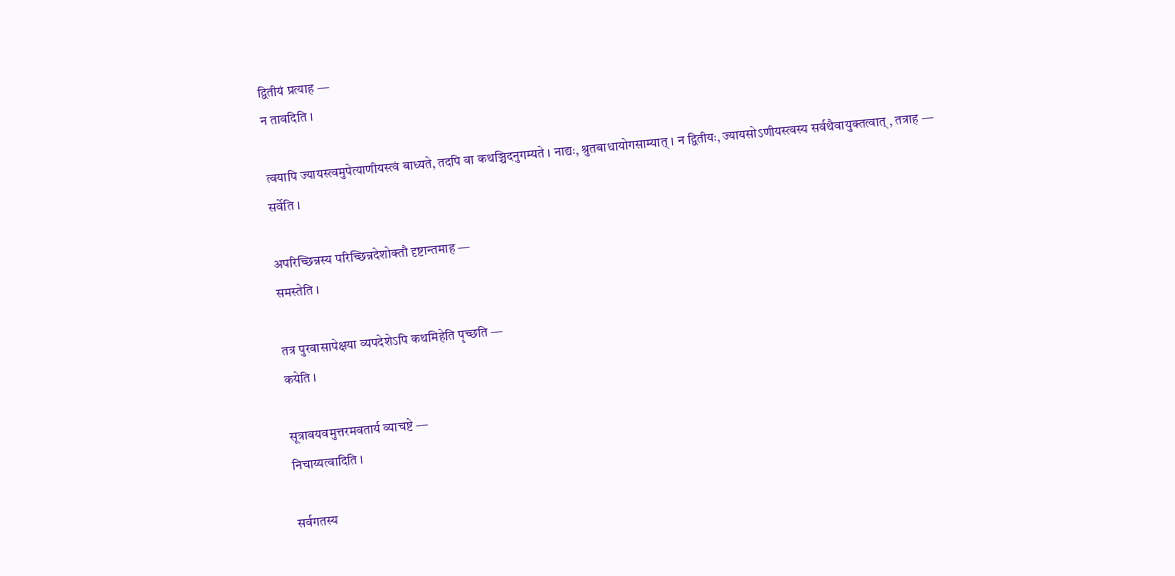द्वितीयं प्रत्याह —
न तावदिति ।

त्वयापि ज्यायस्त्वमुपेत्याणीयस्त्वं बाध्यते, तदपि वा कथञ्चिदनुगम्यते । नाद्यः, श्रुतबाधायोगसाम्यात् । न द्वितीयः, ज्यायसोऽणीयस्त्वस्य सर्वथैवायुक्तत्वात् , तत्राह —
सर्वेति ।

अपरिच्छिन्नस्य परिच्छिन्नदेशोक्तौ दृष्टान्तमाह —
समस्तेति ।

तत्र पुरवासापेक्षया व्यपदेशेऽपि कथमिहेति पृच्छति —
कयेति ।

सूत्रावयवमुत्तरमवतार्य व्याचष्टे —
निचाय्यत्वादिति ।

सर्वगतस्य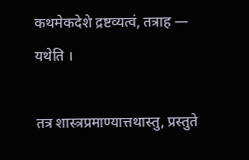कथमेकदेशे द्रष्टव्यत्वं, तत्राह —
यथेति ।

तत्र शास्त्रप्रमाण्यात्तथास्तु, प्रस्तुते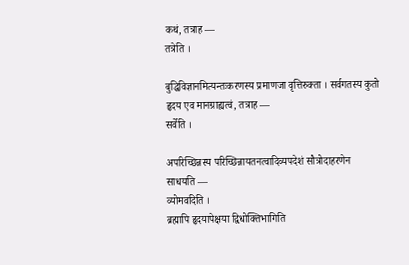कथं, तत्राह —
तत्रेति ।

बुद्धिविज्ञानमित्यन्तःकरणस्य प्रमाणजा वृत्तिरुक्ता । सर्वगतस्य कुतो हृदय एव मानग्राह्यत्वं, तत्राह —
सर्वेति ।

अपरिच्छिन्नस्य परिच्छिन्नायतनत्वादिव्यपदेशं सौत्रोदाहरणेन साधयति —
व्योमवदिति ।
ब्रह्मापि हृदयापेक्षया द्विधोक्तिभागिति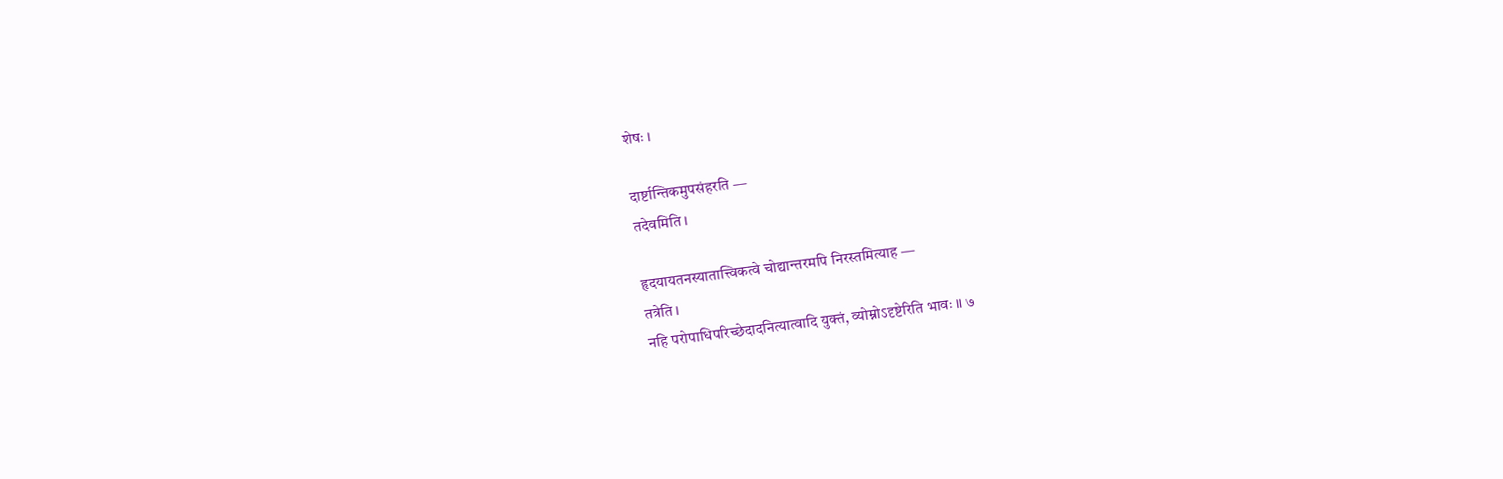शेषः ।

दार्ष्टान्तिकमुपसंहरति —
तदेवमिति ।

हृदयायतनस्यातात्त्विकत्वे चोद्यान्तरमपि निरस्तमित्याह —
तत्रेति ।
नहि परोपाधिपरिच्छेदादनित्यात्वादि युक्तं, व्योम्नोऽदृष्टेरिति भावः ॥ ७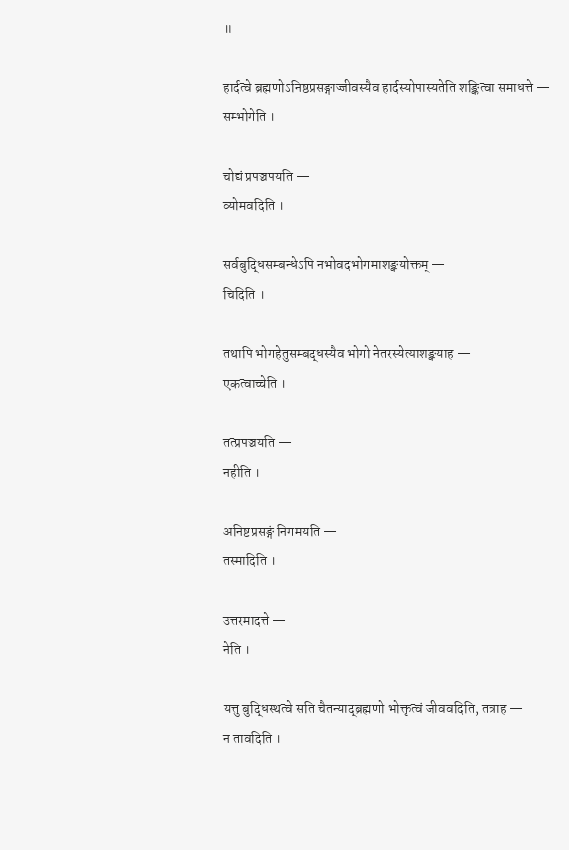॥

हार्दत्वे ब्रह्मणोऽनिष्ठप्रसङ्गाज्जीवस्यैव हार्दस्योपास्यतेति शङ्कित्वा समाधत्ते —
सम्भोगेति ।

चोद्यं प्रपञ्चपयति —
व्योमवदिति ।

सर्वबुद्धिसम्बन्धेऽपि नभोवदभोगमाशङ्क्योक्तम् —
चिदिति ।

तथापि भोगहेतुसम्बद्धस्यैव भोगो नेतरस्येत्याशङ्क्याह —
एकत्वाच्चेति ।

तत्प्रपञ्चयति —
नहीति ।

अनिष्टप्रसङ्गं निगमयति —
तस्मादिति ।

उत्तरमादत्ते —
नेति ।

यत्तु बुद्धिस्थत्वे सति चैतन्याद्ब्रह्मणो भोक्तृत्वं जीववदिति, तत्राह —
न तावदिति ।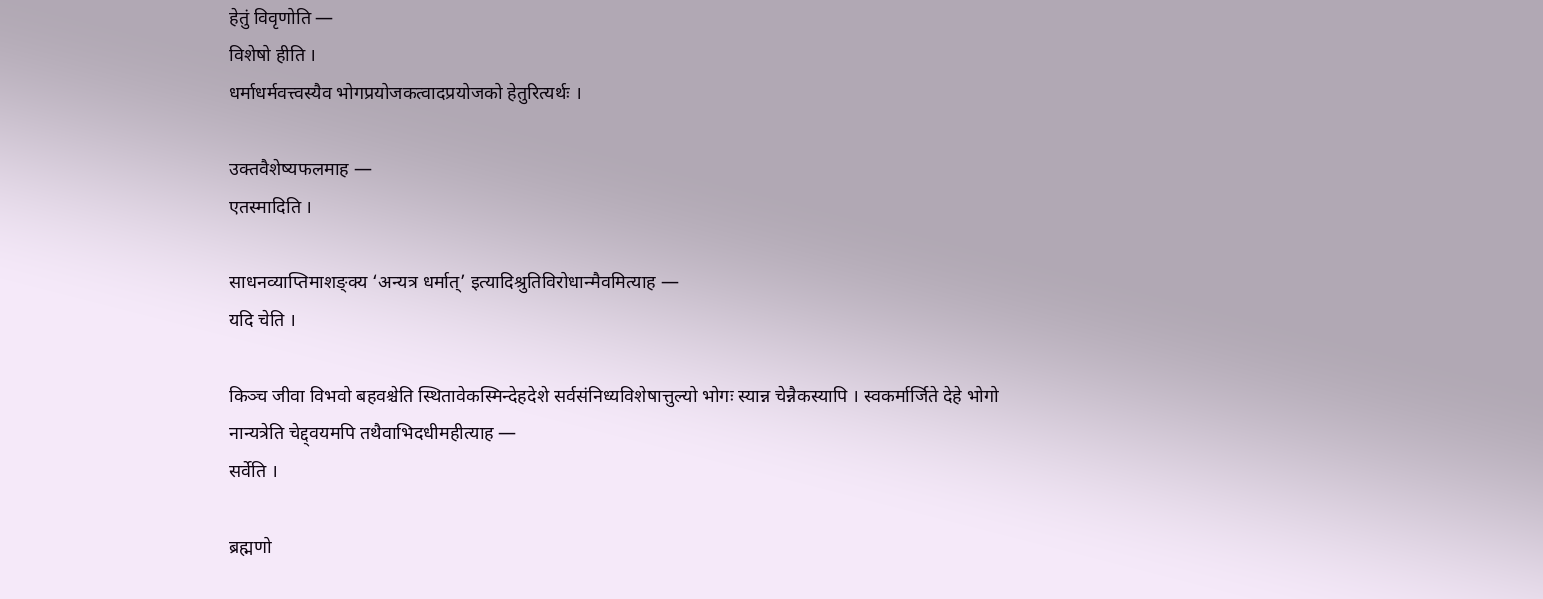हेतुं विवृणोति —
विशेषो हीति ।
धर्माधर्मवत्त्वस्यैव भोगप्रयोजकत्वादप्रयोजको हेतुरित्यर्थः ।

उक्तवैशेष्यफलमाह —
एतस्मादिति ।

साधनव्याप्तिमाशङ्क्य ‘अन्यत्र धर्मात्’ इत्यादिश्रुतिविरोधान्मैवमित्याह —
यदि चेति ।

किञ्च जीवा विभवो बहवश्चेति स्थितावेकस्मिन्देहदेशे सर्वसंनिध्यविशेषात्तुल्यो भोगः स्यान्न चेन्नैकस्यापि । स्वकर्मार्जिते देहे भोगो नान्यत्रेति चेद्द्वयमपि तथैवाभिदधीमहीत्याह —
सर्वेति ।

ब्रह्मणो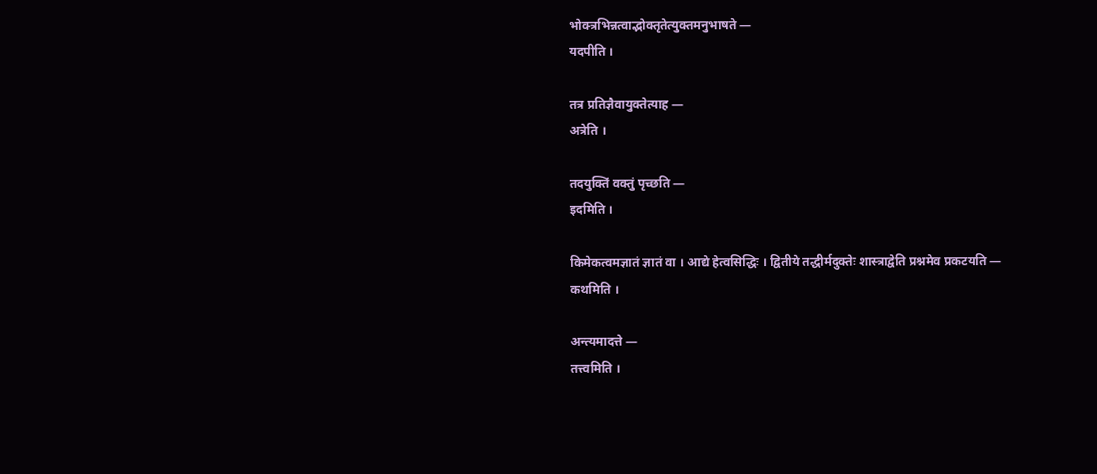भोक्त्रभिन्नत्वाद्भोक्तृतेत्युक्तमनुभाषते —
यदपीति ।

तत्र प्रतिज्ञैवायुक्तेत्याह —
अत्रेति ।

तदयुक्तिं वक्तुं पृच्छति —
इदमिति ।

किमेकत्वमज्ञातं ज्ञातं वा । आद्ये हेत्वसिद्धिः । द्वितीये तद्धीर्मदुक्तेः शास्त्राद्वेति प्रश्नमेव प्रकटयति —
कथमिति ।

अन्त्यमादत्ते —
तत्त्वमिति ।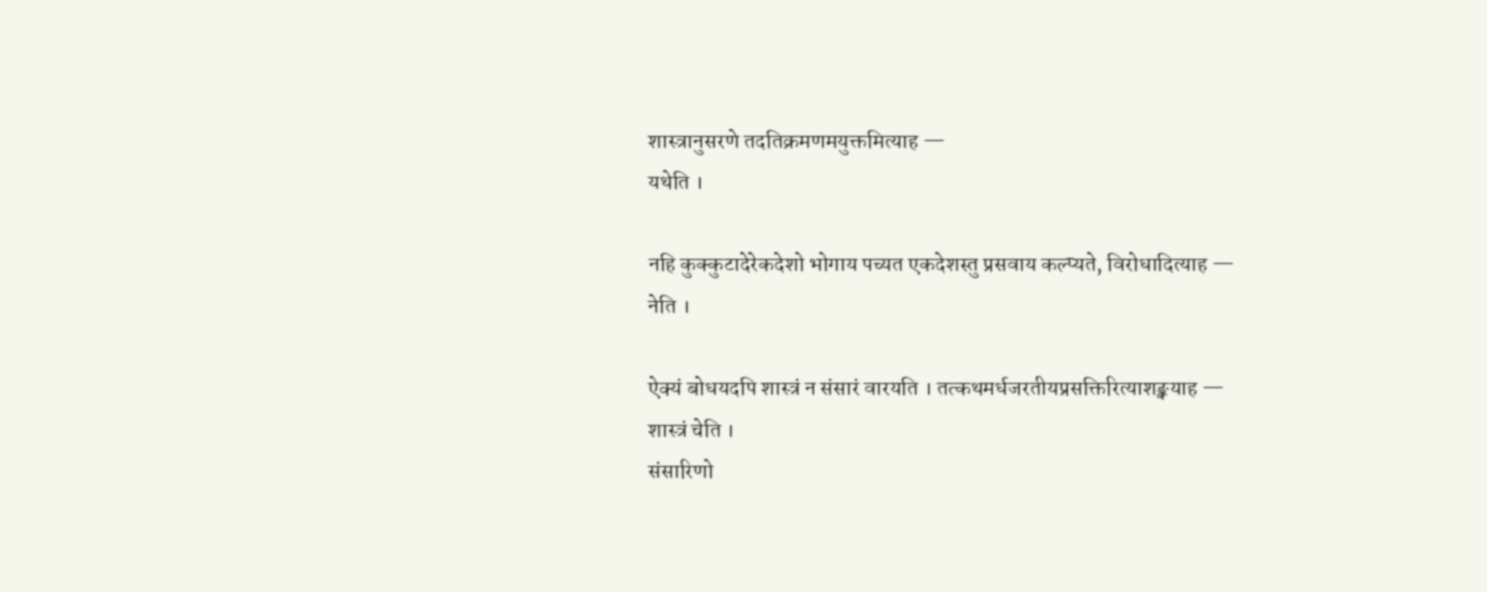शास्त्रानुसरणे तदतिक्रमणमयुक्तमित्याह —
यथेति ।

नहि कुक्कुटादेरेकदेशो भोगाय पच्यत एकदेशस्तु प्रसवाय कल्प्यते, विरोधादित्याह —
नेति ।

ऐक्यं बोधयदपि शास्त्रं न संसारं वारयति । तत्कथमर्धजरतीयप्रसक्तिरित्याशङ्क्याह —
शास्त्रं चेति ।
संसारिणो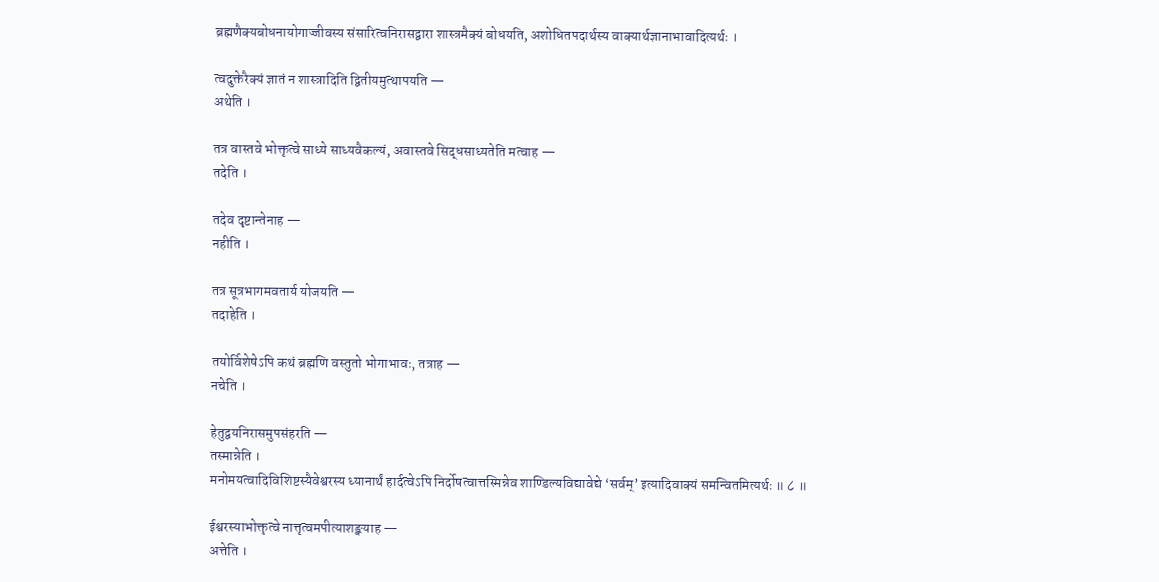ब्रह्मणैक्यबोधनायोगाज्जीवस्य संसारित्वनिरासद्वारा शास्त्रमैक्यं बोधयति, अशोधितपदार्थस्य वाक्यार्थज्ञानाभावादित्यर्थः ।

त्वदुक्तेरैक्यं ज्ञातं न शास्त्रादिति द्वितीयमुत्थापयति —
अथेति ।

तत्र वास्तवे भोक्तृत्वे साध्ये साध्यवैकल्यं, अवास्तवे सिद्धसाध्यतेति मत्वाह —
तदेति ।

तदेव दृष्टान्तेनाह —
नहीति ।

तत्र सूत्रभागमवतार्य योजयति —
तदाहेति ।

तयोर्विशेषेऽपि कथं ब्रह्मणि वस्तुतो भोगाभावः, तत्राह —
नचेति ।

हेतुद्वयनिरासमुपसंहरति —
तस्मान्नेति ।
मनोमयत्वादिविशिष्टस्यैवेश्वरस्य ध्यानार्थं हार्दत्वेऽपि निर्दोषत्वात्तस्मिन्नेव शाण्डिल्यविद्यावेद्ये ‘सर्वम्’ इत्यादिवाक्यं समन्वितमित्यर्थः ॥ ८ ॥

ईश्वरस्याभोक्तृत्वे नात्तृत्वमपीत्याशङ्क्याह —
अत्तेति ।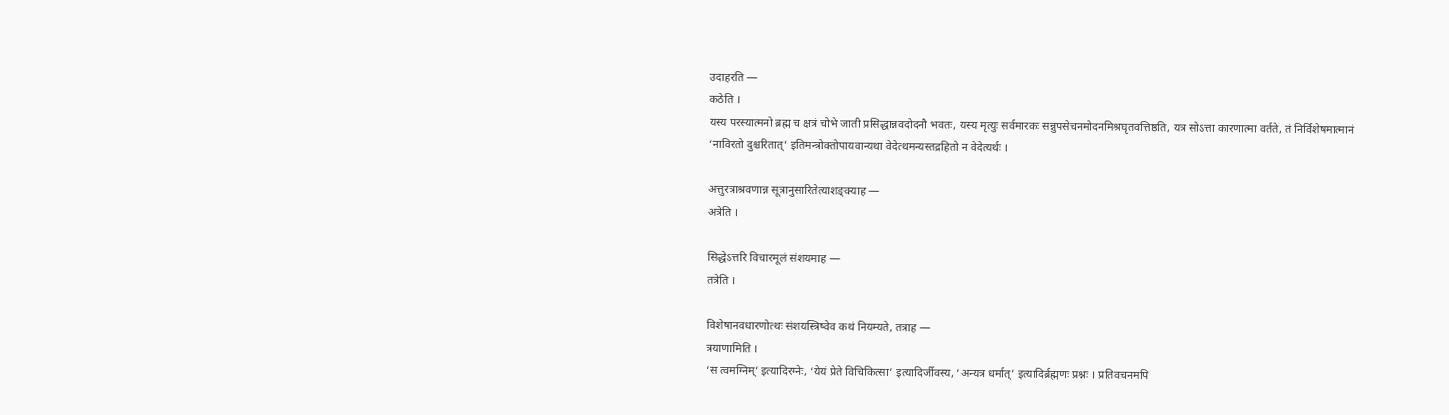उदाहरति —
कठेति ।
यस्य परस्यात्मनो ब्रह्म च क्षत्रं चोभे जाती प्रसिद्धान्नवदोदनौ भवतः, यस्य मृत्युः सर्वमारकः सन्नुपसेचनमोदनमिश्रघृतवत्तिष्ठति, यत्र सोऽत्ता कारणात्मा वर्तते, तं निर्विशेषमात्मानं ‘नाविरतो दुश्चरितात्’ इतिमन्त्रोक्तोपायवान्यथा वेदेत्थमन्यस्तद्रहितो न वेदेत्यर्थः ।

अत्तुरत्राश्रवणान्न सूत्रानुसारितेत्याशङ्क्याह —
अत्रेति ।

सिद्धेऽत्तरि विचारमूलं संशयमाह —
तत्रेति ।

विशेषानवधारणोत्थः संशयस्त्रिष्वेव कथं नियम्यते, तत्राह —
त्रयाणामिति ।
‘स त्वमग्निम्’ इत्यादिरग्नेः, ‘येयं प्रेते विचिकित्सा’ इत्यादिर्जीवस्य, ‘अन्यत्र धर्मात्’ इत्यादिर्ब्रह्मणः प्रश्नः । प्रतिवचनमपि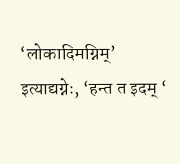‘लोकादिमग्निम्’ इत्याद्यग्नेः, ‘हन्त त इदम् ‘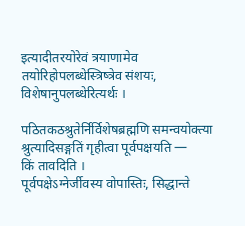इत्यादीतरयोरेवं त्रयाणामेव तयोरिहोपलब्धेस्त्रिष्त्रेव संशयः, विशेषानुपलब्धेरित्यर्थः ।

पठितकठश्रुतेर्निर्विशेषब्रह्मणि समन्वयोक्त्या श्रुत्यादिसङ्गतिं गृहीत्वा पूर्वपक्षयति —
किं तावदिति ।
पूर्वपक्षेऽग्नेर्जीवस्य वोपास्तिः, सिद्धान्ते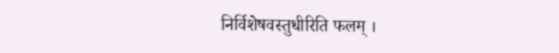निर्विशेषवस्तुधीरिति फलम् ।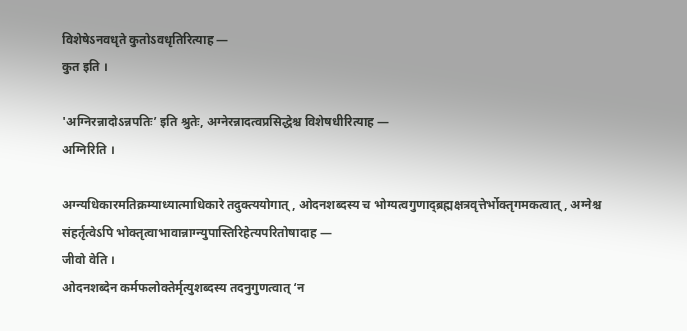विशेषेऽनवधृते कुतोऽवधृतिरित्याह —
कुत इति ।

'अग्निरन्नादोऽन्नपतिः’ इति श्रुतेः, अग्नेरन्नादत्वप्रसिद्धेश्च विशेषधीरित्याह —
अग्निरिति ।

अग्न्यधिकारमतिक्रम्याध्यात्माधिकारे तदुक्त्ययोगात् , ओदनशब्दस्य च भोग्यत्वगुणाद्ब्रह्मक्षत्रवृत्तेर्भोक्तृगमकत्वात् , अग्नेश्च संहर्तृत्वेऽपि भोक्तृत्वाभावान्नाग्न्युपास्तिरिहेत्यपरितोषादाह —
जीवो वेति ।
ओदनशब्देन कर्मफलोक्तेर्मृत्युशब्दस्य तदनुगुणत्वात् ‘न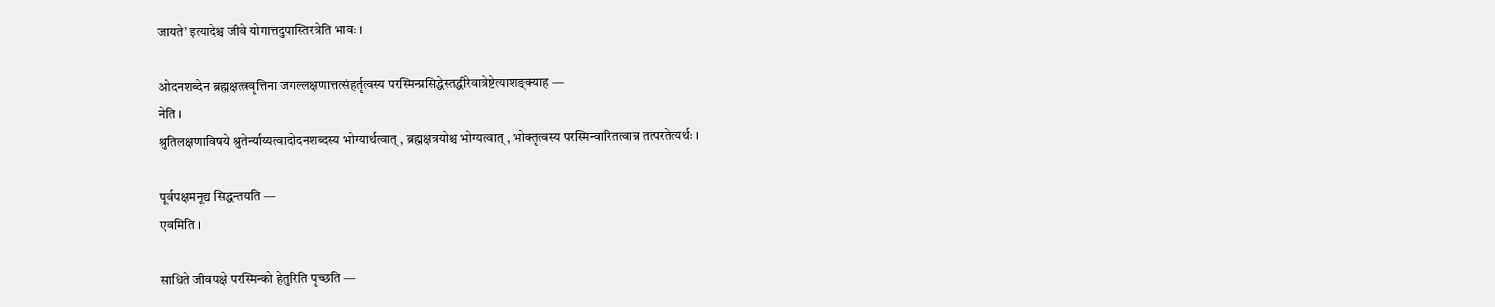जायते’ इत्यादेश्च जीवे योगात्तदुपास्तिरत्रेति भावः ।

ओदनशब्देन ब्रह्मक्षत्त्रवृत्तिना जगल्लक्षणात्तत्संहर्तृत्वस्य परस्मिन्प्रसिद्धेस्तद्धीरेवात्रेष्टेत्याशङ्क्याह —
नेति ।
श्रुतिलक्षणाविषये श्रुतेर्न्याय्यत्वादोदनशब्दस्य भोग्यार्थत्वात् , ब्रह्मक्षत्रयोश्च भोग्यत्वात् , भोक्तृत्वस्य परस्मिन्वारितत्वान्न तत्परतेत्यर्थः ।

पूर्वपक्षमनूद्य सिद्धन्तयति —
एवमिति ।

साधिते जीवपक्षे परस्मिन्को हेतुरिति पृच्छति —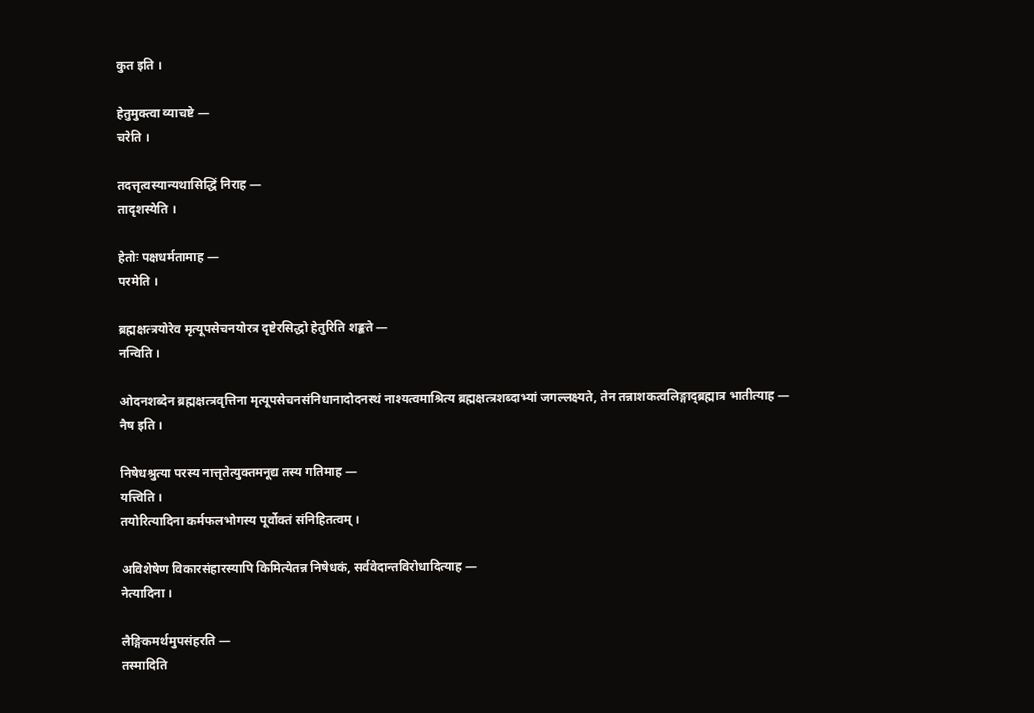कुत इति ।

हेतुमुक्त्वा व्याचष्टे —
चरेति ।

तदत्तृत्वस्यान्यथासिद्धिं निराह —
तादृशस्येति ।

हेतोः पक्षधर्मतामाह —
परमेति ।

ब्रह्मक्षत्त्रयोरेव मृत्यूपसेचनयोरत्र दृष्टेरसिद्धो हेतुरिति शङ्कते —
नन्विति ।

ओदनशब्देन ब्रह्मक्षत्त्रवृत्तिना मृत्यूपसेचनसंनिधानादोदनस्थं नाश्यत्वमाश्रित्य ब्रह्मक्षत्त्रशब्दाभ्यां जगल्लक्ष्यते, तेन तन्नाशकत्वलिङ्गाद्ब्रह्मात्र भातीत्याह —
नैष इति ।

निषेधश्रुत्या परस्य नात्तृतेत्युक्तमनूद्य तस्य गतिमाह —
यत्त्विति ।
तयोरित्यादिना कर्मफलभोगस्य पूर्वोक्तं संनिहितत्वम् ।

अविशेषेण विकारसंहारस्यापि किमित्येतन्न निषेधकं, सर्ववेदान्तविरोधादित्याह —
नेत्यादिना ।

लैङ्गिकमर्थमुपसंहरति —
तस्मादिति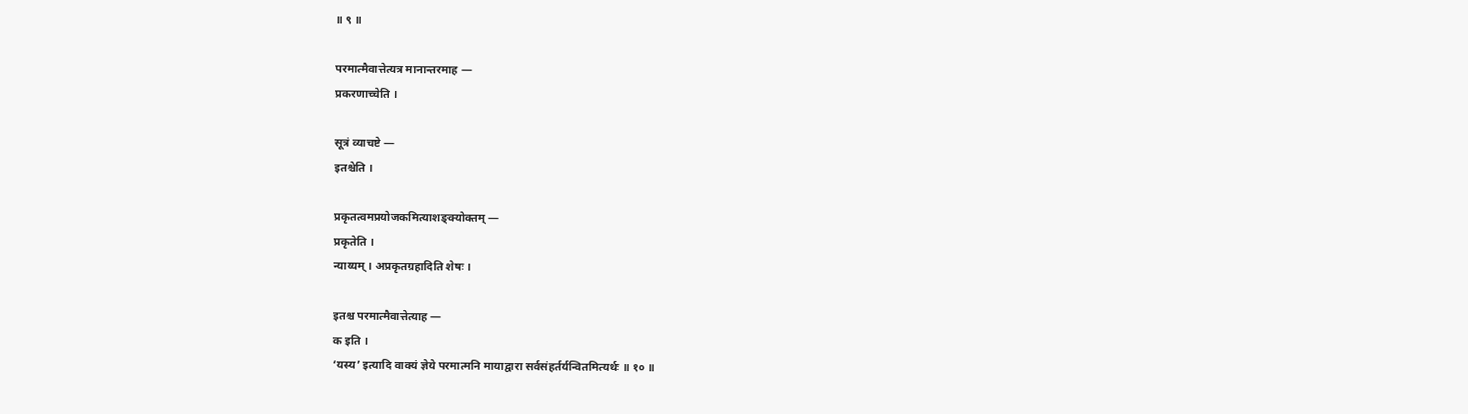॥ ९ ॥

परमात्मैवात्तेत्यत्र मानान्तरमाह —
प्रकरणाच्चेति ।

सूत्रं व्याचष्टे —
इतश्चेति ।

प्रकृतत्वमप्रयोजकमित्याशङ्क्योक्तम् —
प्रकृतेति ।
न्याय्यम् । अप्रकृतग्रहादिति शेषः ।

इतश्च परमात्मैवात्तेत्याह —
क इति ।
‘यस्य’ इत्यादि वाक्यं ज्ञेये परमात्मनि मायाद्वारा सर्वसंहर्तर्यन्वितमित्यर्थः ॥ १० ॥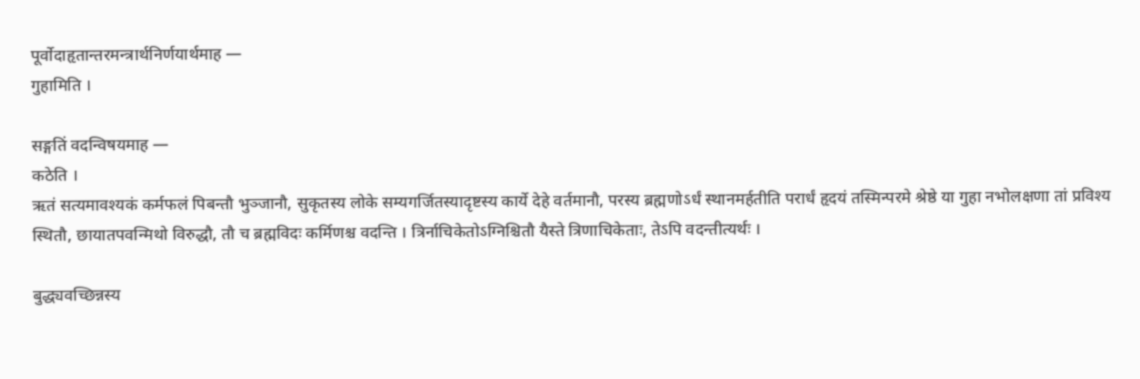पूर्वोदाहृतान्तरमन्त्रार्थनिर्णयार्थमाह —
गुहामिति ।

सङ्गतिं वदन्विषयमाह —
कठेति ।
ऋतं सत्यमावश्यकं कर्मफलं पिबन्तौ भुञ्जानौ, सुकृतस्य लोके सम्यगर्जितस्यादृष्टस्य कार्ये देहे वर्तमानौ, परस्य ब्रह्मणोऽर्धं स्थानमर्हतीति परार्धं हृदयं तस्मिन्परमे श्रेष्ठे या गुहा नभोलक्षणा तां प्रविश्य स्थितौ, छायातपवन्मिथो विरुद्धौ, तौ च ब्रह्मविदः कर्मिणश्च वदन्ति । त्रिर्नाचिकेतोऽग्निश्चितौ यैस्ते त्रिणाचिकेताः, तेऽपि वदन्तीत्यर्थः ।

बुद्ध्यवच्छिन्नस्य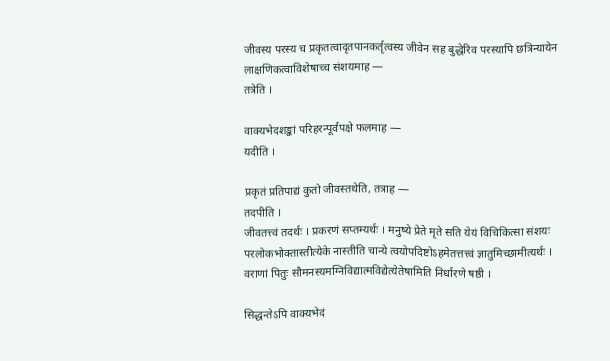जीवस्य परस्य च प्रकृतत्वादृतपानकर्तृत्वस्य जीवेन सह बुद्धेरिव परस्यापि छत्रिन्यायेन लाक्षणिकत्वाविशेषाच्च संशयमाह —
तत्रेति ।

वाक्यभेदशङ्कां परिहरन्पूर्वपक्षे फलमाह —
यदीति ।

प्रकृतं प्रतिपाद्यं कुतो जीवस्तथेति, तत्राह —
तदपीति ।
जीवतत्त्वं तदर्थः । प्रकरणं सप्तम्यर्थः । मनुष्ये प्रेते मृते सति येयं विचिकित्सा संशयः परलोकभोक्तास्तीत्येके नास्तीति चान्ये त्वयोपदिष्टोऽहमेतत्तत्त्वं ज्ञातुमिच्छामीत्यर्थः । वराणां पितुः सौमनस्यमग्निविद्यात्मविद्येत्येतेषामिति निर्धारणे षष्ठी ।

सिद्धन्तेऽपि वाक्यभेदं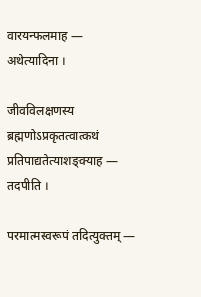वारयन्फलमाह —
अथेत्यादिना ।

जीवविलक्षणस्य ब्रह्मणोऽप्रकृतत्वात्कथं प्रतिपाद्यतेत्याशङ्क्याह —
तदपीति ।

परमात्मस्वरूपं तदित्युक्तम् —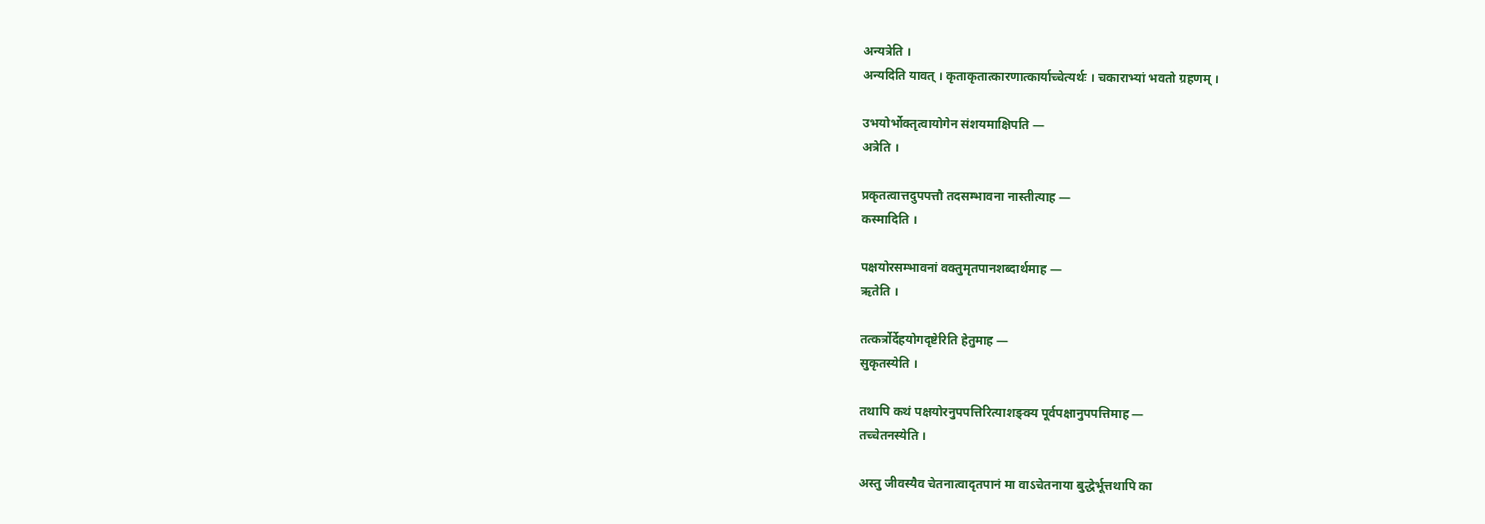अन्यत्रेति ।
अन्यदिति यावत् । कृताकृतात्कारणात्कार्याच्चेत्यर्थः । चकाराभ्यां भवतो ग्रहणम् ।

उभयोर्भोक्तृत्वायोगेन संशयमाक्षिपति —
अत्रेति ।

प्रकृतत्वात्तदुपपत्तौ तदसम्भावना नास्तीत्याह —
कस्मादिति ।

पक्षयोरसम्भावनां वक्तुमृतपानशब्दार्थमाह —
ऋतेति ।

तत्कर्त्रोर्देहयोगदृष्टेरिति हेतुमाह —
सुकृतस्येति ।

तथापि कथं पक्षयोरनुपपत्तिरित्याशङ्क्य पूर्वपक्षानुपपत्तिमाह —
तच्चेतनस्येति ।

अस्तु जीवस्यैव चेतनात्वादृतपानं मा वाऽचेतनाया बुद्धेर्भूत्तथापि का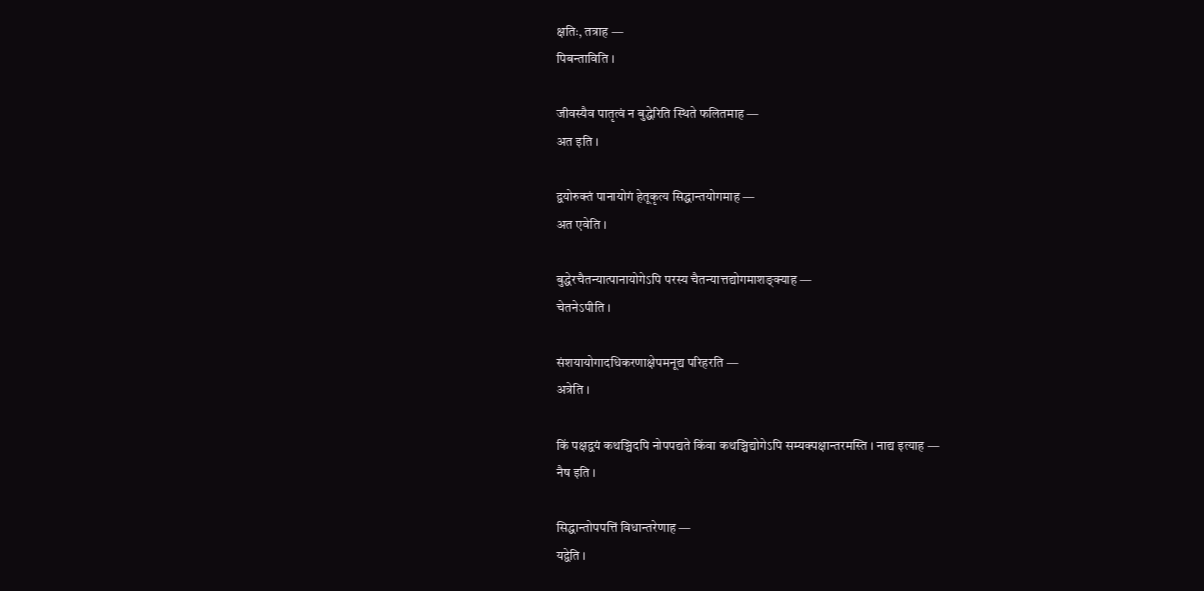क्षतिः, तत्राह —
पिबन्ताविति ।

जीवस्यैव पातृत्वं न बुद्धेरिति स्थिते फलितमाह —
अत इति ।

द्वयोरुक्तं पानायोगं हेतूकृत्य सिद्धान्तयोगमाह —
अत एवेति ।

बुद्धेरचैतन्यात्पानायोगेऽपि परस्य चैतन्यात्तद्योगमाशङ्क्याह —
चेतनेऽपीति ।

संशयायोगादधिकरणाक्षेपमनूद्य परिहरति —
अत्रेति ।

किं पक्षद्वयं कथञ्चिदपि नोपपद्यते किंवा कथञ्चिद्योगेऽपि सम्यक्पक्षान्तरमस्ति । नाद्य इत्याह —
नैष इति ।

सिद्धान्तोपपत्तिं विधान्तरेणाह —
यद्वेति ।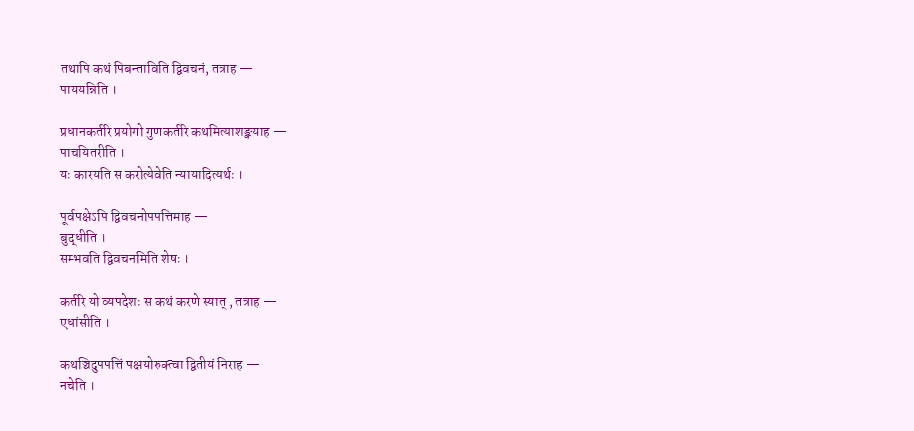तथापि कथं पिबन्ताविति द्विवचनं, तत्राह —
पाययन्निति ।

प्रधानकर्तरि प्रयोगो गुणकर्तरि कथमित्याशङ्क्याह —
पाचयितरीति ।
यः कारयति स करोत्येवेति न्यायादित्यर्थः ।

पूर्वपक्षेऽपि द्विवचनोपपत्तिमाह —
बुद्धीति ।
सम्भवति द्विवचनमिति शेषः ।

कर्तरि यो व्यपदेशः स कथं करणे स्यात् , तत्राह —
एधांसीति ।

कथञ्चिदुपपत्तिं पक्षयोरुक्त्वा द्वितीयं निराह —
नचेति ।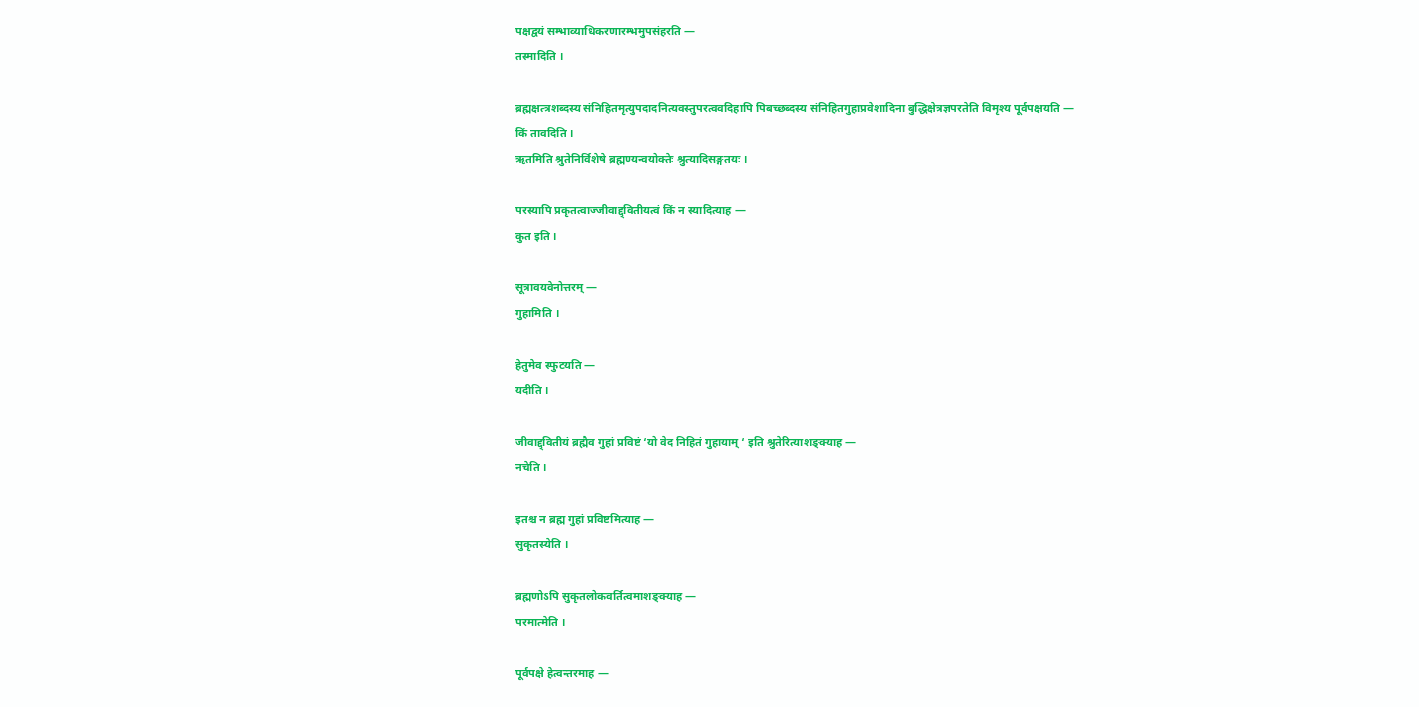पक्षद्वयं सम्भाव्याधिकरणारम्भमुपसंहरति —
तस्मादिति ।

ब्रह्मक्षत्त्रशब्दस्य संनिहितमृत्युपदादनित्यवस्तुपरत्ववदिहापि पिबच्छब्दस्य संनिहितगुहाप्रवेशादिना बुद्धिक्षेत्रज्ञपरतेति विमृश्य पूर्वपक्षयति —
किं तावदिति ।
ऋतमिति श्रुतेनिर्विशेषे ब्रह्मण्यन्वयोक्तेः श्रुत्यादिसङ्गतयः ।

परस्यापि प्रकृतत्वाज्जीवाद्द्वितीयत्वं किं न स्यादित्याह —
कुत इति ।

सूत्रावयवेनोत्तरम् —
गुहामिति ।

हेतुमेव स्फुटयति —
यदीति ।

जीवाद्द्वितीयं ब्रह्मैव गुहां प्रविष्टं ‘यो वेद निहितं गुहायाम् ‘ इति श्रुतेरित्याशङ्क्याह —
नचेति ।

इतश्च न ब्रह्म गुहां प्रविष्टमित्याह —
सुकृतस्येति ।

ब्रह्मणोऽपि सुकृतलोकवर्तित्वमाशङ्क्याह —
परमात्मेति ।

पूर्वपक्षे हेत्वन्तरमाह —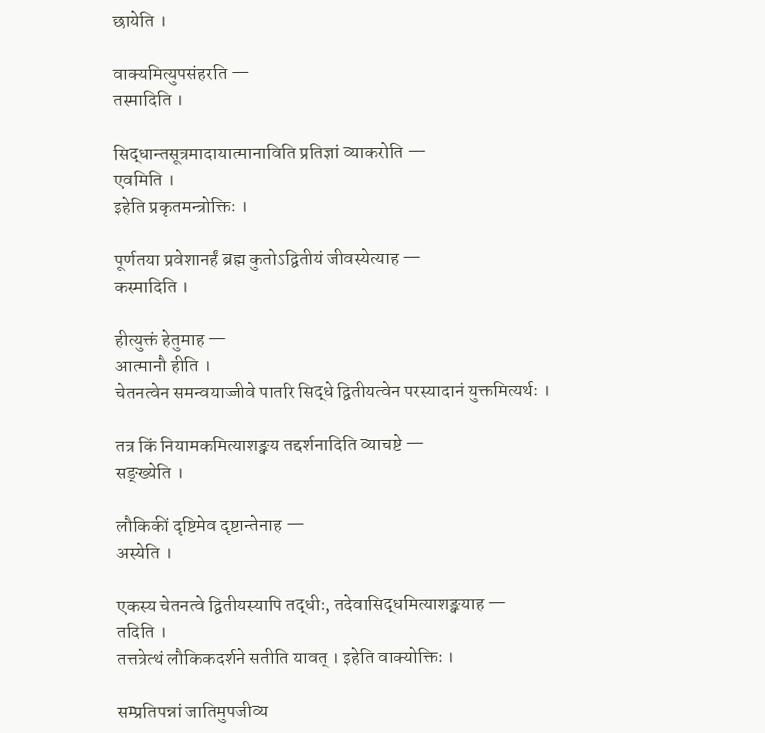छायेति ।

वाक्यमित्युपसंहरति —
तस्मादिति ।

सिद्धान्तसूत्रमादायात्मानाविति प्रतिज्ञां व्याकरोति —
एवमिति ।
इहेति प्रकृतमन्त्रोक्तिः ।

पूर्णतया प्रवेशानर्हं ब्रह्म कुतोऽद्वितीयं जीवस्येत्याह —
कस्मादिति ।

हीत्युक्तं हेतुमाह —
आत्मानौ हीति ।
चेतनत्वेन समन्वयाज्जीवे पातरि सिद्धे द्वितीयत्वेन परस्यादानं युक्तमित्यर्थः ।

तत्र किं नियामकमित्याशङ्क्य तद्दर्शनादिति व्याचष्टे —
सङ्ख्येति ।

लौकिकीं दृष्टिमेव दृष्टान्तेनाह —
अस्येति ।

एकस्य चेतनत्वे द्वितीयस्यापि तद्धीः, तदेवासिद्धमित्याशङ्क्याह —
तदिति ।
तत्तत्रेत्थं लौकिकदर्शने सतीति यावत् । इहेति वाक्योक्तिः ।

सम्प्रतिपन्नां जातिमुपजीव्य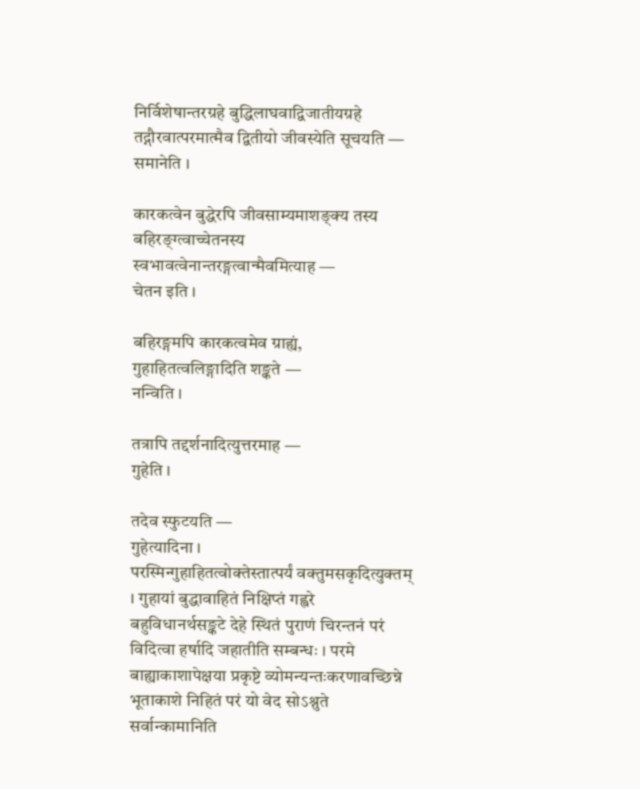निर्विशेषान्तरग्रहे बुद्धिलाघवाद्विजातीयग्रहे तद्गौरवात्परमात्मैव द्वितीयो जीवस्येति सूचयति —
समानेति ।

कारकत्वेन बुद्धेरपि जीवसाम्यमाशङ्क्य तस्य बहिरङ्ग्त्वाच्चेतनस्य स्वभावत्वेनान्तरङ्गत्वान्मैवमित्याह —
चेतन इति ।

बहिरङ्गमपि कारकत्वमेव ग्राह्यं, गुहाहितत्वलिङ्गादिति शङ्कते —
नन्विति ।

तत्रापि तद्दर्शनादित्युत्तरमाह —
गुहेति ।

तदेव स्फुटयति —
गुहेत्यादिना ।
परस्मिन्गुहाहितत्वोक्तेस्तात्पर्यं वक्तुमसकृदित्युक्तम् । गुहायां बुद्धावाहितं निक्षिप्तं गह्वरे बहुविधानर्थसङ्कटे देहे स्थितं पुराणं चिरन्तनं परं विदित्वा हर्षादि जहातीति सम्बन्धः । परमे बाह्याकाशापेक्षया प्रकृष्टे व्योमन्यन्तःकरणावच्छिन्ने भूताकाशे निहितं परं यो वेद सोऽश्नुते सर्वान्कामानिति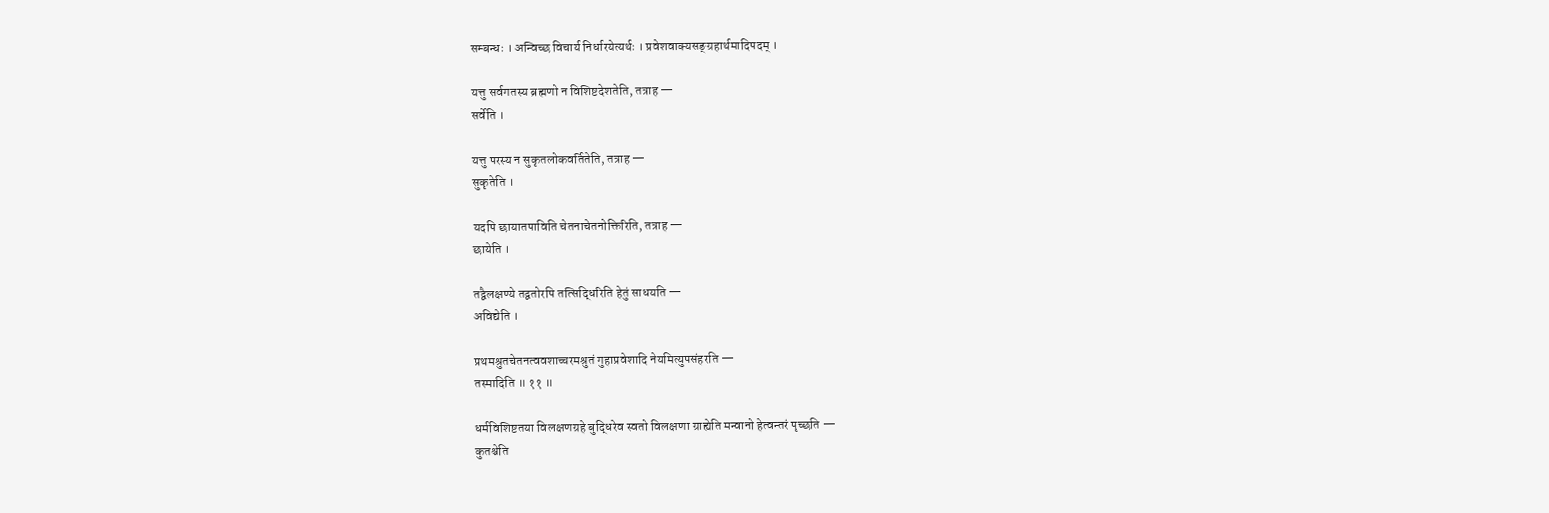सम्बन्धः । अन्विच्छ विचार्य निर्धारयेत्यर्थः । प्रवेशवाक्यसङ्ग्रहार्थमादिपदम् ।

यत्तु सर्वगतस्य ब्रह्मणो न विशिष्टदेशतेति, तत्राह —
सर्वेति ।

यत्तु परस्य न सुकृतलोकवर्तितेति, तत्राह —
सुकृतेति ।

यदपि छायातपाविति चेतनाचेतनोक्तिरिति, तत्राह —
छायेति ।

तद्वैलक्षण्ये तद्वतोरपि तत्सिद्धिरिति हेतुं साधयति —
अविद्येति ।

प्रथमश्रुतचेतनत्ववशाच्चरमश्रुतं गुहाप्रवेशादि नेयमित्युपसंहरति —
तस्मादिति ॥ ११ ॥

धर्मविशिष्टतया विलक्षणग्रहे बुद्धिरेव स्वतो विलक्षणा ग्राह्येति मन्वानो हेत्वन्तरं पृच्छति —
कुतश्चेति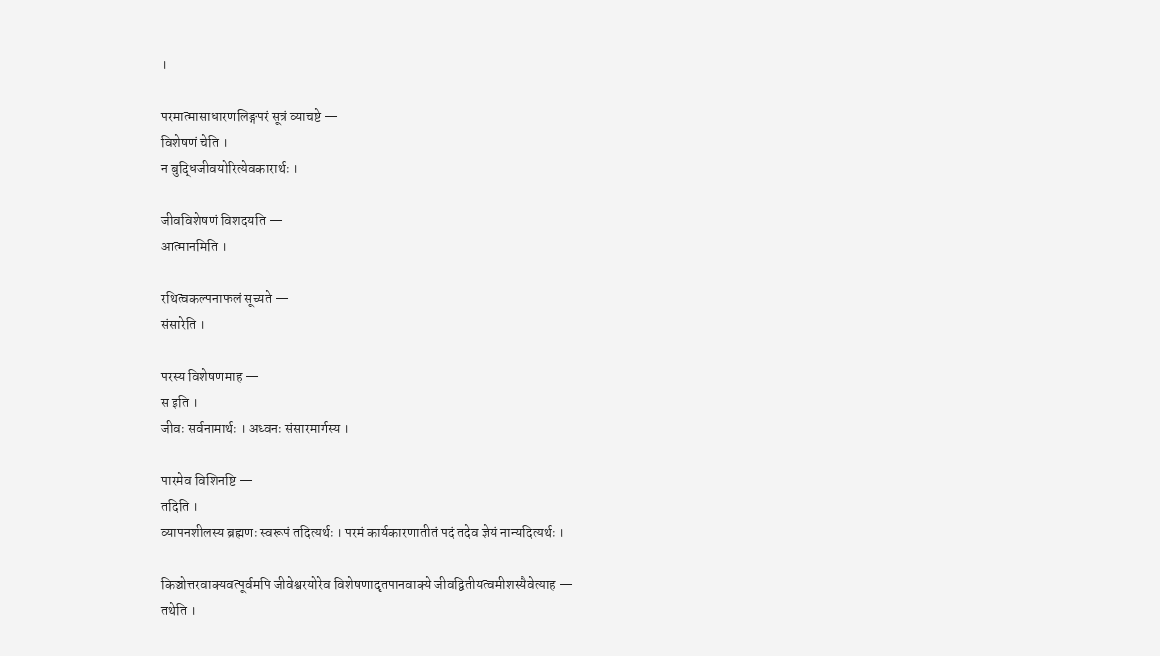।

परमात्मासाधारणलिङ्गपरं सूत्रं व्याचष्टे —
विशेषणं चेति ।
न बुद्धिजीवयोरित्येवकारार्थः ।

जीवविशेषणं विशदयति —
आत्मानमिति ।

रथित्वकल्पनाफलं सूच्यते —
संसारेति ।

परस्य विशेषणमाह —
स इति ।
जीवः सर्वनामार्थः । अध्वनः संसारमार्गस्य ।

पारमेव विशिनष्टि —
तदिति ।
व्यापनशीलस्य ब्रह्मणः स्वरूपं तदित्यर्थः । परमं कार्यकारणातीतं पदं तदेव ज्ञेयं नान्यदित्यर्थः ।

किञ्चोत्तरवाक्यवत्पूर्वमपि जीवेश्वरयोरेव विशेषणादृतपानवाक्ये जीवद्वितीयत्वमीशस्यैवेत्याह —
तथेति ।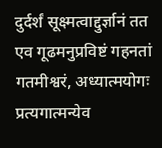दुर्दर्शं सूक्ष्मत्वाद्दुर्ज्ञानं तत एव गूढमनुप्रविष्टं गहनतां गतमीश्वरं, अध्यात्मयोगः प्रत्यगात्मन्येव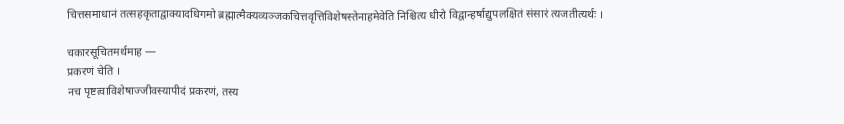चित्तसमाधानं तत्सहकृताद्वाक्यादधिगमो ब्रह्मात्मैक्यव्यञ्जकचित्तवृत्तिविशेषस्तेनाहमेवेति निश्चित्य धीरो विद्वान्हर्षाद्युपलक्षितं संसारं त्यजतीत्यर्थः ।

चकारसूचितमर्थमाह —
प्रकरणं चेति ।
नच पृष्टत्वाविशेषाज्जीवस्यापीदं प्रकरणं, तस्य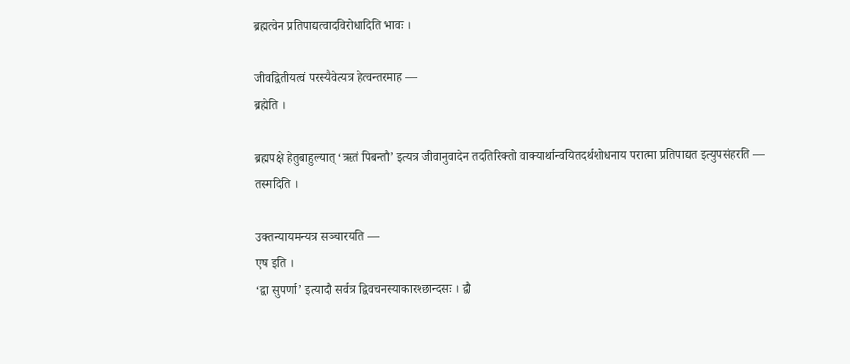ब्रह्मत्वेन प्रतिपाद्यत्वादविरोधादिति भावः ।

जीवद्वितीयत्वं परस्यैवेत्यत्र हेत्वन्तरमाह —
ब्रह्मेति ।

ब्रह्मपक्षे हेतुबाहुल्यात् ‘ऋतं पिबन्तौ’ इत्यत्र जीवानुवादेन तदतिरिक्तो वाक्यार्थान्वयितदर्थशोधनाय परात्मा प्रतिपाद्यत इत्युपसंहरति —
तस्मदिति ।

उक्तन्यायमन्यत्र सञ्चारयति —
एष इति ।
‘द्वा सुपर्णा’ इत्यादौ सर्वत्र द्विवचनस्याकारश्छान्दसः । द्वौ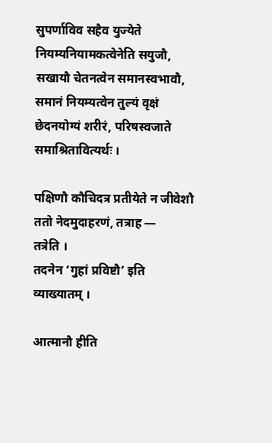सुपर्णाविव सहैव युज्येते नियम्यनियामकत्वेनेति सयुजौ, सखायौ चेतनत्वेन समानस्वभावौ, समानं नियम्यत्वेन तुल्यं वृक्षं छेदनयोग्यं शरीरं, परिषस्वजाते समाश्रितावित्यर्थः ।

पक्षिणौ कौचिदत्र प्रतीयेते न जीवेशौ ततो नेदमुदाहरणं, तत्राह —
तत्रेति ।
तदनेन ‘गुहां प्रविष्टौ’ इति व्याख्यातम् ।

आत्मानौ हीति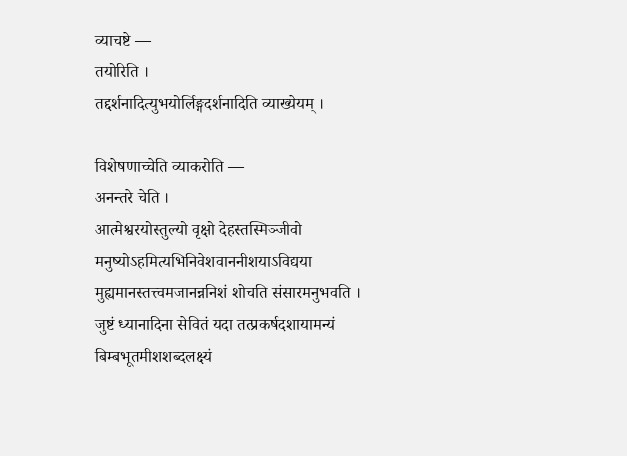व्याचष्टे —
तयोरिति ।
तद्दर्शनादित्युभयोर्लिङ्गदर्शनादिति व्याख्येयम् ।

विशेषणाच्चेति व्याकरोति —
अनन्तरे चेति ।
आत्मेश्वरयोस्तुल्यो वृक्षो देहस्तस्मिञ्जीवो मनुष्योऽहमित्यभिनिवेशवाननीशयाऽविद्यया मुह्यमानस्तत्त्वमजानन्ननिशं शोचति संसारमनुभवति । जुष्टं ध्यानादिना सेवितं यदा तत्प्रकर्षदशायामन्यं बिम्बभूतमीशशब्दलक्ष्यं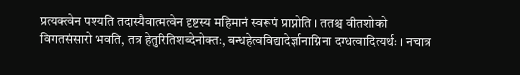प्रत्यक्त्वेन पश्यति तदास्यैवात्मत्वेन दृष्टस्य महिमानं स्वरूपं प्राप्नोति । ततश्च वीतशोको विगतसंसारो भवति, तत्र हेतुरितिशब्देनोक्तः, बन्धहेत्वविद्यादेर्ज्ञानाग्निना दग्धत्वादित्यर्थः । नचात्र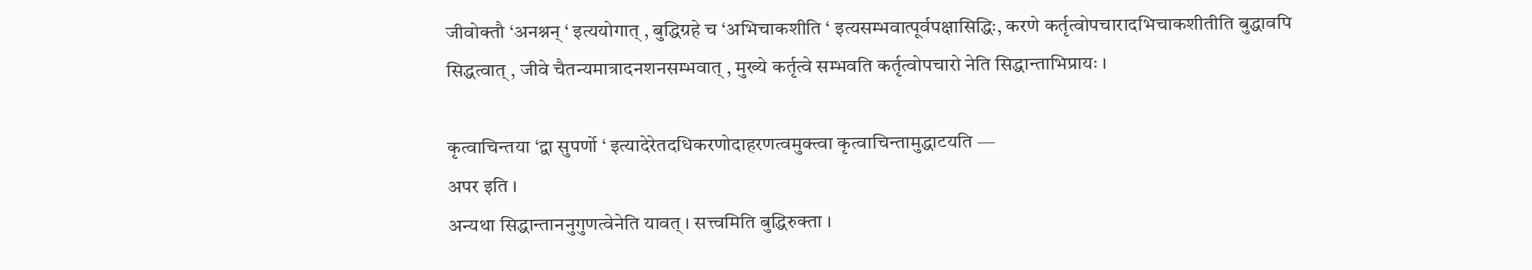जीवोक्तौ ‘अनश्नन् ‘ इत्ययोगात् , बुद्धिग्रहे च ‘अभिचाकशीति ‘ इत्यसम्भवात्पूर्वपक्षासिद्धिः, करणे कर्तृत्वोपचारादभिचाकशीतीति बुद्धावपि सिद्धत्वात् , जीवे चैतन्यमात्रादनशनसम्भवात् , मुख्ये कर्तृत्वे सम्भवति कर्तृत्वोपचारो नेति सिद्धान्ताभिप्रायः ।

कृत्वाचिन्तया ‘द्वा सुपर्णो ‘ इत्यादेरेतदधिकरणोदाहरणत्वमुक्त्वा कृत्वाचिन्तामुद्धाटयति —
अपर इति ।
अन्यथा सिद्धान्ताननुगुणत्वेनेति यावत् । सत्त्वमिति बुद्धिरुक्ता ।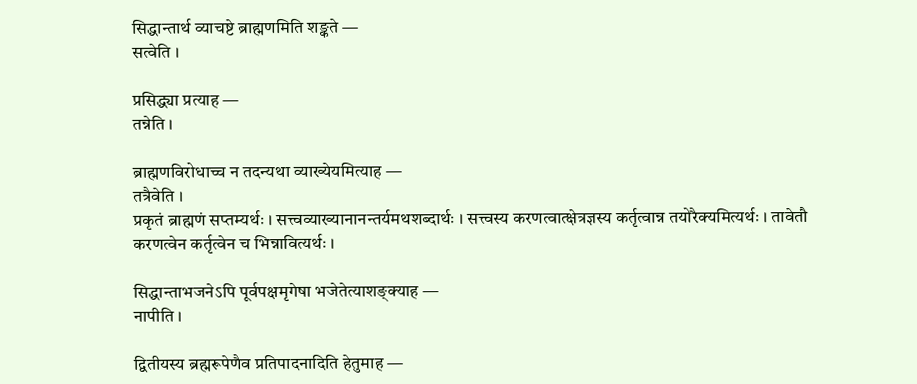सिद्धान्तार्थ व्याचष्टे ब्राह्मणमिति शङ्कते —
सत्वेति ।

प्रसिद्ध्या प्रत्याह —
तन्नेति ।

ब्राह्मणविरोधाच्च न तदन्यथा व्याख्येयमित्याह —
तत्रैवेति ।
प्रकृतं ब्राह्मणं सप्तम्यर्थः । सत्त्वव्याख्यानानन्तर्यमथशब्दार्थः । सत्त्वस्य करणत्वात्क्षेत्रज्ञस्य कर्तृत्वान्न तयोरैक्यमित्यर्थः । तावेतौ करणत्वेन कर्तृत्वेन च भिन्नावित्यर्थः ।

सिद्धान्ताभजनेऽपि पूर्वपक्षमृगेषा भजेतेत्याशङ्क्याह —
नापीति ।

द्वितीयस्य ब्रह्मरूपेणैव प्रतिपादनादिति हेतुमाह —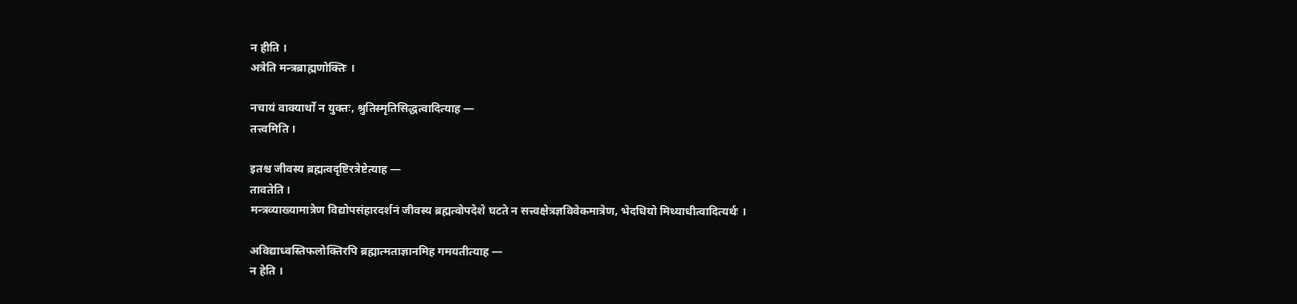न हीति ।
अत्रेति मन्त्रब्राह्मणोक्तिः ।

नचायं वाक्यार्थो न युक्तः, श्रुतिस्मृतिसिद्धत्वादित्याह —
तत्त्वमिति ।

इतश्च जीवस्य ब्रह्मत्वदृष्टिरत्रेष्टेत्याह —
तावतेति ।
मन्त्रव्याख्यामात्रेण विद्योपसंहारदर्शनं जीवस्य ब्रह्मत्वोपदेशे घटते न सत्त्वक्षेत्रज्ञविवेकमात्रेण, भेदधियो मिथ्याधीत्वादित्यर्थः ।

अविद्याध्वस्तिफलोक्तिरपि ब्रह्मात्मताज्ञानमिह गमयतीत्याह —
न हेति ।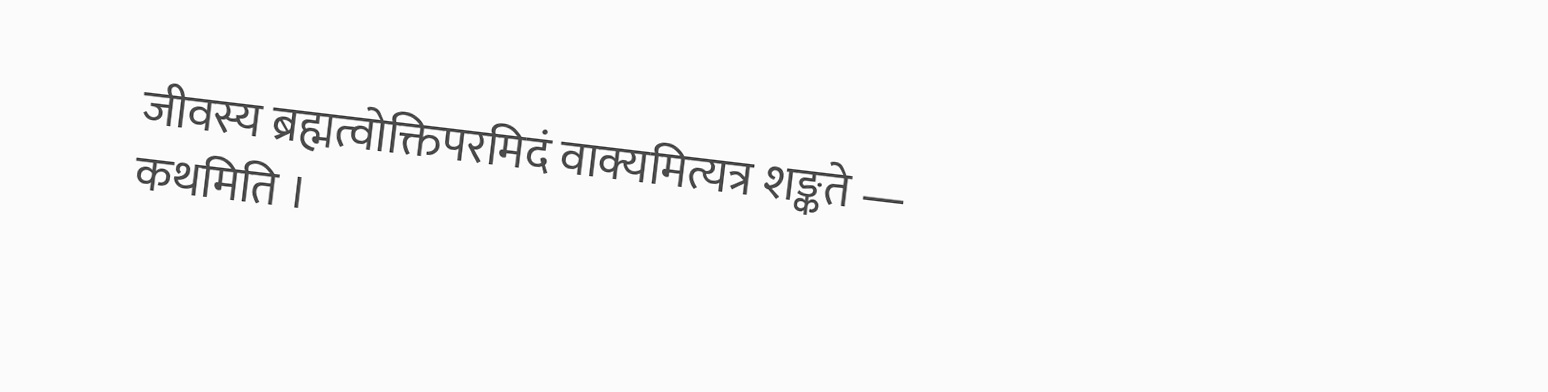जीवस्य ब्रह्मत्वोक्तिपरमिदं वाक्यमित्यत्र शङ्कते —
कथमिति ।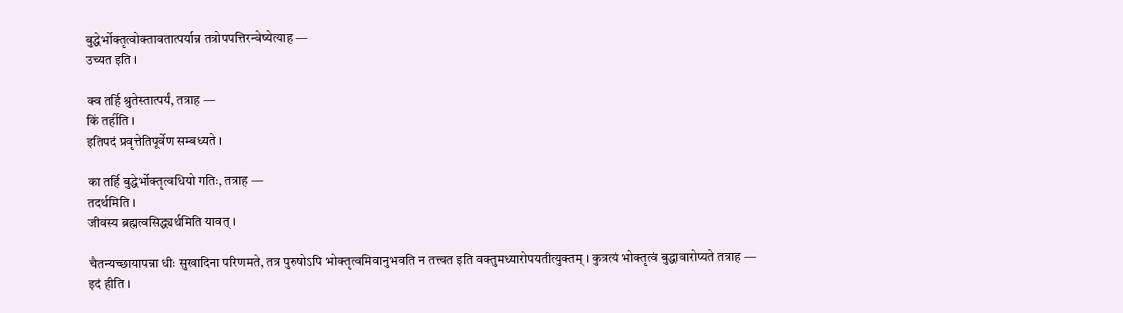बुद्धेर्भोक्तृत्वोक्तावतात्पर्यान्न तत्रोपपत्तिरन्वेष्येत्याह —
उच्यत इति ।

क्व तर्हि श्रुतेस्तात्पर्यं, तत्राह —
किं तर्हीति ।
इतिपदं प्रवृत्तेतिपूर्वेण सम्बध्यते ।

का तर्हि बुद्धेर्भोक्तृत्वधियो गतिः, तत्राह —
तदर्थमिति ।
जीवस्य ब्रह्मत्वसिद्ध्यर्थमिति यावत् ।

चैतन्यच्छायापन्ना धीः सुखादिना परिणमते, तत्र पुरुषोऽपि भोक्तृत्वमिवानुभवति न तत्त्वत इति वक्तुमध्यारोपयतीत्युक्तम् । कुत्रत्यं भोक्तृत्वं बुद्धावारोप्यते तत्राह —
इदं हीति ।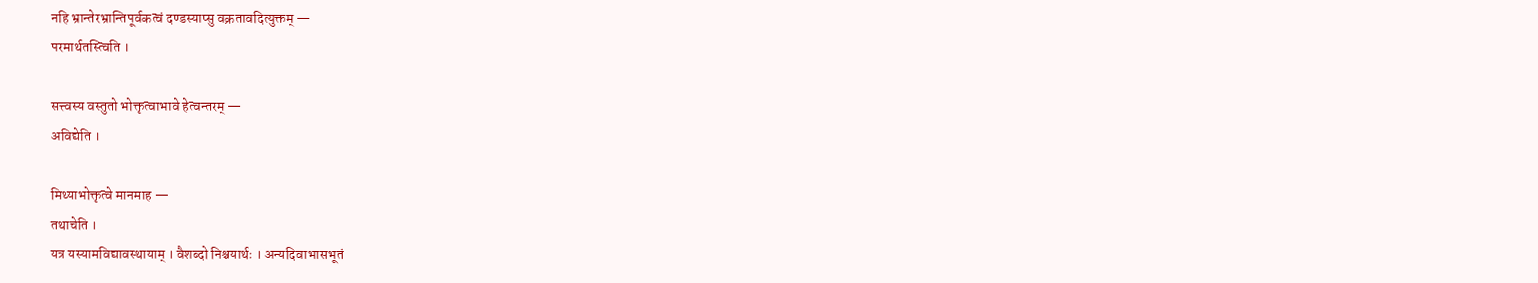नहि भ्रान्तेरभ्रान्तिपूर्वकत्वं दण्डस्याप्सु वक्रतावदित्युक्तम् —
परमार्थतस्त्विति ।

सत्त्वस्य वस्तुतो भोक्तृत्वाभावे हेत्वन्तरम् —
अविद्येति ।

मिथ्याभोक्तृत्वे मानमाह —
तथाचेति ।
यत्र यस्यामविद्यावस्थायाम् । वैशब्दो निश्चयार्थः । अन्यदिवाभासभूतं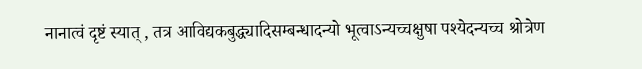नानात्वं दृष्टं स्यात् , तत्र आविद्यकबुद्ध्यादिसम्बन्धादन्यो भूत्वाऽन्यच्चक्षुषा पश्येदन्यच्च श्रोत्रेण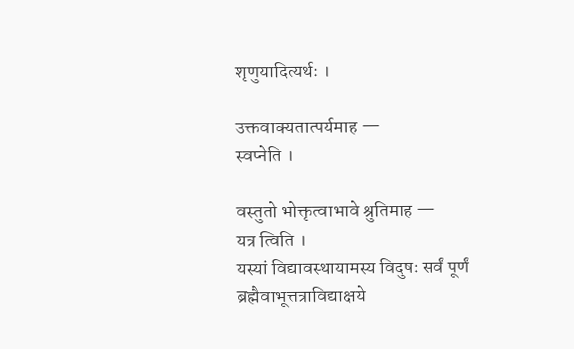शृणुयादित्यर्थः ।

उक्तवाक्यतात्पर्यमाह —
स्वप्नेति ।

वस्तुतो भोक्तृत्वाभावे श्रुतिमाह —
यत्र त्विति ।
यस्यां विद्यावस्थायामस्य विदुषः सर्वं पूर्णं ब्रह्मैवाभूत्तत्राविद्याक्षये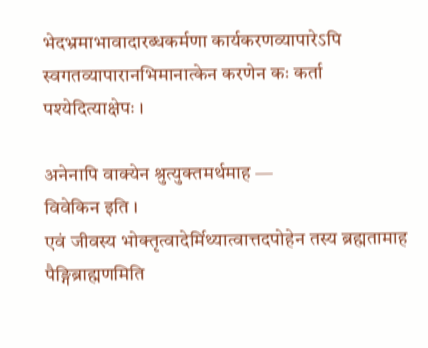भेदभ्रमाभावादारब्धकर्मणा कार्यकरणव्यापारेऽपि स्वगतव्यापारानभिमानात्केन करणेन कः कर्ता पश्येदित्याक्षेपः ।

अनेनापि वाक्येन श्रुत्युक्तमर्थमाह —
विवेकिन इति ।
एवं जीवस्य भोक्तृत्वादेर्मिथ्यात्वात्तदपोहेन तस्य ब्रह्मतामाह पैङ्गिब्राह्मणमिति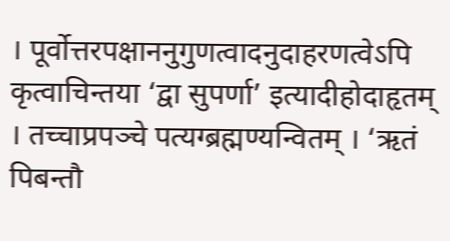। पूर्वोत्तरपक्षाननुगुणत्वादनुदाहरणत्वेऽपि कृत्वाचिन्तया ‘द्वा सुपर्णा’ इत्यादीहोदाहृतम् । तच्चाप्रपञ्चे पत्यग्ब्रह्मण्यन्वितम् । ‘ऋतं पिबन्तौ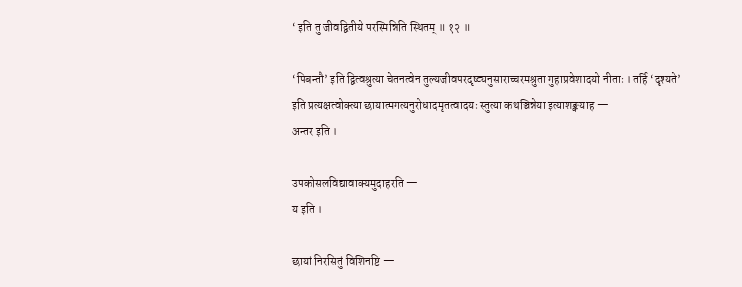‘ इति तु जीवद्वितीये परस्मिन्निति स्थितम् ॥ १२ ॥

‘पिबन्तौ’ इति द्वित्वश्रुत्या चेतनत्वेन तुल्यजीवपरदृष्ट्यनुसाराच्चरमश्रुता गुहाप्रवेशादयो नीताः । तर्हि ‘दृश्यते’ इति प्रत्यक्षत्वोक्त्या छायात्मगत्यनुरोधादमृतत्वादयः स्तुत्या कथञ्चिन्नेया इत्याशङ्क्याह —
अन्तर इति ।

उपकोसलविद्यावाक्यमुदाहरति —
य इति ।

छायां निरसितुं विशिनष्टि —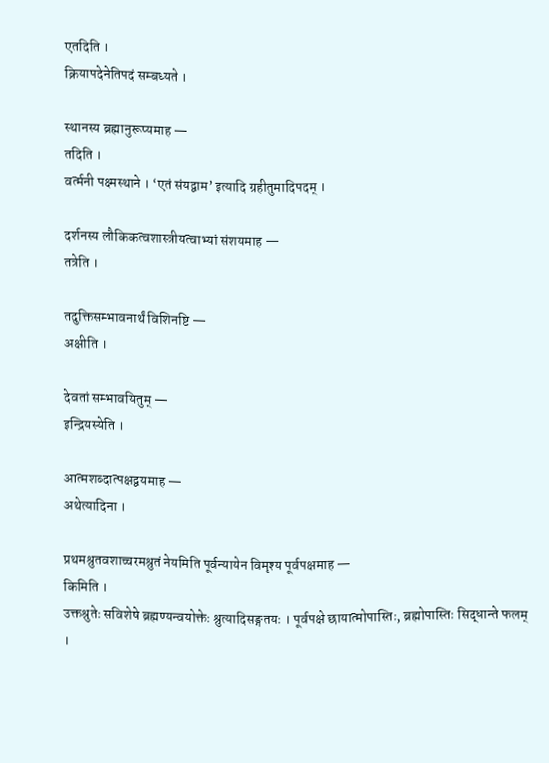एतदिति ।
क्रियापदेनेतिपदं सम्बध्यते ।

स्थानस्य ब्रह्मानुरूप्यमाह —
तदिति ।
वर्त्मनी पक्ष्मस्थाने । ‘एतं संयद्वाम’ इत्यादि ग्रहीतुमादिपदम् ।

दर्शनस्य लौकिकत्वशास्त्रीयत्वाभ्यां संशयमाह —
तत्रेति ।

तदुक्तिसम्भावनार्थं विशिनष्टि —
अक्षीति ।

देवतां सम्भावयितुम् —
इन्द्रियस्येति ।

आत्मशब्दात्पक्षद्वयमाह —
अथेत्यादिना ।

प्रथमश्रुतवशाच्चरमश्रुतं नेयमिति पूर्वन्यायेन विमृश्य पूर्वपक्षमाह —
किमिति ।
उक्तश्रुतेः सविशेषे ब्रह्मण्यन्वयोक्तेः श्रुत्यादिसङ्गतयः । पूर्वपक्षे छायात्मोपास्तिः, ब्रह्मोपास्तिः सिद्धान्ते फलम् ।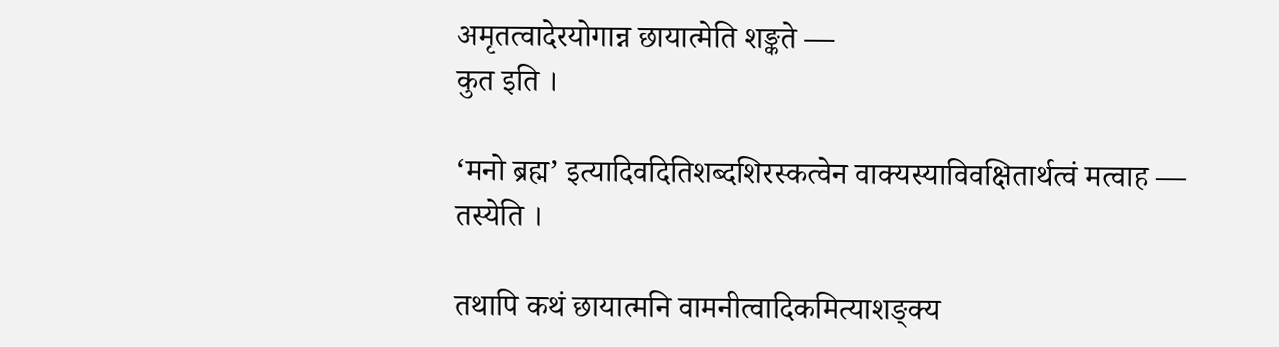अमृतत्वादेरयोगान्न छायात्मेति शङ्कते —
कुत इति ।

‘मनो ब्रह्म’ इत्यादिवदितिशब्दशिरस्कत्वेन वाक्यस्याविवक्षितार्थत्वं मत्वाह —
तस्येति ।

तथापि कथं छायात्मनि वामनीत्वादिकमित्याशङ्क्य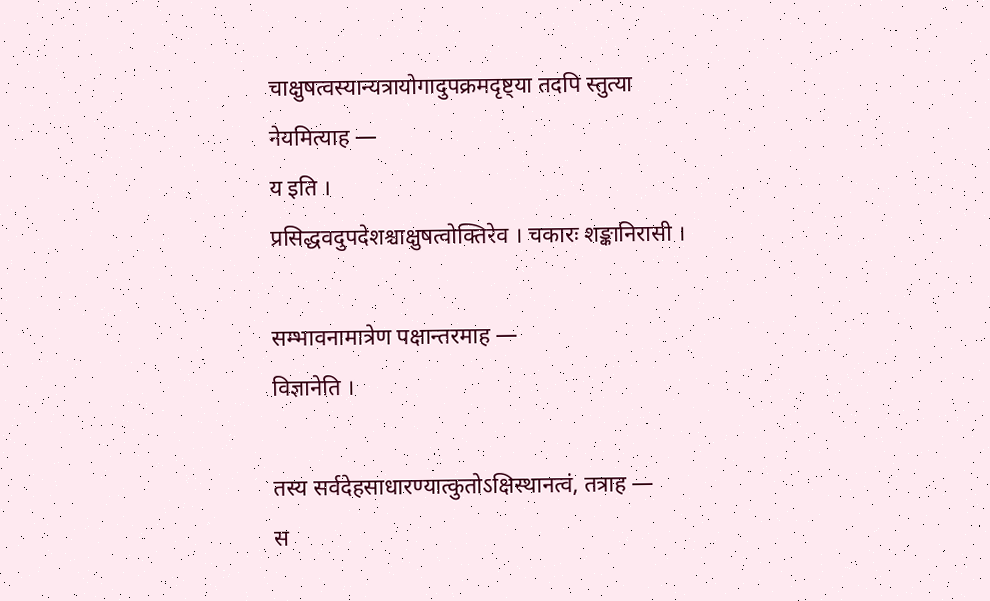चाक्षुषत्वस्यान्यत्रायोगादुपक्रमदृष्ट्या तदपि स्तुत्या नेयमित्याह —
य इति ।
प्रसिद्धवदुपदेशश्चाक्षुषत्वोक्तिरेव । चकारः शङ्कानिरासी ।

सम्भावनामात्रेण पक्षान्तरमाह —
विज्ञानेति ।

तस्य सर्वदेहसाधारण्यात्कुतोऽक्षिस्थानत्वं, तत्राह —
स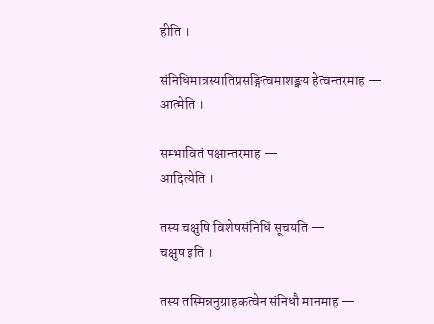हीति ।

संनिधिमात्रस्यातिप्रसङ्गित्वमाशङ्क्य हेत्वन्तरमाह —
आत्मेति ।

सम्भावितं पक्षान्तरमाह —
आदित्येति ।

तस्य चक्षुषि विशेषसंनिधिं सूचयति —
चक्षुष इति ।

तस्य तस्मिन्ननुग्राहकत्वेन संनिधौ मानमाह —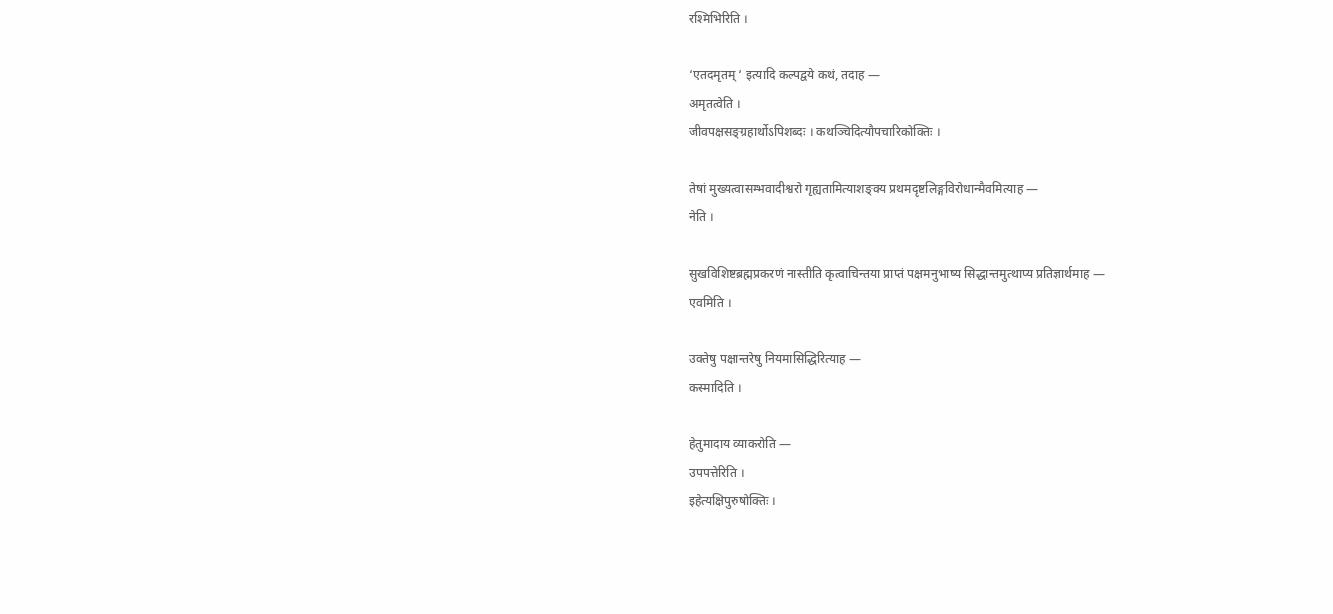रश्मिभिरिति ।

‘एतदमृतम् ‘ इत्यादि कल्पद्वये कथं, तदाह —
अमृतत्वेति ।
जीवपक्षसङ्ग्रहार्थोऽपिशब्दः । कथञ्चिदित्यौपचारिकोक्तिः ।

तेषां मुख्यत्वासम्भवादीश्वरो गृह्यतामित्याशङ्क्य प्रथमदृष्टलिङ्गविरोधान्मैवमित्याह —
नेति ।

सुखविशिष्टब्रह्मप्रकरणं नास्तीति कृत्वाचिन्तया प्राप्तं पक्षमनुभाष्य सिद्धान्तमुत्थाप्य प्रतिज्ञार्थमाह —
एवमिति ।

उक्तेषु पक्षान्तरेषु नियमासिद्धिरित्याह —
कस्मादिति ।

हेतुमादाय व्याकरोति —
उपपत्तेरिति ।
इहेत्यक्षिपुरुषोक्तिः ।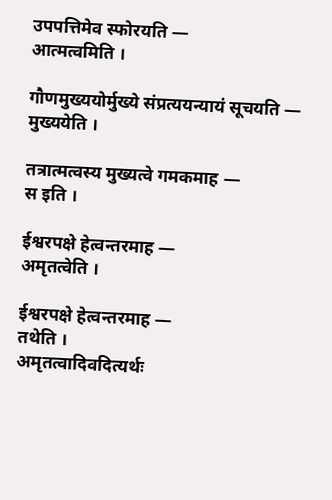उपपत्तिमेव स्फोरयति —
आत्मत्वमिति ।

गौणमुख्ययोर्मुख्ये संप्रत्ययन्यायं सूचयति —
मुख्ययेति ।

तत्रात्मत्वस्य मुख्यत्वे गमकमाह —
स इति ।

ईश्वरपक्षे हेत्वन्तरमाह —
अमृतत्वेति ।

ईश्वरपक्षे हेत्वन्तरमाह —
तथेति ।
अमृतत्वादिवदित्यर्थः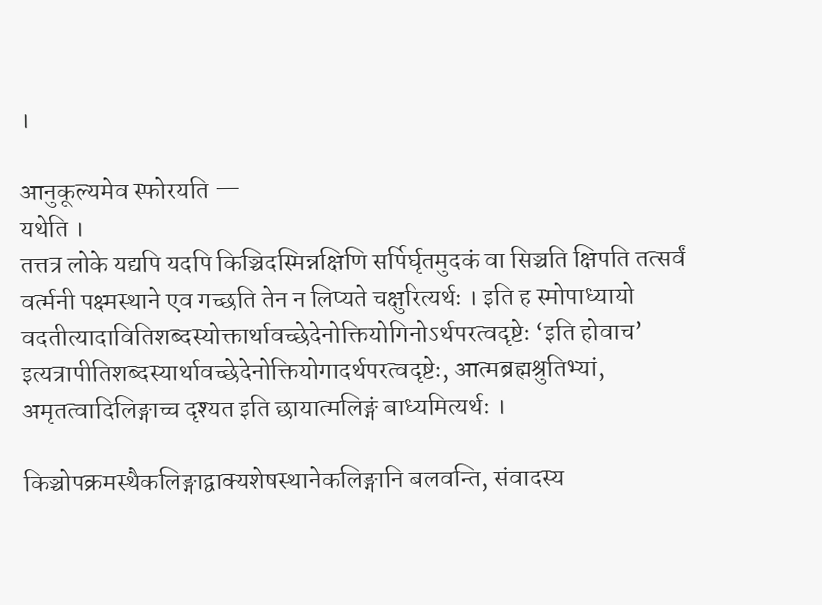।

आनुकूल्यमेव स्फोरयति —
यथेति ।
तत्तत्र लोके यद्यपि यदपि किञ्चिदस्मिन्नक्षिणि सर्पिर्घृतमुदकं वा सिञ्चति क्षिपति तत्सर्वं वर्त्मनी पक्ष्मस्थाने एव गच्छति तेन न लिप्यते चक्षुरित्यर्थः । इति ह स्मोपाध्यायो वदतीत्यादावितिशब्दस्योक्तार्थावच्छेदेनोक्तियोगिनोऽर्थपरत्वदृष्टेः ‘इति होवाच’ इत्यत्रापीतिशब्दस्यार्थावच्छेदेनोक्तियोगादर्थपरत्वदृष्टेः, आत्मब्रह्मश्रुतिभ्यां, अमृतत्वादिलिङ्गाच्च दृश्यत इति छायात्मलिङ्गं बाध्यमित्यर्थः ।

किञ्चोपक्रमस्थैकलिङ्गाद्वाक्यशेषस्थानेकलिङ्गानि बलवन्ति, संवादस्य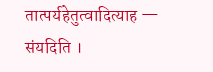तात्पर्यहेतुत्वादित्याह —
संयदिति ।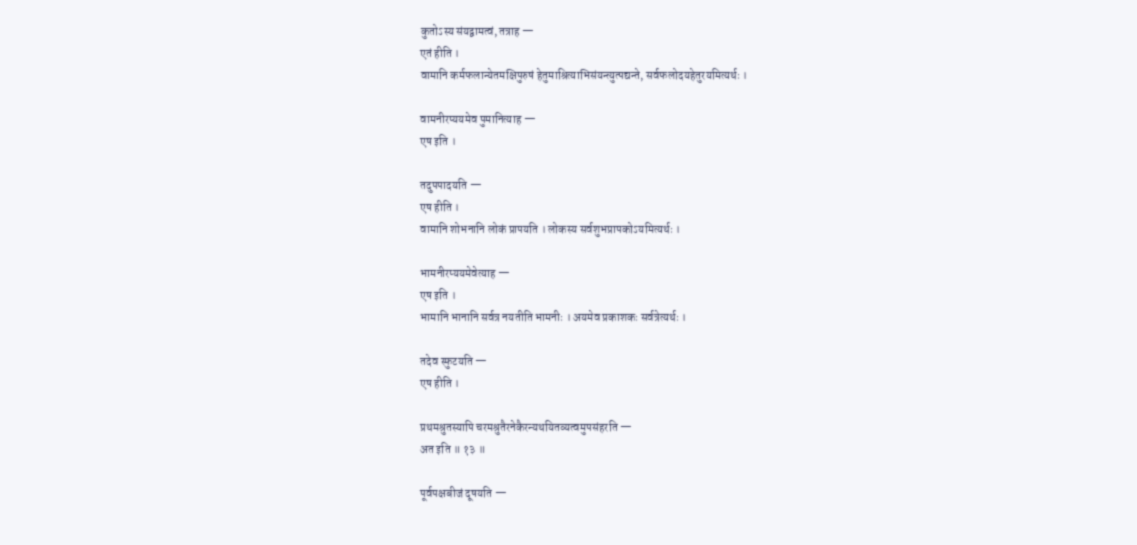कुतोऽस्य संयद्वामत्वं, तत्राह —
एतं हीति ।
वामानि कर्मफलान्येतमक्षिपुरुषं हेतुमाश्रित्याभिसंयन्त्युत्पद्यन्ते, सर्वफलोदयहेतुरयमित्यर्थः ।

वामनीरप्ययमेव पुमानित्याह —
एष इति ।

तदुपपादयति —
एष हीति ।
वामानि शोभनानि लोकं प्रापयति । लोकस्य सर्वशुभप्रापकोऽयमित्यर्थः ।

भामनीरप्ययमेवेत्याह —
एष इति ।
भामानि भानानि सर्वत्र नयतीति भामनीः । अयमेव प्रकाशकः सर्वत्रेत्यर्थः ।

तदेव स्फुटयति —
एष हीति ।

प्रथमश्रुतस्यापि चरमश्रुतैरनेकैरन्यथयितव्यत्वमुपसंहरति —
अत इति ॥ १३ ॥

पूर्वपक्षबीजं दूषयति —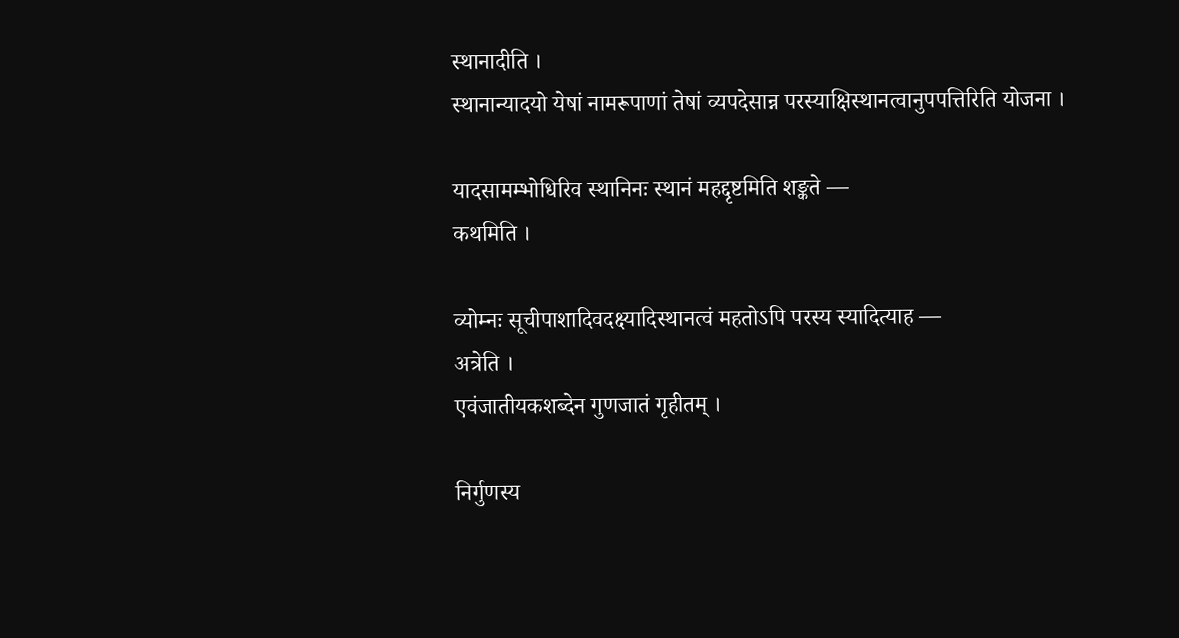स्थानादीति ।
स्थानान्यादयो येषां नामरूपाणां तेषां व्यपदेसान्न परस्याक्षिस्थानत्वानुपपत्तिरिति योजना ।

यादसामम्भोधिरिव स्थानिनः स्थानं महद्दृष्टमिति शङ्कते —
कथमिति ।

व्योम्नः सूचीपाशादिवदक्ष्यादिस्थानत्वं महतोऽपि परस्य स्यादित्याह —
अत्रेति ।
एवंजातीयकशब्देन गुणजातं गृहीतम् ।

निर्गुणस्य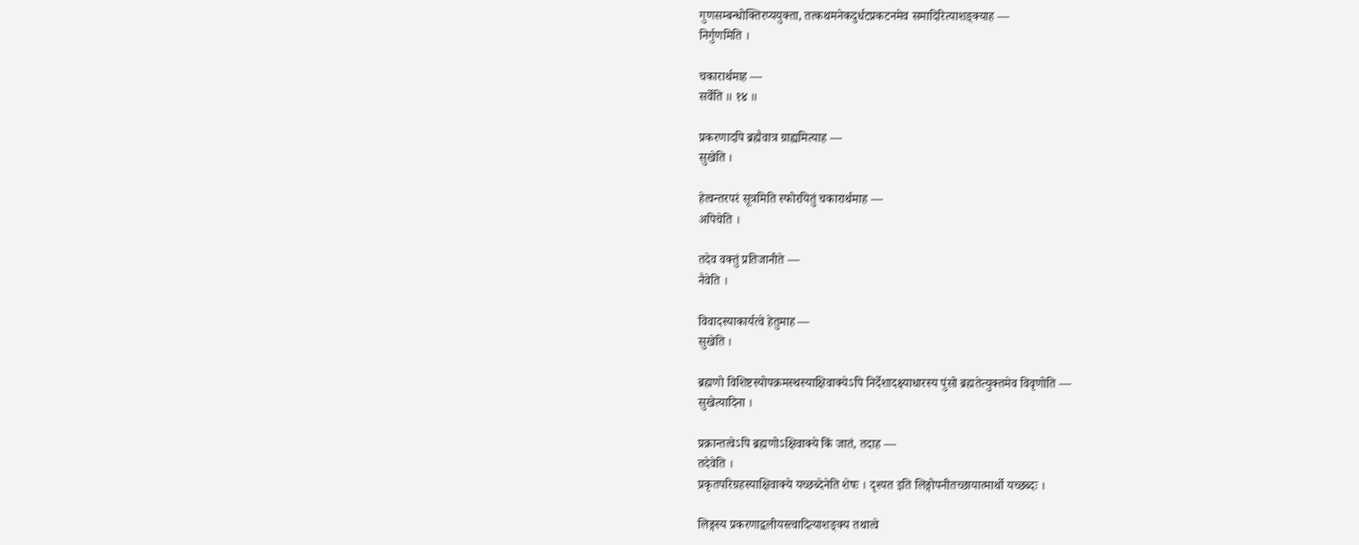गुणसम्बन्धोक्तिरप्ययुक्ता, तत्कथमनेकदुर्धटप्रकटनमेव समादिरित्याशङ्क्याह —
निर्गुणमिति ।

चकारार्थमाह —
सर्वेति ॥ १४ ॥

प्रकरणादपि ब्रह्मैवात्र ग्राह्यमित्याह —
सुखेति ।

हेत्वन्तरपरं सूत्रमिति स्फोरयितुं चकारार्थमाह —
अपिचेति ।

तदेव वक्तुं प्रतिजानीते —
नैवेति ।

विवादस्याकार्यत्वे हेतुमाह —
सुखेति ।

ब्रह्मणो विशिष्टस्योपक्रमस्थस्याक्षिवाक्येऽपि निर्देशादक्ष्याधारस्य पुंसो ब्रह्मतेत्युक्तमेव विवृणोति —
सुखेत्यादिना ।

प्रक्रान्तत्वेऽपि ब्रह्मणोऽक्षिवाक्ये किं जातं, तदाह —
तदेवेति ।
प्रकृतपरिग्रहस्याक्षिवाक्ये यच्छब्देनेति शेषः । दृश्यत इति लिङ्गोपनीतच्छायात्मार्थो यच्छब्दः ।

लिङ्गस्य प्रकरणाद्वलीयस्त्वादित्याशङ्क्य तथात्वे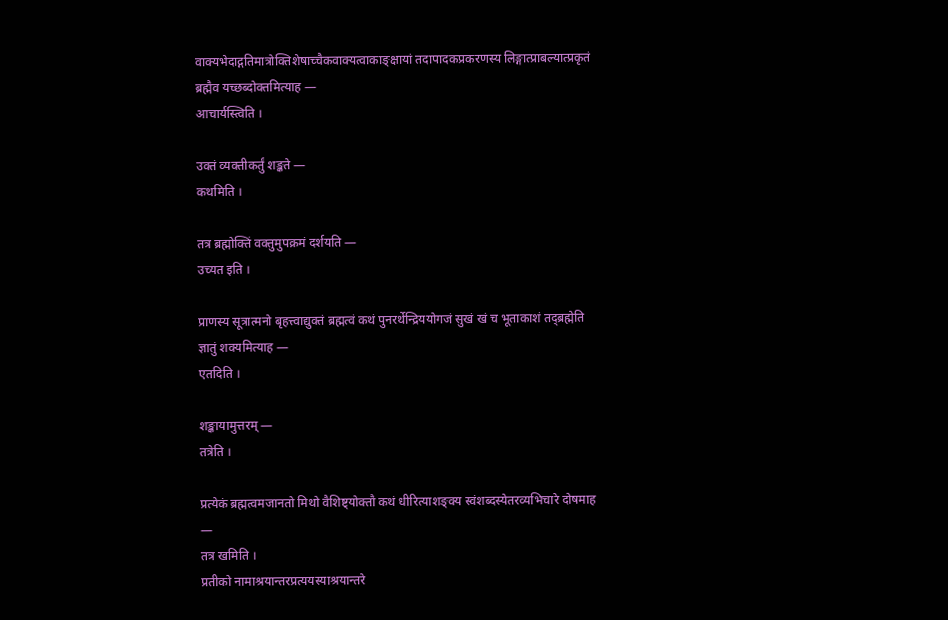वाक्यभेदाद्गतिमात्रोक्तिशेषाच्चैकवाक्यत्वाकाङ्क्षायां तदापादकप्रकरणस्य लिङ्गात्प्राबल्यात्प्रकृतं ब्रह्मैव यच्छब्दोक्तमित्याह —
आचार्यस्त्विति ।

उक्तं व्यक्तीकर्तुं शङ्कते —
कथमिति ।

तत्र ब्रह्मोक्तिं वक्तुमुपक्रमं दर्शयति —
उच्यत इति ।

प्राणस्य सूत्रात्मनो बृहत्त्वाद्युक्तं ब्रह्मत्वं कथं पुनरर्थेन्द्रिययोगजं सुखं खं च भूताकाशं तद्ब्रह्मेति ज्ञातुं शक्यमित्याह —
एतदिति ।

शङ्कायामुत्तरम् —
तत्रेति ।

प्रत्येकं ब्रह्मत्वमजानतो मिथो वैशिष्ट्योक्तौ कथं धीरित्याशङ्क्य स्वंशब्दस्येतरव्यभिचारे दोषमाह —
तत्र खमिति ।
प्रतीको नामाश्रयान्तरप्रत्ययस्याश्रयान्तरे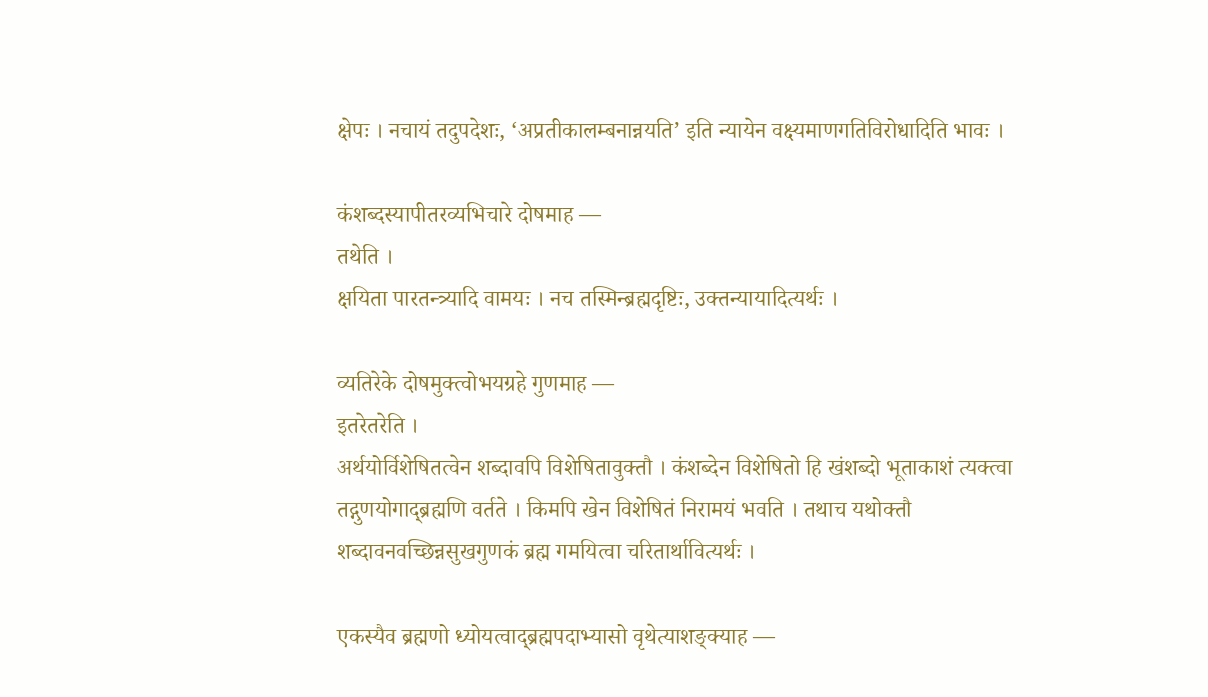क्षेपः । नचायं तदुपदेशः, ‘अप्रतीकालम्बनान्नयति’ इति न्यायेन वक्ष्यमाणगतिविरोधादिति भावः ।

कंशब्दस्यापीतरव्यभिचारे दोषमाह —
तथेति ।
क्षयिता पारतन्त्र्यादि वामयः । नच तस्मिन्ब्रह्मदृष्टिः, उक्तन्यायादित्यर्थः ।

व्यतिरेके दोषमुक्त्वोभयग्रहे गुणमाह —
इतरेतरेति ।
अर्थयोर्विशेषितत्वेन शब्दावपि विशेषितावुक्तौ । कंशब्देन विशेषितो हि खंशब्दो भूताकाशं त्यक्त्वा तद्गुणयोगाद्ब्रह्मणि वर्तते । किमपि खेन विशेषितं निरामयं भवति । तथाच यथोक्तौ शब्दावनवच्छिन्नसुखगुणकं ब्रह्म गमयित्वा चरितार्थावित्यर्थः ।

एकस्यैव ब्रह्मणो ध्योयत्वाद्ब्रह्मपदाभ्यासो वृथेत्याशङ्क्याह —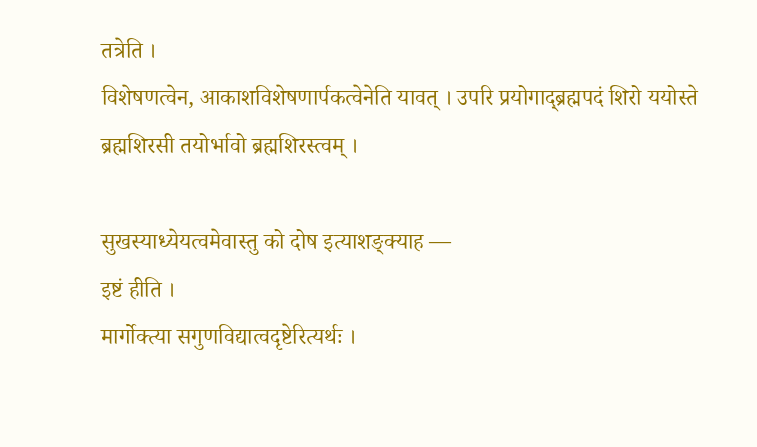तत्रेति ।
विशेषणत्वेन, आकाशविशेषणार्पकत्वेनेति यावत् । उपरि प्रयोगाद्ब्रह्मपदं शिरो ययोस्ते ब्रह्मशिरसी तयोर्भावो ब्रह्मशिरस्त्वम् ।

सुखस्याध्येयत्वमेवास्तु को दोष इत्याशङ्क्याह —
इष्टं हीति ।
मार्गोक्त्या सगुणविद्यात्वदृष्टेरित्यर्थः ।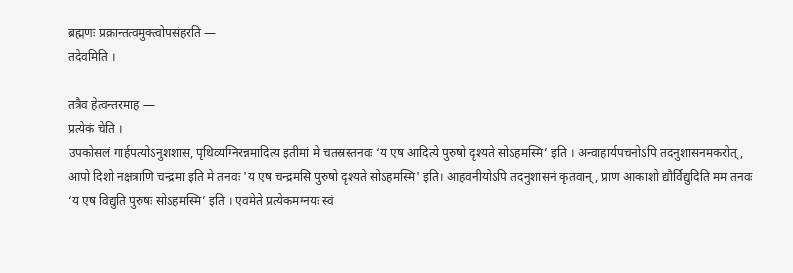ब्रह्मणः प्रक्रान्तत्वमुक्त्वोपसंहरति —
तदेवमिति ।

तत्रैव हेत्वन्तरमाह —
प्रत्येकं चेति ।
उपकोसलं गार्हपत्योऽनुशशास, पृथिव्यग्निरन्नमादित्य इतीमां मे चतस्रस्तनवः ‘य एष आदित्ये पुरुषो दृश्यते सोऽहमस्मि’ इति । अन्वाहार्यपचनोऽपि तदनुशासनमकरोत्, आपो दिशो नक्षत्राणि चन्द्रमा इति मे तनवः 'य एष चन्द्रमसि पुरुषो दृश्यते सोऽहमस्मि' इति। आहवनीयोऽपि तदनुशासनं कृतवान् , प्राण आकाशो द्यौर्विद्युदिति मम तनवः ‘य एष विद्युति पुरुषः सोऽहमस्मि’ इति । एवमेते प्रत्येकमग्नयः स्वं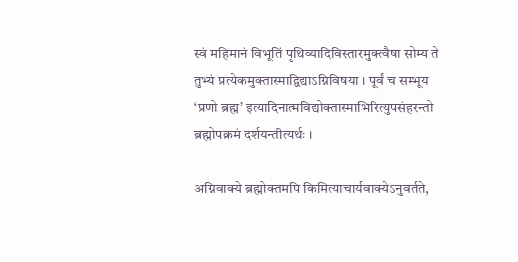स्वं महिमानं विभूतिं पृथिव्यादिविस्तारमुक्त्वैषा सोम्य ते तुभ्यं प्रत्येकमुक्तास्माद्विद्याऽग्निविषया । पूर्वं च सम्भूय ‘प्रणो ब्रह्म’ इत्यादिनात्मविद्योक्तास्माभिरित्युपसंहरन्तो ब्रह्मोपक्रमं दर्शयन्तीत्यर्थः ।

अग्निवाक्ये ब्रह्मोक्तमपि किमित्याचार्यवाक्येऽनुवर्तते,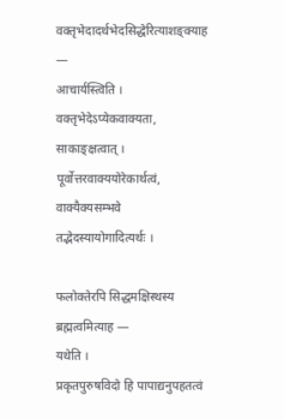वक्तृभेदादर्थभेदसिद्धेरित्याशङ्क्याह —
आचार्यस्त्विति ।
वक्तृभेदेऽप्येकवाक्यता, साकाङ्क्षत्वात् । पूर्वोत्तरवाक्ययोरेकार्थत्वं, वाक्यैक्यसम्भवे तद्भेदस्यायोगादित्यर्थः ।

फलोक्तेरपि सिद्धमक्षिस्थस्य ब्रह्मत्वमित्याह —
यथेति ।
प्रकृतपुरुषविदो हि पापाद्यनुपहतत्वं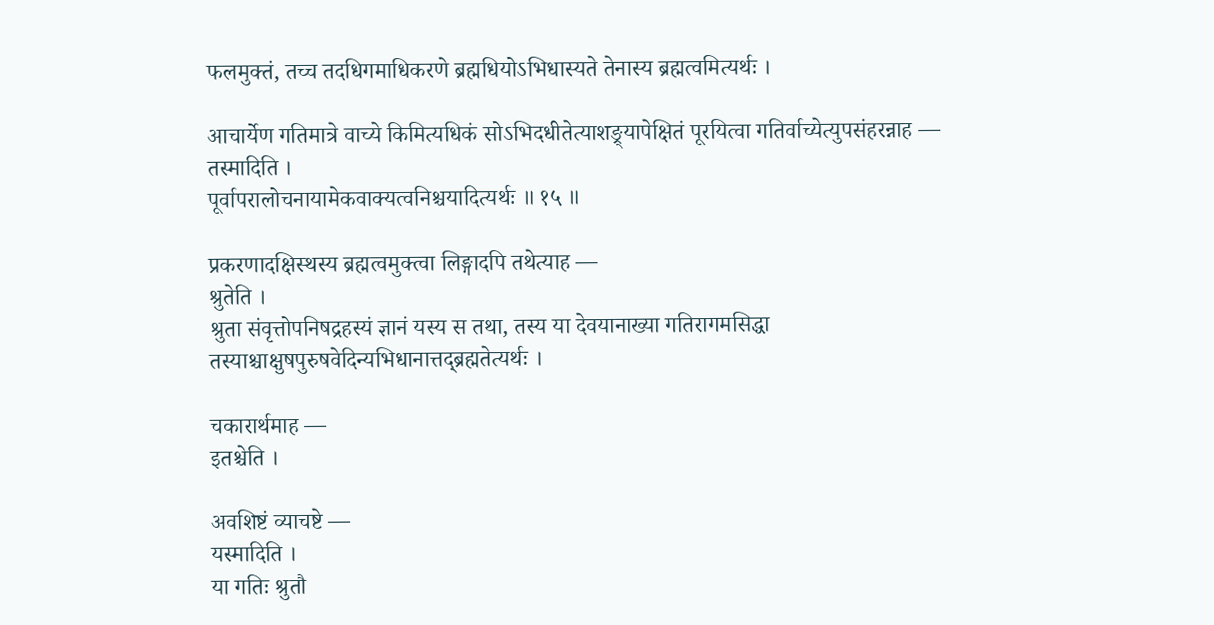फलमुक्तं, तच्च तदधिगमाधिकरणे ब्रह्मधियोऽभिधास्यते तेनास्य ब्रह्मत्वमित्यर्थः ।

आचार्येण गतिमात्रे वाच्ये किमित्यधिकं सोऽभिदधीतेत्याशङ्र्यापेक्षितं पूरयित्वा गतिर्वाच्येत्युपसंहरन्नाह —
तस्मादिति ।
पूर्वापरालोचनायामेकवाक्यत्वनिश्चयादित्यर्थः ॥ १५ ॥

प्रकरणादक्षिस्थस्य ब्रह्मत्वमुक्त्वा लिङ्गादपि तथेत्याह —
श्रुतेति ।
श्रुता संवृत्तोपनिषद्रहस्यं ज्ञानं यस्य स तथा, तस्य या देवयानाख्या गतिरागमसिद्धा तस्याश्चाक्षुषपुरुषवेदिन्यभिधानात्तद्ब्रह्मतेत्यर्थः ।

चकारार्थमाह —
इतश्चेति ।

अवशिष्टं व्याचष्टे —
यस्मादिति ।
या गतिः श्रुतौ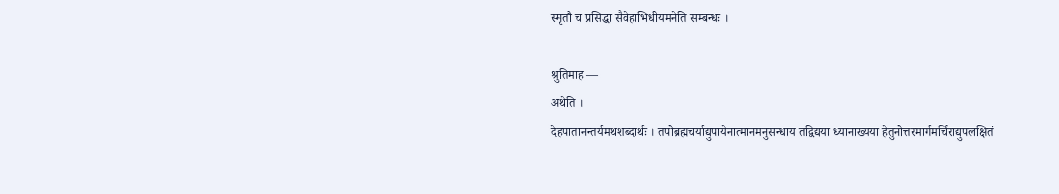स्मृतौ च प्रसिद्धा सैवेहाभिधीयमनेति सम्बन्धः ।

श्रुतिमाह —
अथेति ।
देहपातानन्तर्यमथशब्दार्थः । तपोब्रह्मचर्याद्युपायेनात्मानमनुसन्धाय तद्विद्यया ध्यानाख्यया हेतुनोत्तरमार्गमर्चिराद्युपलक्षितं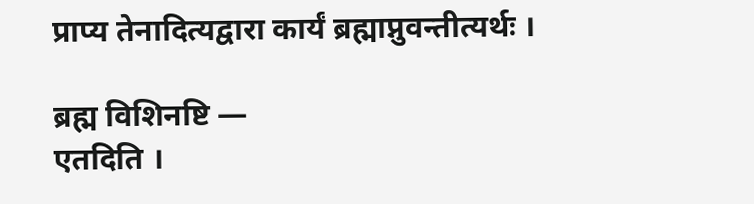प्राप्य तेनादित्यद्वारा कार्यं ब्रह्माप्नुवन्तीत्यर्थः ।

ब्रह्म विशिनष्टि —
एतदिति ।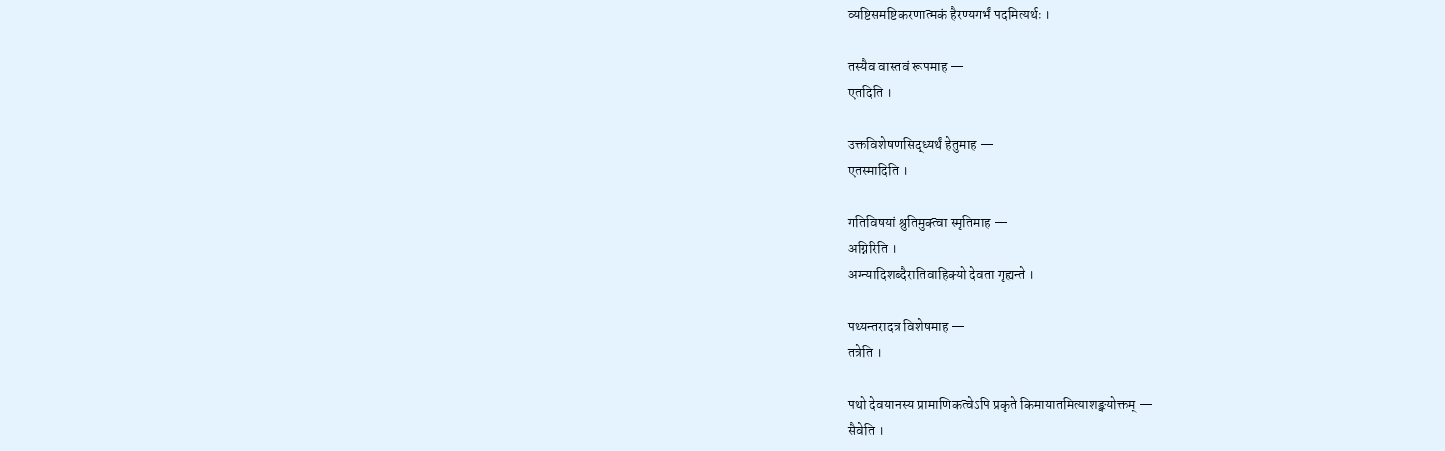व्यष्टिसमष्टिकरणात्मकं हैरण्यगर्भं पदमित्यर्थः ।

तस्यैव वास्तवं रूपमाह —
एतदिति ।

उक्तविशेषणसिद्ध्यर्थं हेतुमाह —
एतस्मादिति ।

गतिविषयां श्रुतिमुक्त्वा स्मृतिमाह —
अग्निरिति ।
अग्न्यादिशब्दैरातिवाहिक्यो देवता गृह्यन्ते ।

पथ्यन्तरादत्र विशेषमाह —
तत्रेति ।

पथो देवयानस्य प्रामाणिकत्वेऽपि प्रकृते किमायातमित्याशङ्क्योक्तम् —
सैवेति ।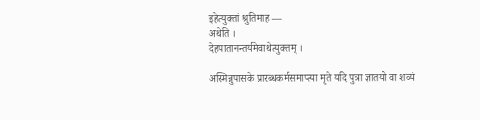इहेत्युक्तां श्रुतिमाह —
अथेति ।
देहपातानन्तर्यमेवाथेत्युक्तम् ।

अस्मिन्नुपासके प्रारब्धकर्मसमाप्त्या मृते यदि पुत्रा ज्ञातयो वा शव्यं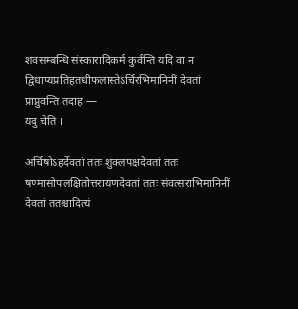शवसम्बन्धि संस्कारादिकर्म कुर्वन्ति यदि वा न द्विधाप्यप्रतिहतधीफलास्तेऽर्चिरभिमानिनीं देवतां प्राप्नुवन्ति तदाह —
यदु चेति ।

अर्चिषोऽहर्देवतां ततः शुक्लपक्षदेवतां ततः षण्मासोपलक्षितोत्तरायणदेवतां ततः संवत्सराभिमानिनीं देवतां ततश्चादित्यं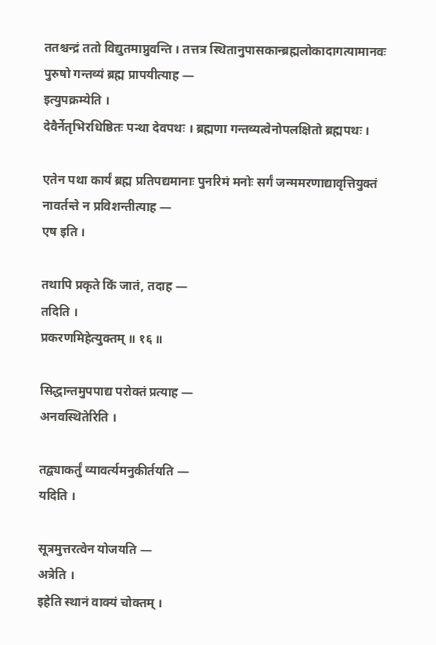ततश्चन्द्रं ततो विद्युतमाप्नुवन्ति । तत्तत्र स्थितानुपासकान्ब्रह्मलोकादागत्यामानवः पुरुषो गन्तव्यं ब्रह्म प्रापयीत्याह —
इत्युपक्रम्येति ।
देवैर्नेतृभिरधिष्ठितः पन्था देवपथः । ब्रह्मणा गन्तव्यत्वेनोपलक्षितो ब्रह्मपथः ।

एतेन पथा कार्यं ब्रह्म प्रतिपद्यमानाः पुनरिमं मनोः सर्गं जन्ममरणाद्यावृत्तियुक्तं नावर्तन्ते न प्रविशन्तीत्याह —
एष इति ।

तथापि प्रकृते किं जातं, तदाह —
तदिति ।
प्रकरणमिहेत्युक्तम् ॥ १६ ॥

सिद्धान्तमुपपाद्य परोक्तं प्रत्याह —
अनवस्थितेरिति ।

तद्व्याकर्तुं व्यावर्त्यमनुकीर्तयति —
यदिति ।

सूत्रमुत्तरत्वेन योजयति —
अत्रेति ।
इहेति स्थानं वाक्यं चोक्तम् ।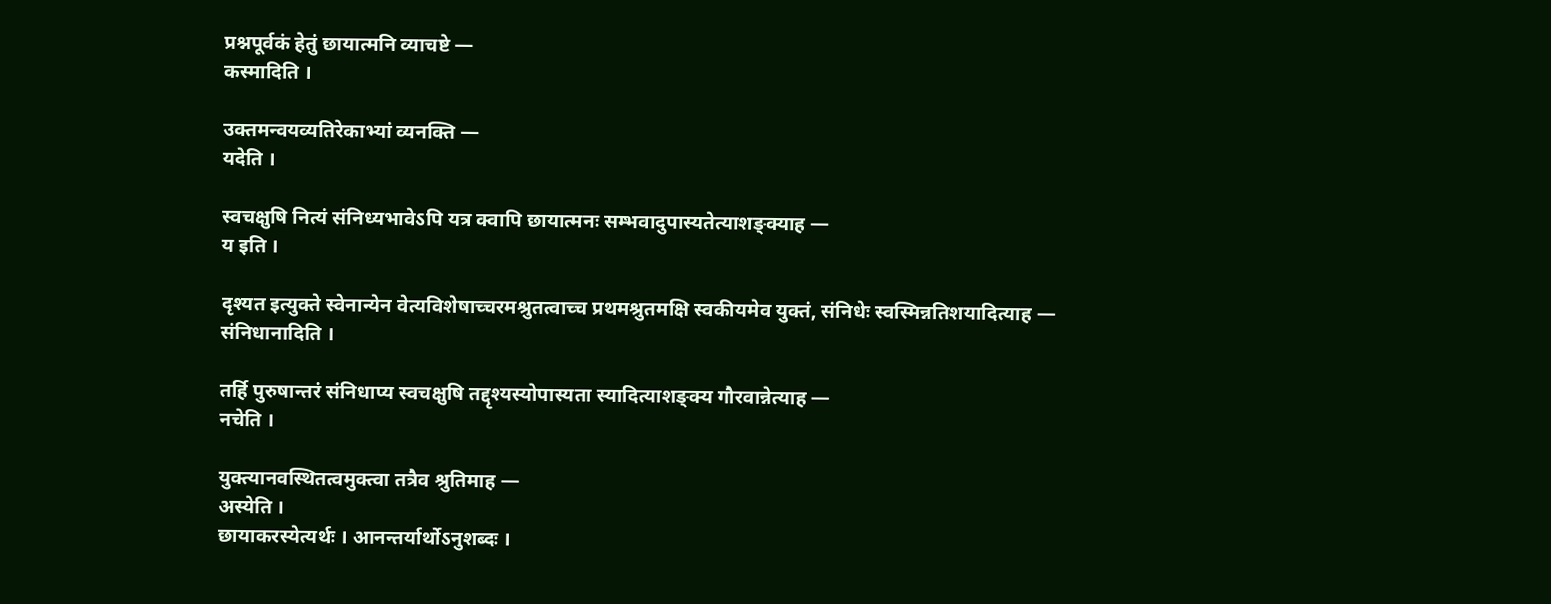प्रश्नपूर्वकं हेतुं छायात्मनि व्याचष्टे —
कस्मादिति ।

उक्तमन्वयव्यतिरेकाभ्यां व्यनक्ति —
यदेति ।

स्वचक्षुषि नित्यं संनिध्यभावेऽपि यत्र क्वापि छायात्मनः सम्भवादुपास्यतेत्याशङ्क्याह —
य इति ।

दृश्यत इत्युक्ते स्वेनान्येन वेत्यविशेषाच्चरमश्रुतत्वाच्च प्रथमश्रुतमक्षि स्वकीयमेव युक्तं, संनिधेः स्वस्मिन्नतिशयादित्याह —
संनिधानादिति ।

तर्हि पुरुषान्तरं संनिधाप्य स्वचक्षुषि तद्दृश्यस्योपास्यता स्यादित्याशङ्क्य गौरवान्नेत्याह —
नचेति ।

युक्त्यानवस्थितत्वमुक्त्वा तत्रैव श्रुतिमाह —
अस्येति ।
छायाकरस्येत्यर्थः । आनन्तर्यार्थोऽनुशब्दः ।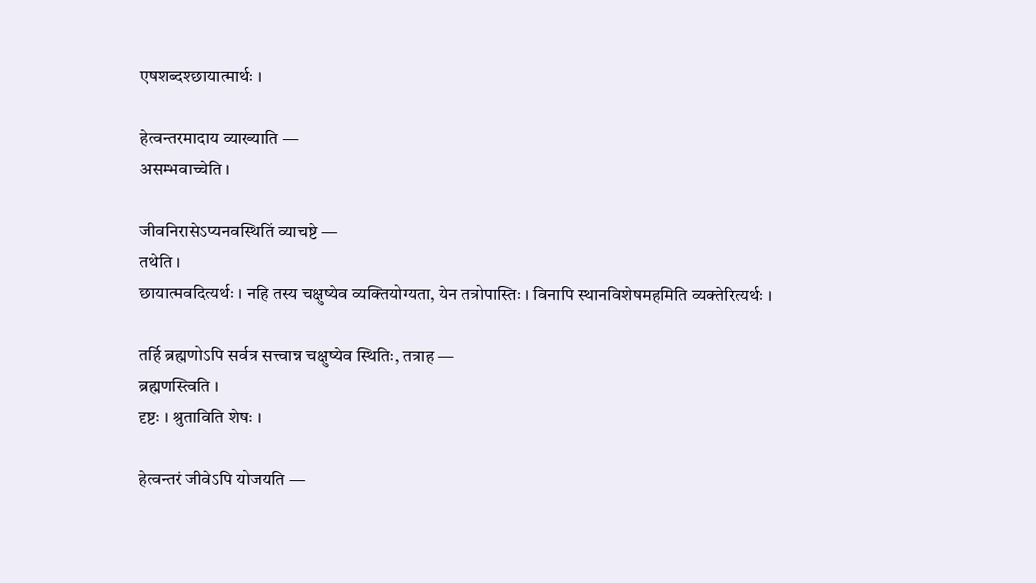एषशब्दश्छायात्मार्थः ।

हेत्वन्तरमादाय व्याख्याति —
असम्भवाच्चेति ।

जीवनिरासेऽप्यनवस्थितिं व्याचष्टे —
तथेति ।
छायात्मवदित्यर्थः । नहि तस्य चक्षुष्येव व्यक्तियोग्यता, येन तत्रोपास्तिः । विनापि स्थानविशेषमहमिति व्यक्तेरित्यर्थः ।

तर्हि ब्रह्मणोऽपि सर्वत्र सत्त्वान्न चक्षुष्येव स्थितिः, तत्राह —
ब्रह्मणस्त्विति ।
दृष्टः । श्रुताविति शेषः ।

हेत्वन्तरं जीवेऽपि योजयति —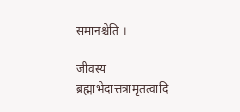समानश्चेति ।

जीवस्य ब्रह्माभेदात्तत्रामृतत्वादि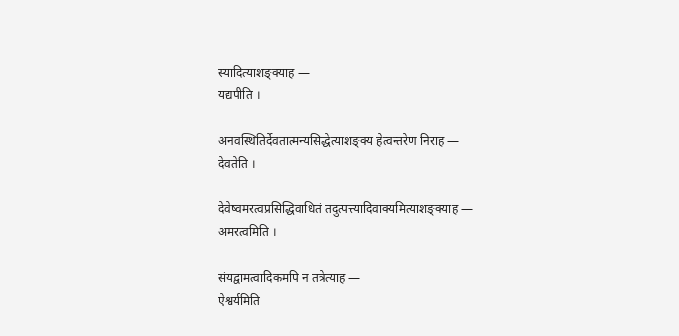स्यादित्याशङ्क्याह —
यद्यपीति ।

अनवस्थितिर्देवतात्मन्यसिद्धेत्याशङ्क्य हेत्वन्तरेण निराह —
देवतेति ।

देवेष्वमरत्वप्रसिद्धिवाधितं तदुत्पत्त्यादिवाक्यमित्याशङ्क्याह —
अमरत्वमिति ।

संयद्वामत्वादिकमपि न तत्रेत्याह —
ऐश्वर्यमिति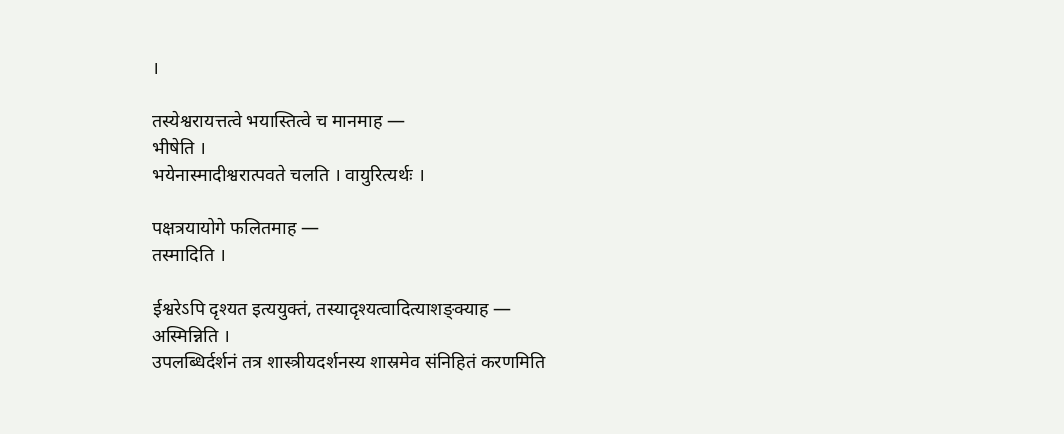।

तस्येश्वरायत्तत्वे भयास्तित्वे च मानमाह —
भीषेति ।
भयेनास्मादीश्वरात्पवते चलति । वायुरित्यर्थः ।

पक्षत्रयायोगे फलितमाह —
तस्मादिति ।

ईश्वरेऽपि दृश्यत इत्ययुक्तं, तस्यादृश्यत्वादित्याशङ्क्याह —
अस्मिन्निति ।
उपलब्धिर्दर्शनं तत्र शास्त्रीयदर्शनस्य शास्रमेव संनिहितं करणमिति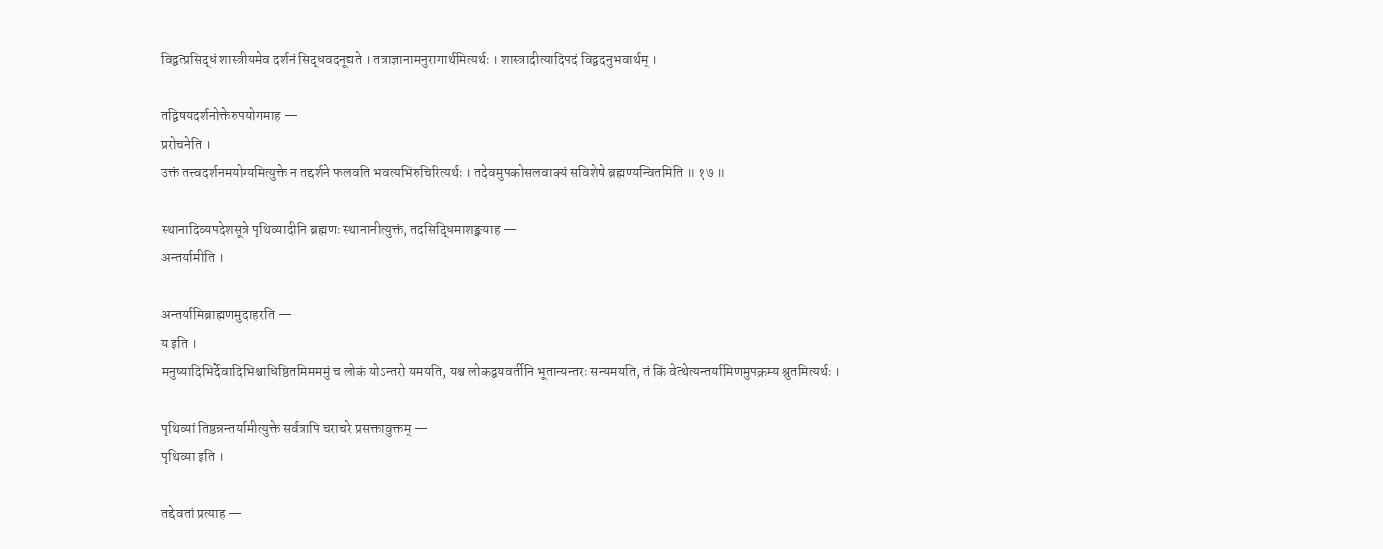विद्वत्प्रसिद्धं शास्त्रीयमेव दर्शनं सिद्धवदनूद्यते । तत्राज्ञानामनुरागार्थमित्यर्थः । शास्त्रादीत्यादिपदं विद्वदनुभवार्थम् ।

तद्विषयदर्शनोक्तेरुपयोगमाह —
प्ररोचनेति ।
उक्तं तत्त्वदर्शनमयोग्यमित्युक्ते न तद्दर्शने फलवति भवत्यभिरुचिरित्यर्थः । तदेवमुपकोसलवाक्यं सविशेषे ब्रह्मण्यन्वितमिति ॥ १७ ॥

स्थानादिव्यपदेशसूत्रे पृथिव्यादीनि ब्रह्मणः स्थानानीत्युक्तं, तदसिद्धिमाशङ्क्याह —
अन्तर्यामीति ।

अन्तर्यामिब्राह्मणमुदाहरति —
य इति ।
मनुष्यादिभिर्देवादिभिश्चाधिष्ठितमिमममुं च लोकं योऽन्तरो यमयति, यश्च लोकद्वयवर्तीनि भूतान्यन्तरः सन्यमयति, तं किं वेत्थेत्यन्तर्यामिणमुपक्रम्य श्रुतमित्यर्थः ।

पृथिव्यां तिष्ठन्नन्तर्यामीत्युक्ते सर्वत्रापि चराचरे प्रसक्तावुक्तम् —
पृथिव्या इति ।

तद्देवतां प्रत्याह —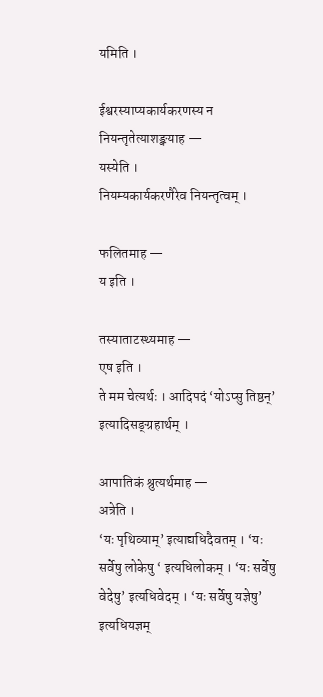यमिति ।

ईश्वरस्याप्यकार्यकरणस्य न नियन्तृतेत्याशङ्क्याह —
यस्येति ।
नियम्यकार्यकरणैरेव नियन्तृत्वम् ।

फलितमाह —
य इति ।

तस्याताटस्थ्यमाह —
एष इति ।
ते मम चेत्यर्थः । आदिपदं ‘योऽप्सु तिष्ठन्’ इत्यादिसङ्ग्रहार्थम् ।

आपातिकं श्रुत्यर्थमाह —
अत्रेति ।
‘यः पृथिव्याम्’ इत्याद्यधिदैवतम् । ‘यः सर्वेषु लोकेषु ‘ इत्यधिलोकम् । ‘यः सर्वेषु वेदेषु’ इत्यधिवेदम् । ‘यः सर्वेषु यज्ञेषु’ इत्यधियज्ञम्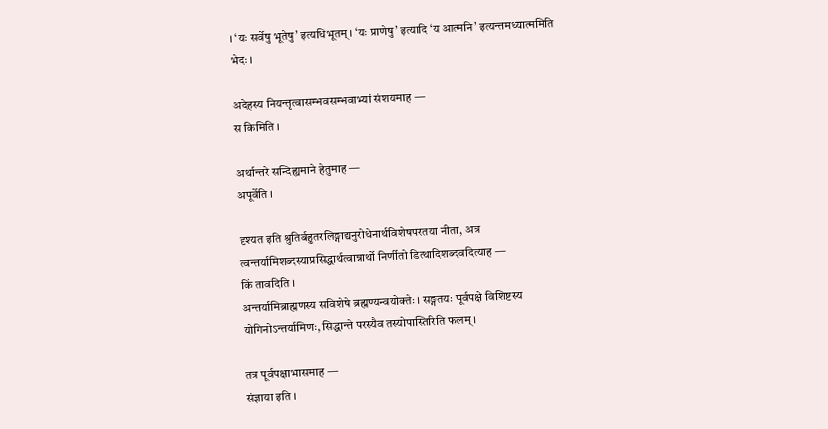। ‘यः सर्वेषु भूतेषु’ इत्यधिभूतम् । ‘यः प्राणेषु’ इत्यादि ‘य आत्मनि’ इत्यन्तमध्यात्ममिति भेदः ।

अदेहस्य नियन्तृत्वासम्भवसम्भवाभ्यां संशयमाह —
स किमिति ।

अर्थान्तरे सन्दिह्यमाने हेतुमाह —
अपूर्वेति ।

दृश्यत इति श्रुतिर्बहुतरलिङ्गाद्यनुरोधेनार्थविशेषपरतया नीता, अत्र त्वन्तर्यामिशब्दस्याप्रसिद्धार्थत्वान्नार्थो निर्णीतो डित्थादिशब्दवदित्याह —
किं तावदिति ।
अन्तर्यामिब्राह्मणस्य सविशेषे ब्रह्मण्यन्वयोक्तेः । सङ्गतयः पूर्वपक्षे विशिष्टस्य योगिनोऽन्तर्यामिणः, सिद्धान्ते परस्यैव तस्योपास्तिरिति फलम् ।

तत्र पूर्वपक्षाभासमाह —
संज्ञाया इति ।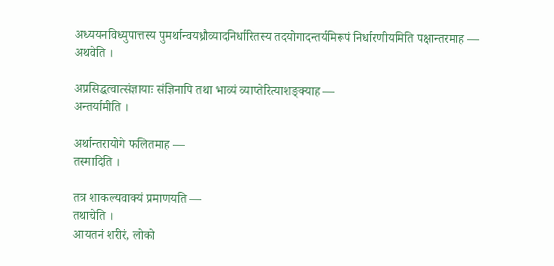अध्ययनविध्युपात्तस्य पुमर्थान्वयध्रौव्यादनिर्धारितस्य तदयोगादन्तर्यमिरूपं निर्धारणीयमिति पक्षान्तरमाह —
अथवेति ।

अप्रसिद्धत्वात्संज्ञायाः संज्ञिनापि तथा भाव्यं व्याप्तेरित्याशङ्क्याह —
अन्तर्यामीति ।

अर्थान्तरायोगे फलितमाह —
तस्मादिति ।

तत्र शाकल्यवाक्यं प्रमाणयति —
तथाचेति ।
आयतनं शरीरं, लोको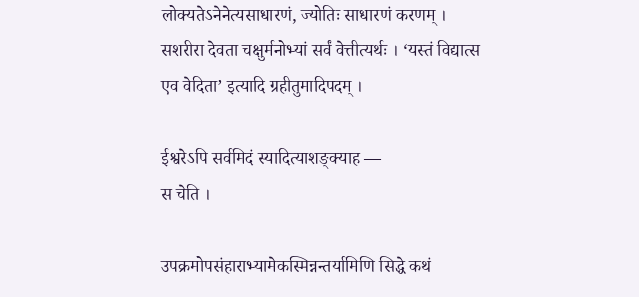लोक्यतेऽनेनेत्यसाधारणं, ज्योतिः साधारणं करणम् । सशरीरा देवता चक्षुर्मनोभ्यां सर्वं वेत्तीत्यर्थः । ‘यस्तं विद्यात्स एव वेदिता’ इत्यादि ग्रहीतुमादिपदम् ।

ईश्वरेऽपि सर्वमिदं स्यादित्याशङ्क्याह —
स चेति ।

उपक्रमोपसंहाराभ्यामेकस्मिन्नन्तर्यामिणि सिद्धे कथं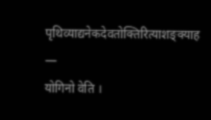पृथिव्याद्यनेकदेवतोक्तिरित्याशङ्क्याह —
योगिनो वेति ।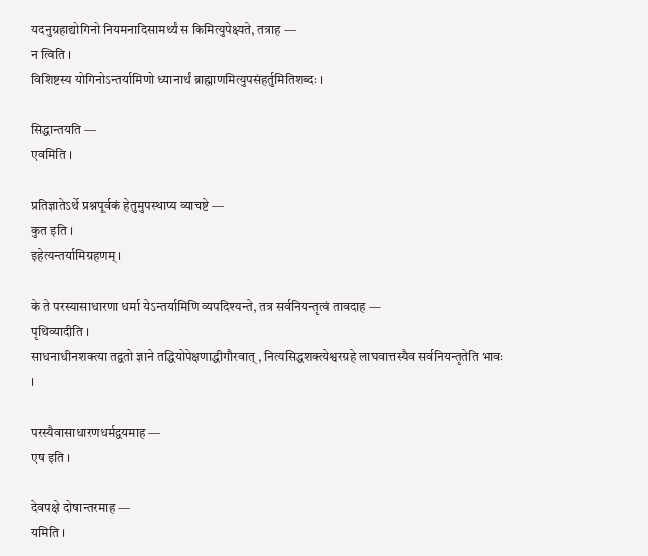यदनुग्रहाद्योगिनो नियमनादिसामर्थ्यं स किमित्युपेक्ष्यते, तत्राह —
न त्विति ।
विशिष्टस्य योगिनोऽन्तर्यामिणो ध्यानार्थं ब्राह्माणमित्युपसंहर्तुमितिशब्दः ।

सिद्धान्तयति —
एवमिति ।

प्रतिज्ञातेऽर्थे प्रश्नपूर्वकं हेतुमुपस्थाप्य व्याचष्टे —
कुत इति ।
इहेत्यन्तर्यामिग्रहणम् ।

के ते परस्यासाधारणा धर्मा येऽन्तर्यामिणि व्यपदिश्यन्ते, तत्र सर्वनियन्तृत्वं तावदाह —
पृथिव्यादीति ।
साधनाधीनशक्त्या तद्वतो ज्ञाने तद्धियोपेक्षणाद्धीगौरवात् , नित्यसिद्धशक्त्येश्वरग्रहे लाघवात्तस्यैव सर्वनियन्तृतेति भावः ।

परस्यैवासाधारणधर्मद्वयमाह —
एष इति ।

देवपक्षे दोषान्तरमाह —
यमिति ।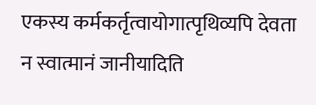एकस्य कर्मकर्तृत्वायोगात्पृथिव्यपि देवता न स्वात्मानं जानीयादिति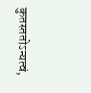कुतस्ततोऽन्यत्वं,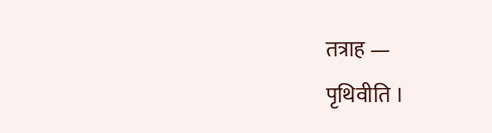तत्राह —
पृथिवीति ।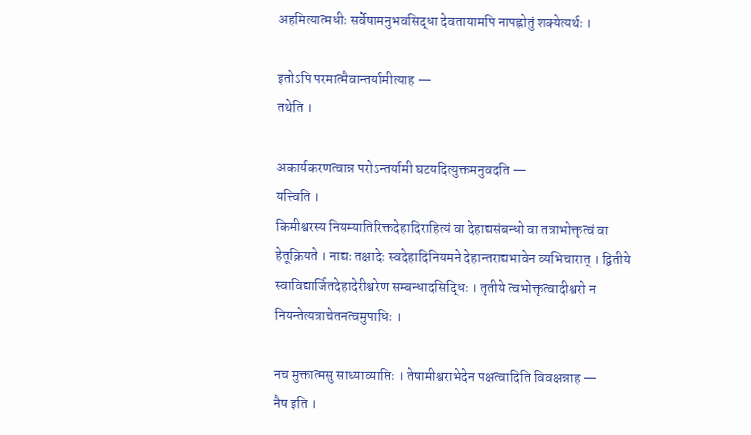अहमित्यात्मधीः सर्वेषामनुभवसिद्धा देवतायामपि नापह्नोतुं शक्येत्यर्थः ।

इतोऽपि परमात्मैवान्तर्यामीत्याह —
तथेति ।

अकार्यकरणत्वान्न परोऽन्तर्यामी घटयदित्युक्तमनुवदति —
यत्त्विति ।
किमीश्वरस्य नियम्यातिरिक्तदेहादिराहित्यं वा देहाद्यसंबन्धो वा तत्राभोक्तृत्वं वा हेतूक्रियते । नाद्यः तक्षादेः स्वदेहादिनियमने देहान्तराद्यभावेन व्यभिचारात् । द्वितीये स्वाविद्यार्जितदेहादेरीश्वरेण सम्बन्धादसिद्धिः । तृतीये त्वभोक्तृत्वादीश्वरो न नियन्तेत्यत्राचेतनत्वमुपाधिः ।

नच मुक्तात्मसु साध्याव्याप्तिः । तेषामीश्वराभेदेन पक्षत्वादिति विवक्षन्नाह —
नैष इति ।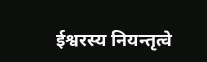ईश्वरस्य नियन्तृत्वे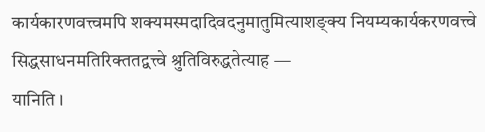कार्यकारणवत्त्वमपि शक्यमस्मदादिवदनुमातुमित्याशङ्क्य नियम्यकार्यकरणवत्त्वे सिद्धसाधनमतिरिक्ततद्वत्त्वे श्रुतिविरुद्धतेत्याह —
यानिति ।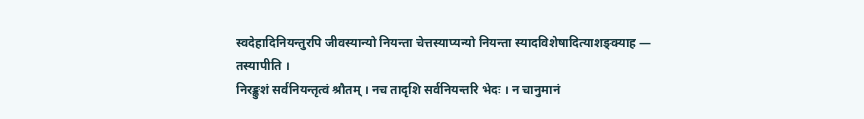स्वदेहादिनियन्तुरपि जीवस्यान्यो नियन्ता चेत्तस्याप्यन्यो नियन्ता स्यादविशेषादित्याशङ्क्याह —
तस्यापीति ।
निरङ्कुशं सर्वनियन्तृत्वं श्रौतम् । नच तादृशि सर्वनियन्तरि भेदः । न चानुमानं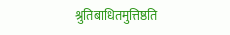श्रुतिबाधितमुत्तिष्ठति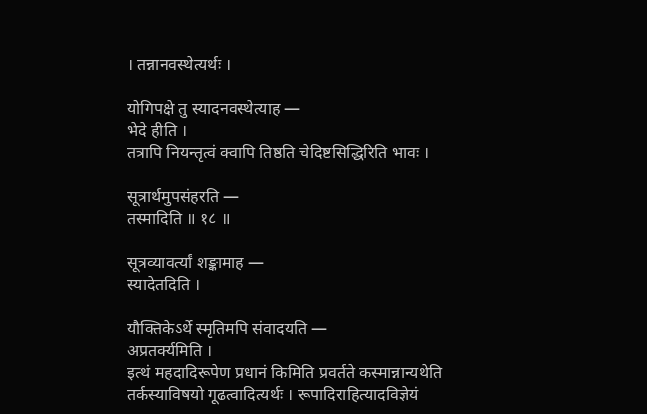। तन्नानवस्थेत्यर्थः ।

योगिपक्षे तु स्यादनवस्थेत्याह —
भेदे हीति ।
तत्रापि नियन्तृत्वं क्वापि तिष्ठति चेदिष्टसिद्धिरिति भावः ।

सूत्रार्थमुपसंहरति —
तस्मादिति ॥ १८ ॥

सूत्रव्यावर्त्यां शङ्कामाह —
स्यादेतदिति ।

यौक्तिकेऽर्थे स्मृतिमपि संवादयति —
अप्रतर्क्यमिति ।
इत्थं महदादिरूपेण प्रधानं किमिति प्रवर्तते कस्मान्नान्यथेति तर्कस्याविषयो गूढत्वादित्यर्थः । रूपादिराहित्यादविज्ञेयं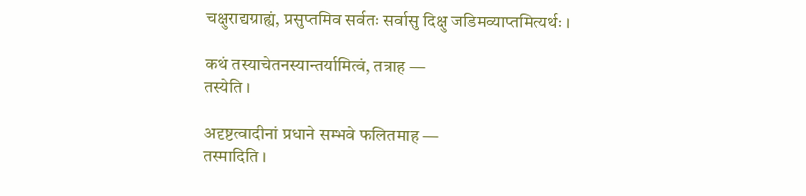चक्षुराद्यग्राह्यं, प्रसुप्तमिव सर्वतः सर्वासु दिक्षु जडिमव्याप्तमित्यर्थः ।

कथं तस्याचेतनस्यान्तर्यामित्वं, तत्राह —
तस्येति ।

अदृष्टत्वादीनां प्रधाने सम्भवे फलितमाह —
तस्मादिति ।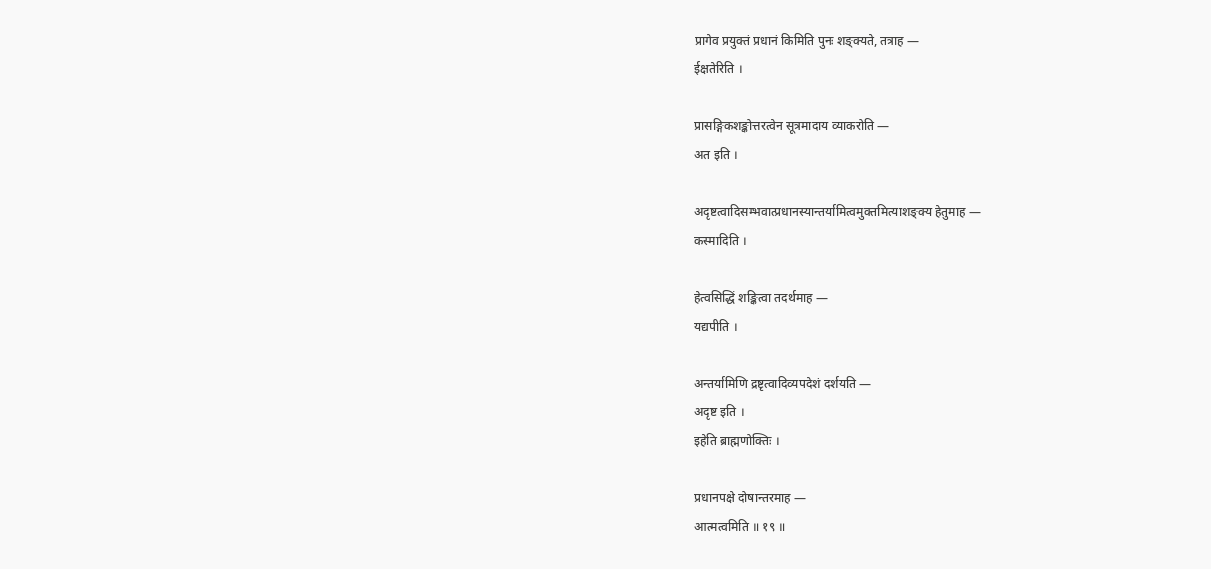प्रागेव प्रयुक्तं प्रधानं किमिति पुनः शङ्क्यते, तत्राह —
ईक्षतेरिति ।

प्रासङ्गिकशङ्कोत्तरत्वेन सूत्रमादाय व्याकरोति —
अत इति ।

अदृष्टत्वादिसम्भवात्प्रधानस्यान्तर्यामित्वमुक्तमित्याशङ्क्य हेतुमाह —
कस्मादिति ।

हेत्वसिद्धिं शङ्कित्वा तदर्थमाह —
यद्यपीति ।

अन्तर्यामिणि द्रष्टृत्वादिव्यपदेशं दर्शयति —
अदृष्ट इति ।
इहेति ब्राह्मणोक्तिः ।

प्रधानपक्षे दोषान्तरमाह —
आत्मत्वमिति ॥ १९ ॥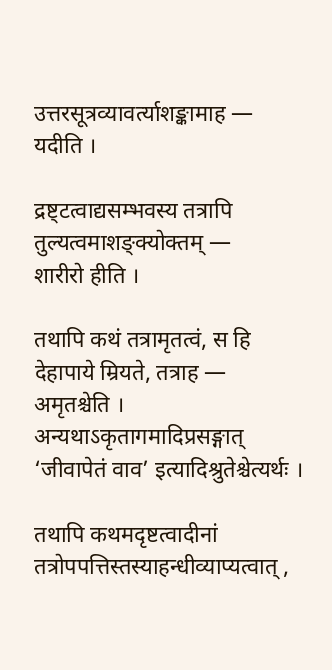उत्तरसूत्रव्यावर्त्याशङ्कामाह —
यदीति ।

द्रष्ट्टत्वाद्यसम्भवस्य तत्रापि तुल्यत्वमाशङ्क्योक्तम् —
शारीरो हीति ।

तथापि कथं तत्रामृतत्वं, स हि देहापाये म्रियते, तत्राह —
अमृतश्चेति ।
अन्यथाऽकृतागमादिप्रसङ्गात् ‘जीवापेतं वाव’ इत्यादिश्रुतेश्चेत्यर्थः ।

तथापि कथमदृष्टत्वादीनां तत्रोपपत्तिस्तस्याहन्धीव्याप्यत्वात् ,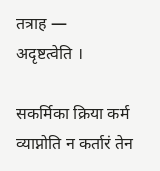तत्राह —
अदृष्टत्वेति ।

सकर्मिका क्रिया कर्म व्याप्नोति न कर्तारं तेन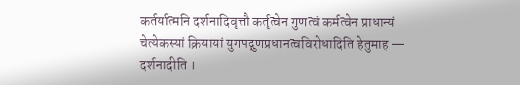कर्तर्यात्मनि दर्शनादिवृत्तौ कर्तृत्वेन गुणत्वं कर्मत्वेन प्राधान्यं चेत्येकस्यां क्रियायां युगपद्गुणप्रधानत्वविरोधादिति हेतुमाह —
दर्शनादीति ।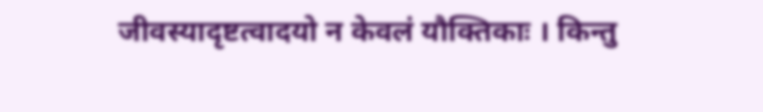जीवस्यादृष्टत्वादयो न केवलं यौक्तिकाः । किन्तु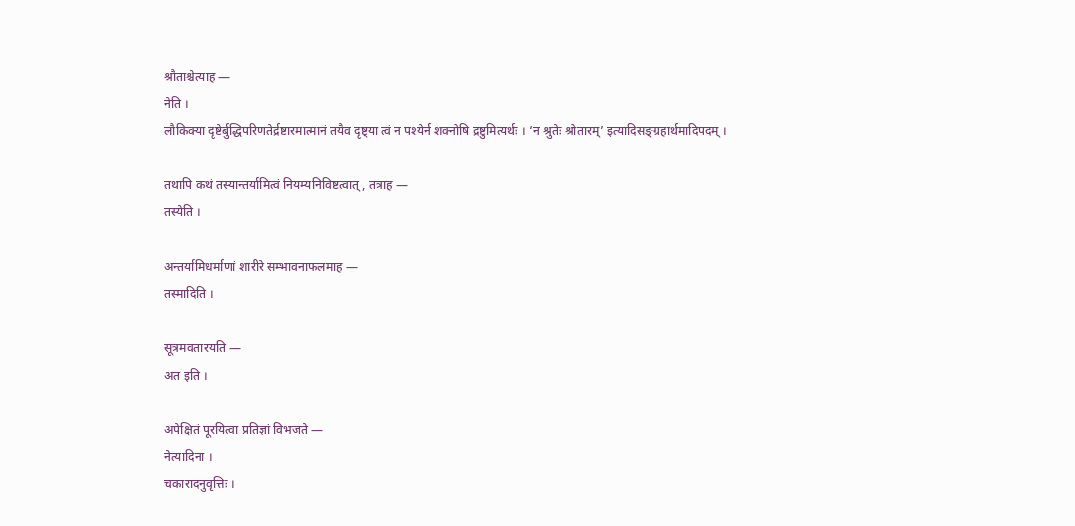श्रौताश्चेत्याह —
नेति ।
लौकिक्या दृष्टेर्बुद्धिपरिणतेर्द्रष्टारमात्मानं तयैव दृष्ट्या त्वं न पश्येर्न शक्नोषि द्रष्टुमित्यर्थः । ‘न श्रुतेः श्रोतारम्’ इत्यादिसङ्ग्रहार्थमादिपदम् ।

तथापि कथं तस्यान्तर्यामित्वं नियम्यनिविष्टत्वात् , तत्राह —
तस्येति ।

अन्तर्यामिधर्माणां शारीरे सम्भावनाफलमाह —
तस्मादिति ।

सूत्रमवतारयति —
अत इति ।

अपेक्षितं पूरयित्वा प्रतिज्ञां विभजते —
नेत्यादिना ।
चकारादनुवृत्तिः ।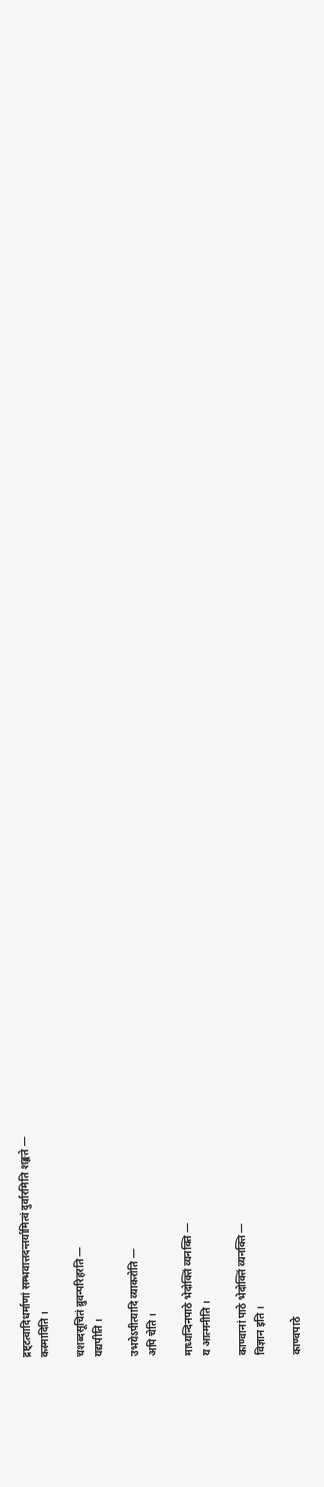द्रष्ट्टत्वादिधर्माणां सम्भवात्तदन्तर्यामित्वं दुर्वारमिति शङ्कते —
कस्मादिति ।

चशब्दसूचितं ब्रुवन्परिहरति —
यद्यपीति ।

उभयेऽपीत्यादि व्याकरोति —
अपि चेति ।

माध्यन्दिनपाठे भेदोक्तिं व्यनक्ति —
य आत्मनीति ।

काण्वानां पाठे भेदोक्तिं व्यनक्ति —
विज्ञान इति ।

काण्वपाठे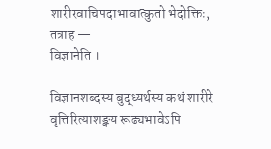शारीरवाचिपदाभावात्कुतो भेदोक्तिः, तत्राह —
विज्ञानेति ।

विज्ञानशब्दस्य बुद्ध्यर्थस्य कथं शारीरे वृत्तिरित्याशङ्क्य रूढ्यभावेऽपि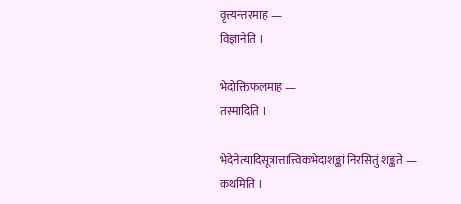वृत्त्यन्तरमाह —
विज्ञानेति ।

भेदोक्तिफलमाह —
तस्मादिति ।

भेदेनेत्यादिसूत्रात्तात्त्विकभेदाशङ्कां निरसितुं शङ्कते —
कथमिति ।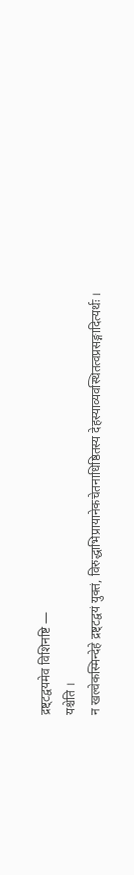द्रष्ट्टद्वयमेव विशिनष्टि —
यश्चेति ।
न खल्वेकस्मिन्देहे द्रष्ट्टद्वयं युक्तं, विरुद्धाभिप्रायानेकचेतनाधिष्ठितस्य देहस्याव्यवस्थितत्वप्रसङ्गादित्यर्थः ।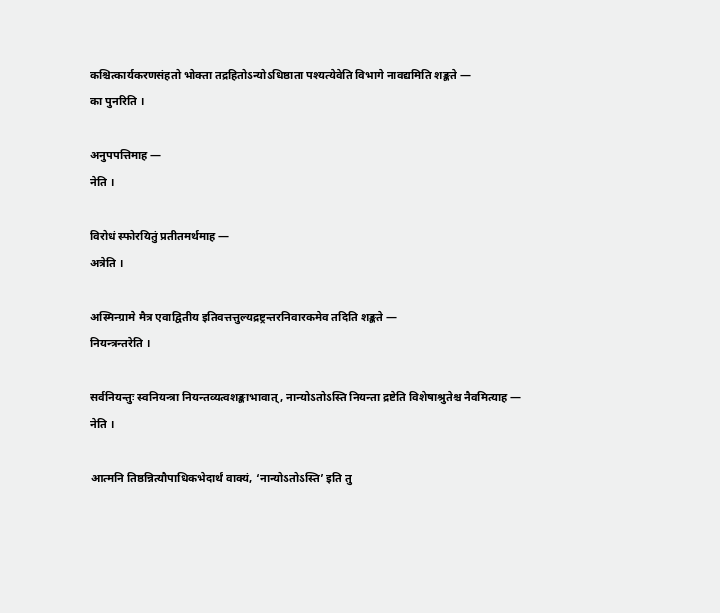कश्चित्कार्यकरणसंहतो भोक्ता तद्रहितोऽन्योऽधिष्ठाता पश्यत्येवेति विभागे नावद्यमिति शङ्कते —
का पुनरिति ।

अनुपपत्तिमाह —
नेति ।

विरोधं स्फोरयितुं प्रतीतमर्थमाह —
अत्रेति ।

अस्मिन्ग्रामे मैत्र एवाद्वितीय इतिवत्तत्तुल्यद्रष्ट्रन्तरनिवारकमेव तदिति शङ्कते —
नियन्त्रन्तरेति ।

सर्वनियन्तुः स्वनियन्त्रा नियन्तव्यत्वशङ्काभावात् , नान्योऽतोऽस्ति नियन्ता द्रष्टेति विशेषाश्रुतेश्च नैवमित्याह —
नेति ।

आत्मनि तिष्ठन्नित्यौपाधिकभेदार्थं वाक्यं, ‘नान्योऽतोऽस्ति’ इति तु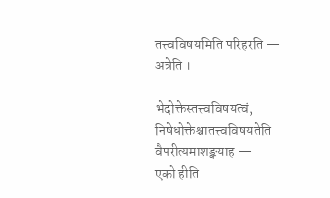तत्त्वविषयमिति परिहरति —
अत्रेति ।

भेदोक्तेस्तत्त्वविषयत्वं, निषेधोक्तेश्चातत्त्वविषयतेति वैपरीत्यमाशङ्क्याह —
एको हीति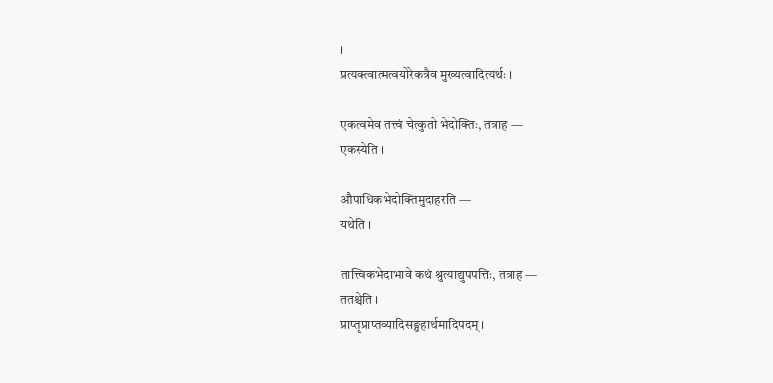।
प्रत्यक्त्वात्मत्वयोरेकत्रैव मुख्यत्वादित्यर्थः ।

एकत्वमेव तत्त्वं चेत्कुतो भेदोक्तिः, तत्राह —
एकस्येति ।

औपाधिकभेदोक्तिमुदाहरति —
यथेति ।

तात्त्विकभेदाभावे कथं श्रुत्याद्युपपत्तिः, तत्राह —
ततश्चेति ।
प्राप्तृप्राप्तव्यादिसङ्ग्रहार्थमादिपदम् ।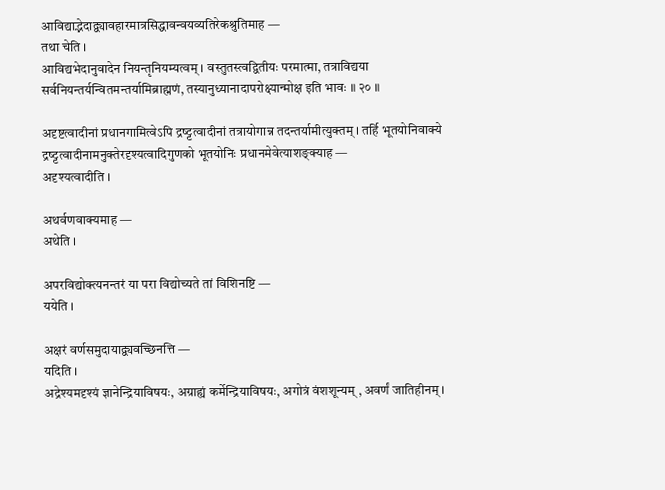आविद्याद्भेदाद्व्यावहारमात्रसिद्धावन्वयव्यतिरेकश्रुतिमाह —
तथा चेति ।
आविद्यभेदानुवादेन नियन्तृनियम्यत्वम् । वस्तुतस्त्वद्वितीयः परमात्मा, तत्राविद्यया सर्वनियन्तर्यन्वितमन्तर्यामिब्राह्मणं, तस्यानुध्यानादापरोक्ष्यान्मोक्ष इति भावः ॥ २० ॥

अदृष्टत्वादीनां प्रधानगामित्वेऽपि द्रष्ट्टत्वादीनां तत्रायोगान्न तदन्तर्यामीत्युक्तम् । तर्हि भूतयोनिवाक्ये द्रष्ट्टत्वादीनामनुक्तेरदृश्यत्वादिगुणको भूतयोनिः प्रधानमेवेत्याशङ्क्याह —
अदृश्यत्वादीति ।

अथर्वणवाक्यमाह —
अथेति ।

अपरविद्योक्त्यनन्तरं या परा विद्योच्यते तां विशिनष्टि —
ययेति ।

अक्षरं वर्णसमुदायाद्व्यवच्छिनत्ति —
यदिति ।
अद्रेश्यमदृश्यं ज्ञानेन्द्रियाविषयः, अग्राह्यं कर्मेन्द्रियाविषयः, अगोत्रं वंशशून्यम् , अवर्णं जातिहीनम् ।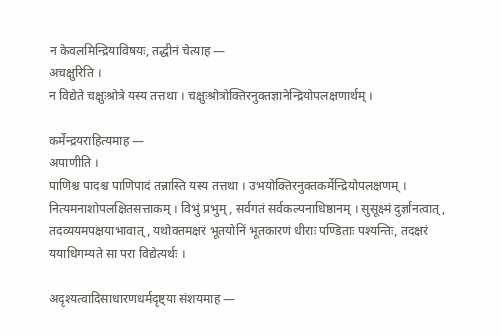न केवलमिन्द्रियाविषयः, तद्धीनं चेत्याह —
अचक्षुरिति ।
न विद्येते चक्षुःश्रोत्रे यस्य तत्तथा । चक्षुःश्रोत्रोक्तिरनुक्तज्ञानेन्द्रियोपलक्षणार्थम् ।

कर्मेन्द्रयराहित्यमाह —
अपाणीति ।
पाणिश्च पादश्च पाणिपादं तन्नास्ति यस्य तत्तथा । उभयोक्तिरनुक्तकर्मेन्द्रियोपलक्षणम् । नित्यमनाशोपलक्षितसत्ताकम् । विभुं प्रभुम् , सर्वगतं सर्वकल्पनाधिष्ठानम् । सुसूक्ष्मं दुर्ज्ञानत्वात् , तदव्ययमपक्षयाभावात् , यथोक्तमक्षरं भूतयोनिं भूतकारणं धीराः पण्डिताः पश्यन्तिः, तदक्षरं ययाधिगम्यते सा परा विद्येत्यर्थः ।

अदृश्यत्वादिसाधारणधर्मदृष्ट्या संशयमाह —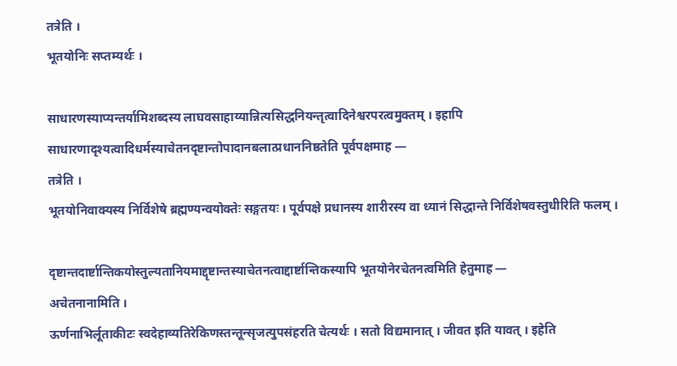तत्रेति ।
भूतयोनिः सप्तम्यर्थः ।

साधारणस्याप्यन्तर्यामिशब्दस्य लाघवसाहाय्यान्नित्यसिद्धनियन्तृत्वादिनेश्वरपरत्वमुक्तम् । इहापि साधारणादृश्यत्वादिधर्मस्याचेतनदृष्टान्तोपादानबलात्प्रधाननिष्ठतेति पूर्वपक्षमाह —
तत्रेति ।
भूतयोनिवाक्यस्य निर्विशेषे ब्रह्मण्यन्वयोक्तेः सङ्गतयः । पूर्वपक्षे प्रधानस्य शारीरस्य वा ध्यानं सिद्धान्ते निर्विशेषवस्तुधीरिति फलम् ।

दृष्टान्तदार्ष्टान्तिकयोस्तुल्यतानियमाद्दृष्टान्तस्याचेतनत्वाद्दार्ष्टान्तिकस्यापि भूतयोनेरचेतनत्वमिति हेतुमाह —
अचेतनानामिति ।
ऊर्णनाभिर्लूताकीटः स्वदेहाव्यतिरेकिणस्तन्तून्सृजत्युपसंहरति चेत्यर्थः । सतो विद्यमानात् । जीवत इति यावत् । इहेति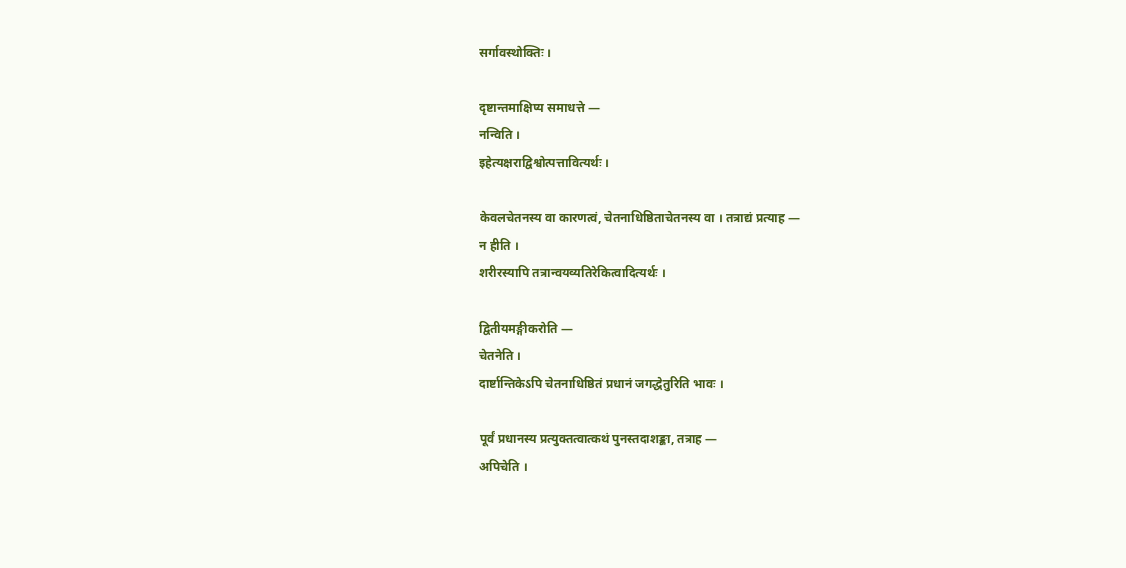सर्गावस्थोक्तिः ।

दृष्टान्तमाक्षिप्य समाधत्ते —
नन्विति ।
इहेत्यक्षराद्विश्वोत्पत्तावित्यर्थः ।

केवलचेतनस्य वा कारणत्वं, चेतनाधिष्ठिताचेतनस्य वा । तत्राद्यं प्रत्याह —
न हीति ।
शरीरस्यापि तत्रान्वयव्यतिरेकित्वादित्यर्थः ।

द्वितीयमङ्गीकरोति —
चेतनेति ।
दार्ष्टान्तिकेऽपि चेतनाधिष्ठितं प्रधानं जगद्धेतुरिति भावः ।

पूर्वं प्रधानस्य प्रत्युक्तत्वात्कथं पुनस्तदाशङ्का, तत्राह —
अपिचेति ।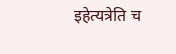इहेत्यत्रेति च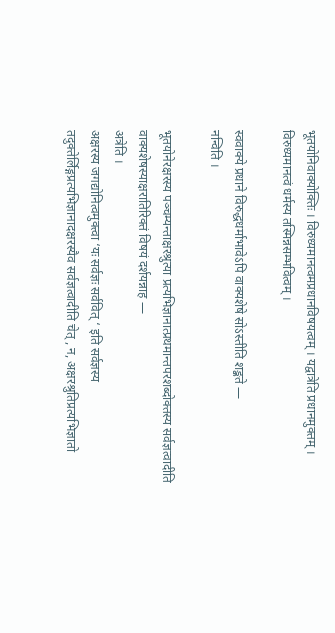भूतयोनिवाक्योक्तिः । विरुध्यमानत्वमप्रधानविषयत्वम् । यद्वात्रेति प्रधानमुक्तम् । विरुध्यमानत्वं धर्मस्य तस्मिन्नसम्भवित्वम् ।

स्ववाक्ये प्रधाने विरुद्धधर्माभावेऽपि वाक्यशेषे सोऽस्तीति शङ्कते —
नन्विति ।

भूतयोनेरक्षरस्य पञ्चम्यन्ताक्षरश्रुत्या प्रत्यभिज्ञानात्प्रथमान्तपरशब्दोक्तस्य सर्वज्ञत्वादीति वाक्यशेषस्याक्षरातिरिक्तं विषयं दर्शयन्नाह —
अत्रेति ।
अक्षरस्य जगद्योनित्वमुक्त्वा ‘यः सर्वज्ञः सर्ववित् ‘ इति सर्वज्ञस्य तदुक्तेर्लिङ्गप्रत्यभिज्ञानादक्षरस्यैव सर्वज्ञत्वादीति चेत् , न, अक्षरश्रुतिप्रत्यभिज्ञातो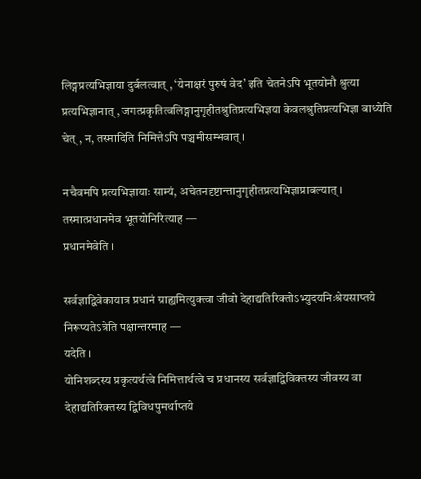लिङ्गप्रत्यभिज्ञाया दुर्बलत्वात् , ‘येनाक्षरं पुरुषं वेद’ इति चेतनेऽपि भूतयोनौ श्रुत्या प्रत्यभिज्ञानात् , जगत्प्रकृतित्वलिङ्गानुगृहीतश्रुतिप्रत्यभिज्ञया केवलश्रुतिप्रत्यभिज्ञा बाध्येति चेत् , न, तस्मादिति निमित्तेऽपि पञ्चमीसम्भवात् ।

नचैवमपि प्रत्यभिज्ञायाः साम्यं, अचेतनदृष्टान्तानुगृहीतप्रत्यभिज्ञाप्राबल्यात् । तस्मात्प्रधानमेव भूतयोनिरित्याह —
प्रधानमेवेति ।

सर्वज्ञाद्विवेकायात्र प्रधानं ग्राह्यमित्युक्त्वा जीवो देहाद्यतिरिक्तोऽभ्युदयनिःश्रेयसाप्तये निरूप्यतेऽत्रेति पक्षान्तरमाह —
यदेति ।
योनिशब्दस्य प्रकृत्यर्थत्वे निमित्तार्थत्वे च प्रधानस्य सर्वज्ञाद्विविक्तस्य जीवस्य वा देहाद्यतिरिक्तस्य द्विविधपुमर्थाप्तये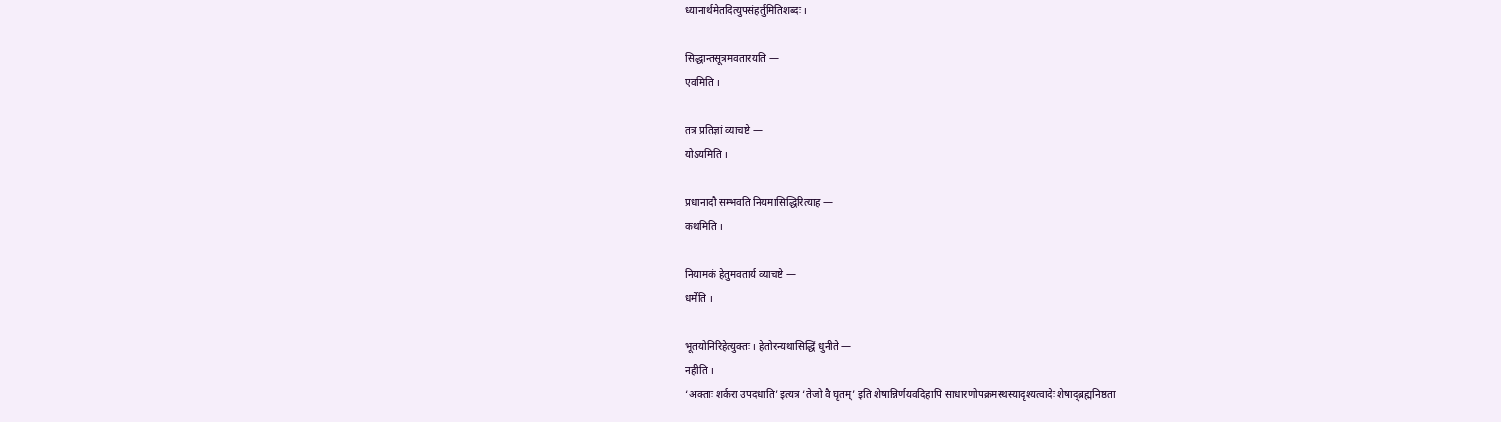ध्यानार्थमेतदित्युपसंहर्तुमितिशब्दः ।

सिद्धान्तसूत्रमवतारयति —
एवमिति ।

तत्र प्रतिज्ञां व्याचष्टे —
योऽयमिति ।

प्रधानादौ सम्भवति नियमासिद्धिरित्याह —
कथमिति ।

नियामकं हेतुमवतार्य व्याचष्टे —
धर्मेति ।

भूतयोनिरिहेत्युक्तः । हेतोरन्यथासिद्धिं धुनीते —
नहीति ।
‘अक्ताः शर्करा उपदधाति’ इत्यत्र ‘तेजो वै घृतम्’ इति शेषान्निर्णयवदिहापि साधारणोपक्रमस्थस्यादृश्यत्वादेः शेषाद्ब्रह्मनिष्ठता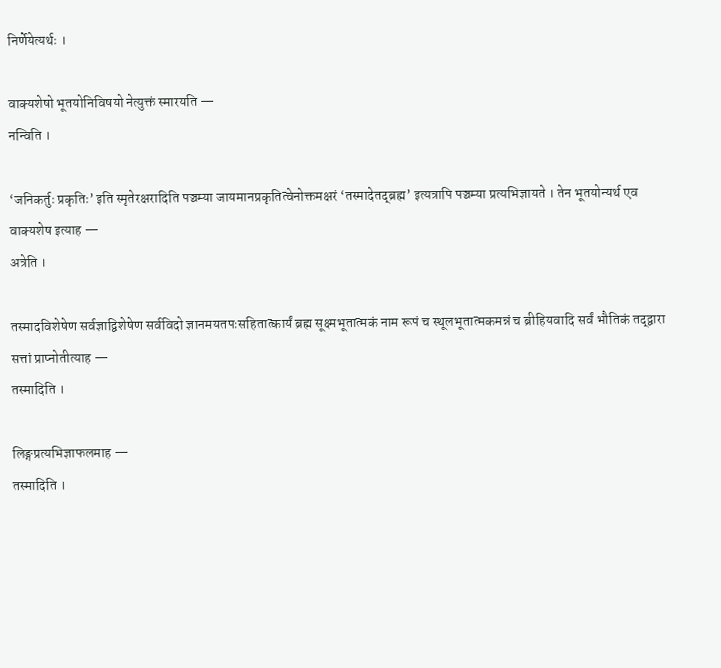निर्णेयेत्यर्थः ।

वाक्यशेषो भूतयोनिविषयो नेत्युक्तं स्मारयति —
नन्विति ।

‘जनिकर्तुः प्रकृतिः’ इति स्मृतेरक्षरादिति पञ्चम्या जायमानप्रकृतित्वेनोक्तमक्षरं ‘तस्मादेतद्ब्रह्म’ इत्यत्रापि पञ्चम्या प्रत्यभिज्ञायते । तेन भूतयोन्यर्थ एव वाक्यशेष इत्याह —
अत्रेति ।

तस्मादविशेषेण सर्वज्ञाद्विशेषेण सर्वविदो ज्ञानमयतपःसहितात्कार्यं ब्रह्म सूक्ष्मभूतात्मकं नाम रूपं च स्थूलभूतात्मकमन्नं च ब्रीहियवादि सर्वं भौतिकं तद्द्वारा सत्तां प्राप्नोतीत्याह —
तस्मादिति ।

लिङ्गप्रत्यभिज्ञाफलमाह —
तस्मादिति ।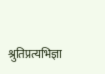श्रुतिप्रत्यभिज्ञा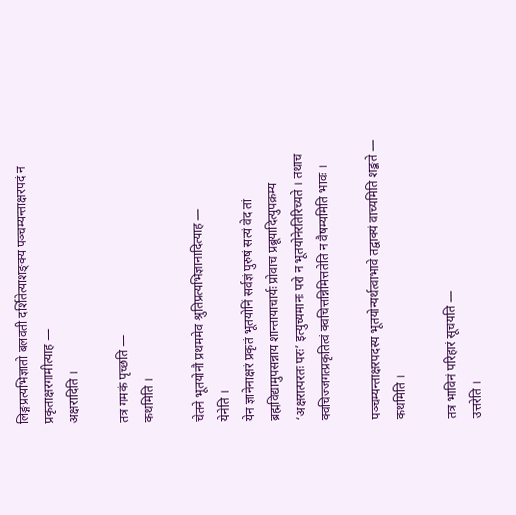लिङ्गप्रत्यभिज्ञातो बलवती दर्शितेत्याशङ्क्य पञ्चम्यन्ताक्षरपदं न प्रकृताक्षरगामीत्याह —
अक्षरादिति ।

तत्र गमकं पृच्छति —
कथमिति ।

चेतने भूतयोनौ प्रथममेव श्रुतिप्रत्यभिज्ञानादित्याह —
येनेति ।
येन ज्ञानेनाक्षरं प्रकृतं भूतयोनिं सर्वज्ञं पुरुषं सत्यं वेद तां ब्रह्मविद्यामुपसन्नाय शान्तायाचार्यः प्रोवाच प्रब्रूयादित्युपक्रम्य ‘अक्षरात्परतः परः’ इत्युच्यमानः परो न भूतयोनेरतिरिच्यते । तथाच क्वचिज्जगत्प्रकृतित्वं क्वचित्तन्निमित्ततेति न वैषम्यमिति भावः ।

पञ्चम्यन्ताक्षरपदस्य भूतयोन्यर्थत्वाभावे तद्वाक्यं वाच्यमिति शङ्कते —
कथमिति ।

तत्र भाविनं परिहारं सूचयति —
उत्तरेति ।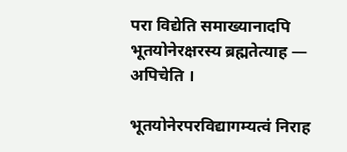परा विद्येति समाख्यानादपि भूतयोनेरक्षरस्य ब्रह्मतेत्याह —
अपिचेति ।

भूतयोनेरपरविद्यागम्यत्वं निराह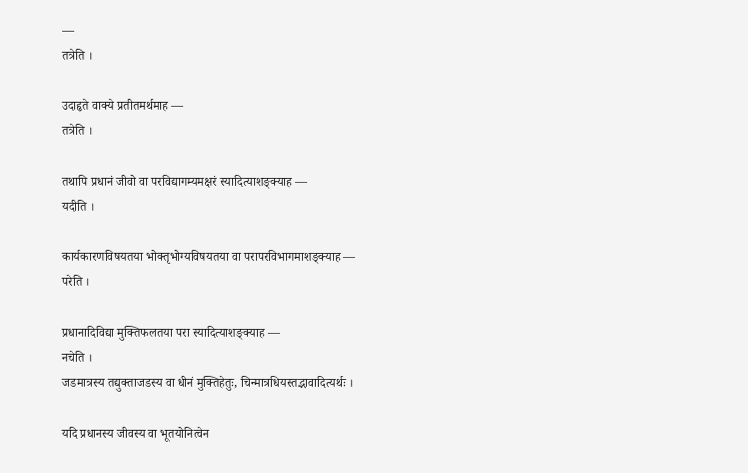—
तत्रेति ।

उदाहृते वाक्ये प्रतीतमर्थमाह —
तत्रेति ।

तथापि प्रधानं जीवो वा परविद्यागम्यमक्षरं स्यादित्याशङ्क्याह —
यदीति ।

कार्यकारणविषयतया भोक्तृभोग्यविषयतया वा परापरविभागमाशङ्क्याह —
परेति ।

प्रधानादिविद्या मुक्तिफलतया परा स्यादित्याशङ्क्याह —
नचेति ।
जडमात्रस्य तद्युक्ताजडस्य वा धीनं मुक्तिहेतुः, चिन्मात्रधियस्तद्भावादित्यर्थः ।

यदि प्रधानस्य जीवस्य वा भूतयोनित्वेन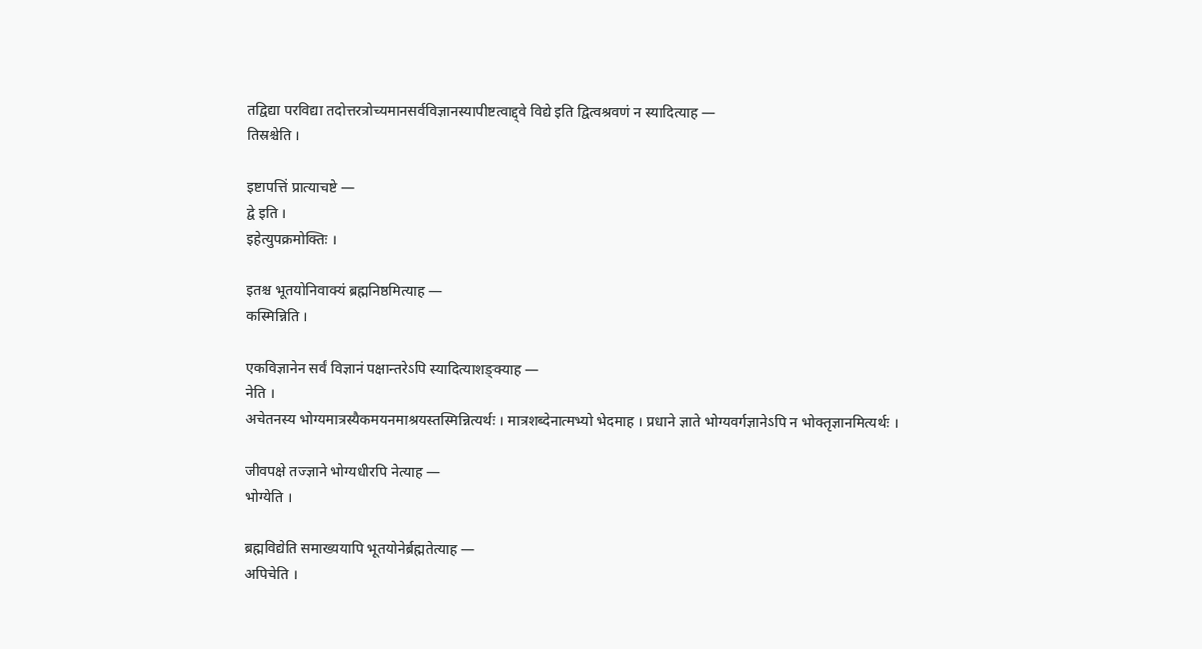तद्विद्या परविद्या तदोत्तरत्रोच्यमानसर्वविज्ञानस्यापीष्टत्वाद्द्वे विद्ये इति द्वित्वश्रवणं न स्यादित्याह —
तिस्रश्चेति ।

इष्टापत्तिं प्रात्याचष्टे —
द्वे इति ।
इहेत्युपक्रमोक्तिः ।

इतश्च भूतयोनिवाक्यं ब्रह्मनिष्ठमित्याह —
कस्मिन्निति ।

एकविज्ञानेन सर्वं विज्ञानं पक्षान्तरेऽपि स्यादित्याशङ्क्याह —
नेति ।
अचेतनस्य भोग्यमात्रस्यैकमयनमाश्रयस्तस्मिन्नित्यर्थः । मात्रशब्देनात्मभ्यो भेदमाह । प्रधाने ज्ञाते भोग्यवर्गज्ञानेऽपि न भोक्तृज्ञानमित्यर्थः ।

जीवपक्षे तज्ज्ञाने भोग्यधीरपि नेत्याह —
भोग्येति ।

ब्रह्मविद्येति समाख्ययापि भूतयोनेर्ब्रह्मतेत्याह —
अपिचेति ।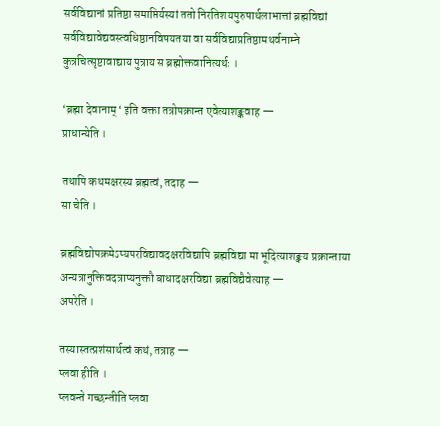सर्वविद्यानां प्रतिष्ठा समाप्तिर्यस्यां ततो निरतिशयपुरुषार्थलाभात्तां ब्रह्मविद्यां सर्वविद्यावेद्यवस्त्वधिष्ठानविषयतया वा सर्वविद्याप्रतिष्ठामथर्वनाम्ने कुत्रचित्सृष्टावाद्याय पुत्राय स ब्रह्मोक्तवानित्यर्थः ।

‘ब्रह्मा देवानाम् ‘ इति वक्ता तत्रोपक्रान्त एवेत्याशङ्कवाह —
प्राधान्येति ।

तथापि कथमक्षरस्य ब्रह्मत्वं, तदाह —
सा चेति ।

ब्रह्मविद्योपक्रमेऽप्यपरविद्यावदक्षरविद्यापि ब्रह्मविद्या मा भूदित्याशङ्क्य प्रक्रान्ताया अन्यत्रानुक्तिवदत्राप्यनुक्तौ बाधादक्षरविद्या ब्रह्मविद्यैवेत्याह —
अपरेति ।

तस्यास्तत्प्रशंसार्थत्वं कथं, तत्राह —
प्लवा हीति ।
प्लवन्ते गच्छन्तीति प्लवा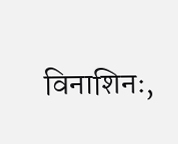विनाशिनः,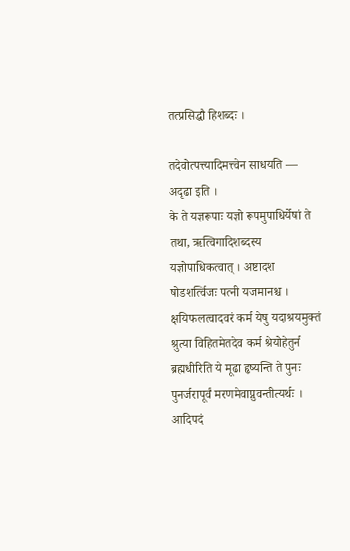तत्प्रसिद्धौ हिशब्दः ।

तदेवोत्पत्त्यादिमत्त्वेन साधयति —
अदृढा इति ।
के ते यज्ञरूपाः यज्ञो रूपमुपाधिर्येषां ते तथा, ऋत्विगादिशब्दस्य यज्ञोपाधिकत्वात् । अष्टादश षोडशर्त्विजः पत्नी यजमानश्च । क्षयिफलत्वादवरं कर्म येषु यदाश्रयमुक्तं श्रुत्या विहितमेतदेव कर्म श्रेयोहेतुर्न ब्रह्मधीरिति ये मूढा हृष्यन्ति ते पुनः पुनर्जरापूर्वं मरणमेवाप्नुवन्तीत्यर्थः । आदिपदं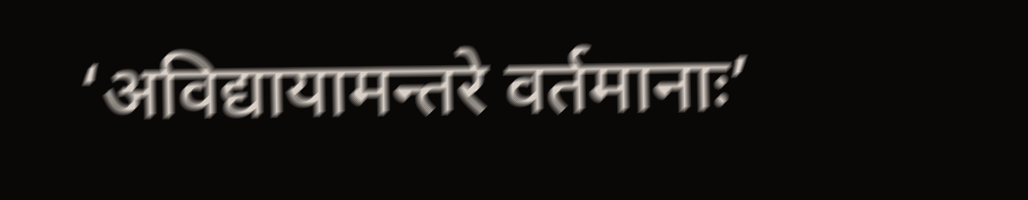‘अविद्यायामन्तरे वर्तमानाः’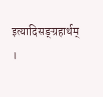इत्यादिसङ्ग्रहार्थम् ।